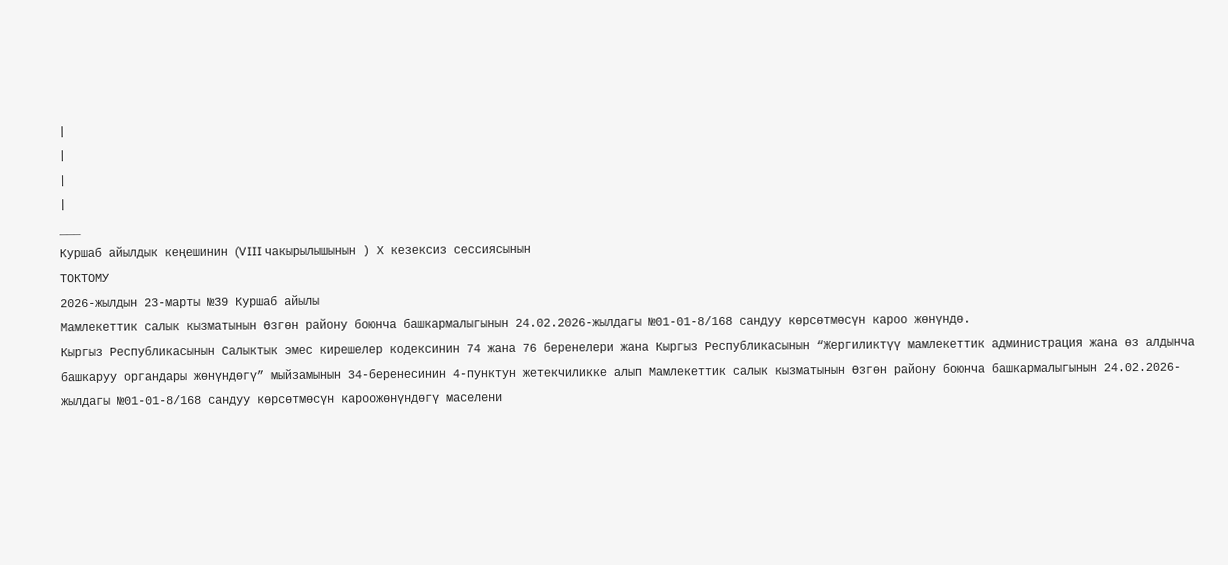|
|
|
|
___
Куршаб айылдык кеңешинин (VIII чакырылышынын ) Х кезексиз сессиясынын
ТОКТОМУ
2026-жылдын 23-марты №39 Куршаб айылы
Мамлекеттик салык кызматынын Өзгөн району боюнча башкармалыгынын 24.02.2026-жылдагы №01-01-8/168 сандуу көрсөтмөсүн кароо жөнүндө.
Кыргыз Республикасынын Салыктык эмес кирешелер кодексинин 74 жана 76 беренелери жана Кыргыз Республикасынын “Жергиликтүү мамлекеттик администрация жана өз алдынча башкаруу органдары жөнүндөгү” мыйзамынын 34-беренесинин 4-пунктун жетекчиликке алып Мамлекеттик салык кызматынын Өзгөн району боюнча башкармалыгынын 24.02.2026-жылдагы №01-01-8/168 сандуу көрсөтмөсүн кароожөнүндөгү маселени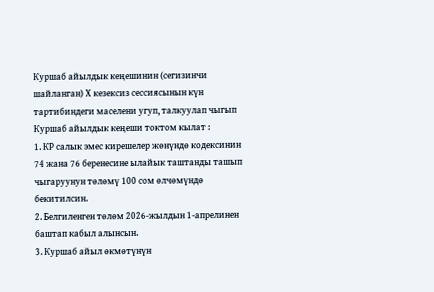Куршаб айылдык кеңешинин (сегизинчи шайланган) Х кезексиз сессиясынын күн тартибиндеги маселени угуп, талкуулап чыгып Куршаб айылдык кеңеши токтом кылат :
1. КР салык эмес кирешелер жөнүндө кодексинин 74 жана 76 беренесине ылайык таштанды ташып чыгаруунун төлөмү 100 сом өлчөмүндө бекитилсин.
2. Белгиленген төлөм 2026-жылдын 1-апрелинен баштап кабыл алынсын.
3. Куршаб айыл өкмөтүнүн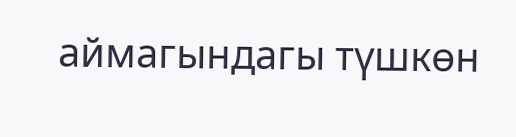аймагындагы түшкөн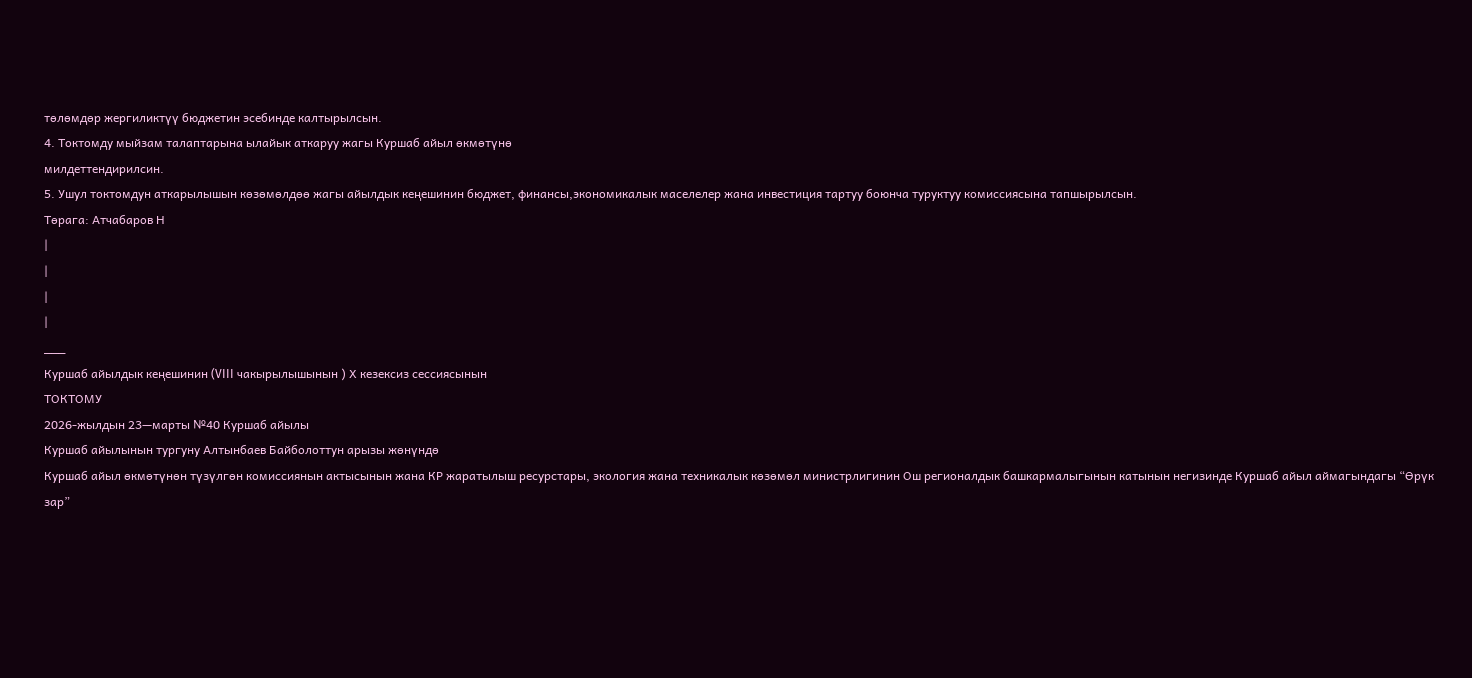төлөмдөр жергиликтүү бюджетин эсебинде калтырылсын.
4. Токтомду мыйзам талаптарына ылайык аткаруу жагы Куршаб айыл өкмөтүнө
милдеттендирилсин.
5. Ушул токтомдун аткарылышын көзөмөлдөө жагы айылдык кеңешинин бюджет, финансы,экономикалык маселелер жана инвестиция тартуу боюнча туруктуу комиссиясына тапшырылсын.
Төрага: Атчабаров Н
|
|
|
|
___
Куршаб айылдык кеңешинин (VIII чакырылышынын ) Х кезексиз сессиясынын
ТОКТОМУ
2026-жылдын 23—марты №40 Куршаб айылы
Куршаб айылынын тургуну Алтынбаев Байболоттун арызы жөнүндө
Куршаб айыл өкмөтүнөн түзүлгөн комиссиянын актысынын жана КР жаратылыш ресурстары, экология жана техникалык көзөмөл министрлигинин Ош регионалдык башкармалыгынын катынын негизинде Куршаб айыл аймагындагы “Өрүк зар”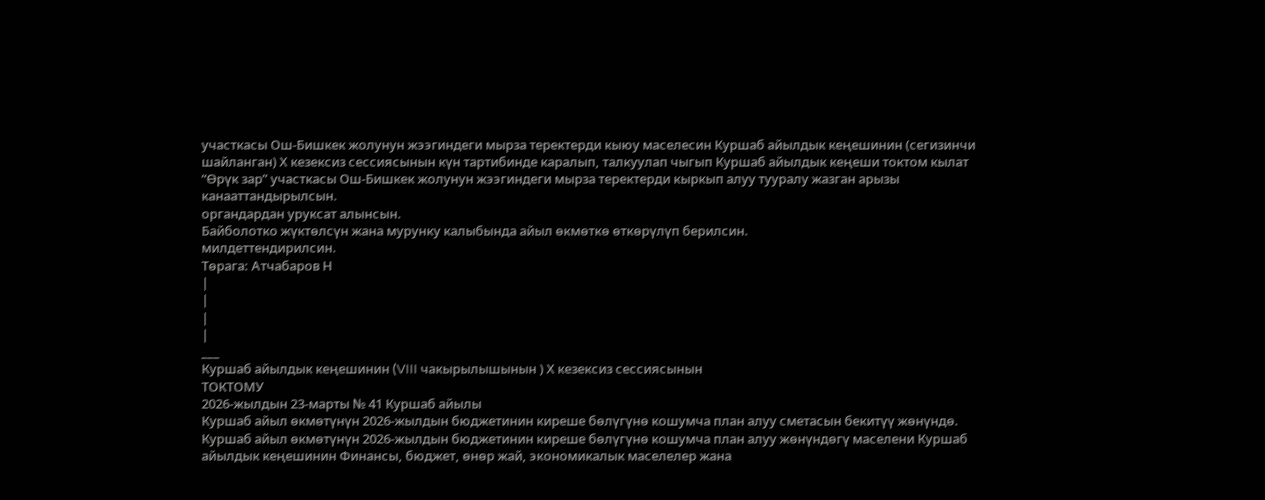участкасы Ош-Бишкек жолунун жээгиндеги мырза теректерди кыюу маселесин Куршаб айылдык кеңешинин (сегизинчи шайланган) Х кезексиз сессиясынын күн тартибинде каралып, талкуулап чыгып Куршаб айылдык кеңеши токтом кылат
“Өрүк зар” участкасы Ош-Бишкек жолунун жээгиндеги мырза теректерди кыркып алуу тууралу жазган арызы канааттандырылсын.
органдардан уруксат алынсын.
Байболотко жүктөлсүн жана мурунку калыбында айыл өкмөткө өткөрүлүп берилсин.
милдеттендирилсин.
Төрага: Атчабаров Н
|
|
|
|
___
Куршаб айылдык кеңешинин (VIII чакырылышынын ) Х кезексиз сессиясынын
ТОКТОМУ
2026-жылдын 23-марты № 41 Куршаб айылы
Куршаб айыл өкмөтүнүн 2026-жылдын бюджетинин киреше бөлүгүнө кошумча план алуу сметасын бекитүү жөнүндө.
Куршаб айыл өкмөтүнүн 2026-жылдын бюджетинин киреше бөлүгүнө кошумча план алуу жөнүндөгү маселени Куршаб айылдык кеңешинин Финансы, бюджет, өнөр жай, экономикалык маселелер жана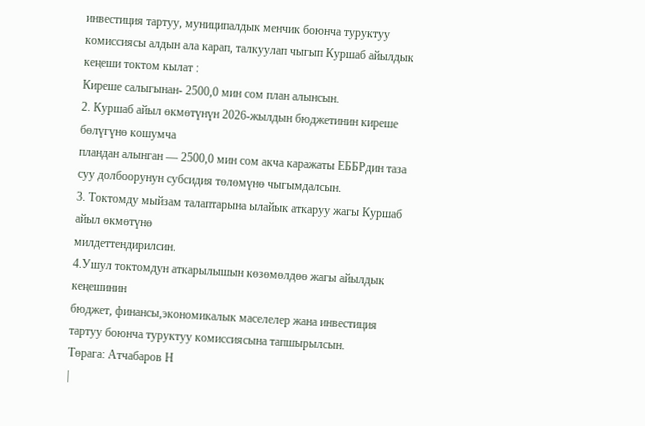инвестиция тартуу, муниципалдык менчик боюнча туруктуу комиссиясы алдын ала карап, талкуулап чыгып Куршаб айылдык кеңеши токтом кылат :
Киреше салыгынан- 2500,0 мин сом план алынсын.
2. Куршаб айыл өкмөтүнүн 2026-жылдын бюджетинин киреше бөлүгүнө кошумча
пландан алынган — 2500,0 мин сом акча каражаты ЕББРдин таза суу долбоорунун субсидия төлөмүнө чыгымдалсын.
3. Токтомду мыйзам талаптарына ылайык аткаруу жагы Куршаб айыл өкмөтүнө
милдеттендирилсин.
4.Ушул токтомдун аткарылышын көзөмөлдөө жагы айылдык кеңешинин
бюджет, финансы,экономикалык маселелер жана инвестиция тартуу боюнча туруктуу комиссиясына тапшырылсын.
Төрага: Атчабаров Н
|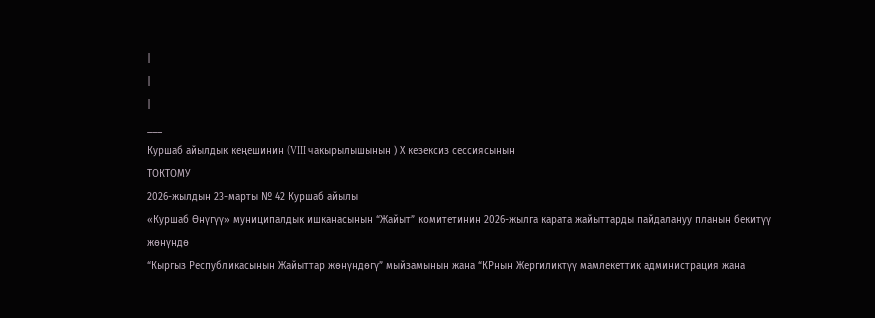|
|
|
___
Куршаб айылдык кеңешинин (VIII чакырылышынын ) Х кезексиз сессиясынын
ТОКТОМУ
2026-жылдын 23-марты № 42 Куршаб айылы
«Куршаб Өнүгүү» муниципалдык ишканасынын “Жайыт” комитетинин 2026-жылга карата жайыттарды пайдалануу планын бекитүү жөнүндө
“Кыргыз Республикасынын Жайыттар жөнүндөгү” мыйзамынын жана “КРнын Жергиликтүү мамлекеттик администрация жана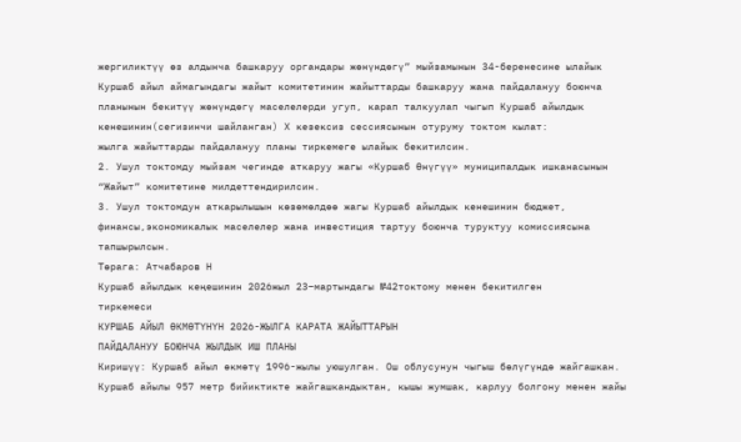жергиликтүү өз алдынча башкаруу органдары жөнүндөгү” мыйзамынын 34-беренесине ылайык Куршаб айыл аймагындагы жайыт комитетинин жайыттарды башкаруу жана пайдалануу боюнча планынын бекитүү жөнүндөгү маселелерди угуп, карап талкуулап чыгып Куршаб айылдык кенешинин(сегизинчи шайланган) Х кезексиз сессиясынын отуруму токтом кылат:
жылга жайыттарды пайдалануу планы тиркемеге ылайык бекитилсин.
2. Ушул токтомду мыйзам чегинде аткаруу жагы «Куршаб Өнүгүү» муниципалдык ишканасынын “Жайыт” комитетине милдеттендирилсин.
3. Ушул токтомдун аткарылышын көзөмөлдөө жагы Куршаб айылдык кенешинин бюджет, финансы,экономикалык маселелер жана инвестиция тартуу боюнча туруктуу комиссиясына тапшырылсын.
Төрага: Атчабаров Н
Куршаб айылдык кеңешинин 2026жыл 23–мартындагы №42токтому менен бекитилген
тиркемеси
КУРШАБ АЙЫЛ ӨКМӨТҮНҮН 2026-ЖЫЛГА КАРАТА ЖАЙЫТТАРЫН
ПАЙДАЛАНУУ БОЮНЧА ЖЫЛДЫК ИШ ПЛАНЫ
Киришүү: Куршаб айыл өкмөтү 1996-жылы уюшулган. Ош облусунун чыгыш бөлүгүндө жайгашкан. Куршаб айылы 957 метр бийиктикте жайгашкандыктан, кышы жумшак, карлуу болгону менен жайы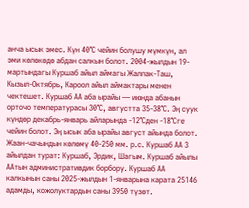анча ысык эмес. Күн 40°С чейин болушу мүмкүн, ал эми көлөкөдө абдан салкын болот. 2004-жылдын 19-мартындагы Куршаб айыл аймагы Жалпак-Таш, Кызыл-Октябрь, Кароол айыл аймактары менен чектешет. Куршаб АА аба ырайы — июнда абанын орточо температурасы 30°С, августта 35-38°С. Эң суук күндөр декабрь-январь айларында -12°Сден -18°Сге чейин болот. Эң ысык аба ырайы август айында болот. Жаан-чачындын көлөмү 40-250 мм. р.с. Куршаб АА 3 айылдан турат: Куршаб, Эрдик, Шагым. Куршаб айылы ААтын административдик борбору. Куршаб АА калкынын саны 2025-жылдын 1-январына карата 25146 адамды, кожолуктардын саны 3950 түзөт.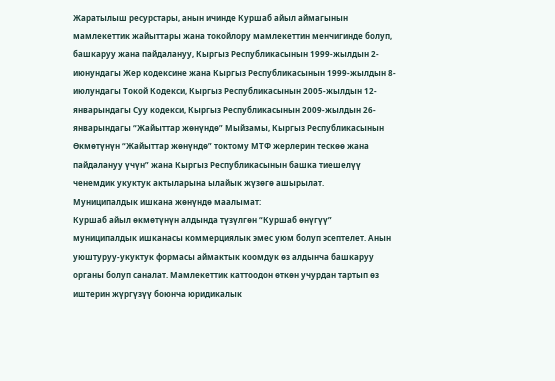Жаратылыш ресурстары, анын ичинде Куршаб айыл аймагынын мамлекеттик жайыттары жана токойлору мамлекеттин менчигинде болуп, башкаруу жана пайдалануу, Кыргыз Республикасынын 1999-жылдын 2-июнундагы Жер кодексине жана Кыргыз Республикасынын 1999-жылдын 8-июлундагы Токой Кодекси, Кыргыз Республикасынын 2005-жылдын 12-январындагы Суу кодекси, Кыргыз Республикасынын 2009-жылдын 26-январындагы “Жайыттар жөнүндө” Мыйзамы, Кыргыз Республикасынын Өкмөтүнүн “Жайыттар жөнүндө” токтому МТФ жерлерин тескөө жана пайдалануу үчүн” жана Кыргыз Республикасынын башка тиешелүү ченемдик укуктук актыларына ылайык жүзөгө ашырылат.
Муниципалдык ишкана жөнүндө маалымат:
Куршаб айыл өкмөтүнүн алдында түзүлгөн “Куршаб өнүгүү” муниципалдык ишканасы коммерциялык эмес уюм болуп эсептелет. Анын уюштуруу-укуктук формасы аймактык коомдук өз алдынча башкаруу органы болуп саналат. Мамлекеттик каттоодон өткөн учурдан тартып өз иштерин жүргүзүү боюнча юридикалык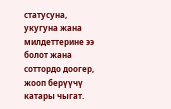статусуна, укугуна жана милдеттерине ээ болот жана соттордо доогер, жооп берүүчү катары чыгат.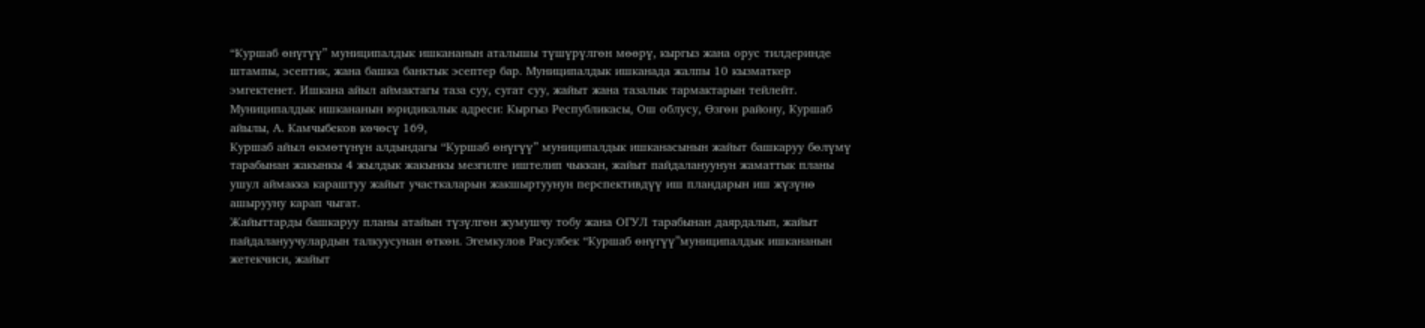“Куршаб өнүгүү” муниципалдык ишкананын аталышы түшүрүлгөн мөөрү, кыргыз жана орус тилдеринде штампы, эсептик, жана башка банктык эсептер бар. Муниципалдык ишканада жалпы 10 кызматкер эмгектенет. Ишкана айыл аймактагы таза суу, сугат суу, жайыт жана тазалык тармактарын тейлейт. Муниципалдык ишкананын юридикалык адреси: Кыргыз Республикасы, Ош облусу, Өзгөн району, Куршаб айылы, А. Камчыбеков көчөсү 169,
Куршаб айыл өкмөтүнүн алдындагы “Куршаб өнүгүү” муниципалдык ишканасынын жайыт башкаруу бөлүмү тарабынан жакынкы 4 жылдык жакынкы мезгилге иштелип чыккан, жайыт пайдалануунун жаматтык планы ушул аймакка караштуу жайыт участкаларын жакшыртуунун перспективдүү иш пландарын иш жүзүнө ашырууну карап чыгат.
Жайыттарды башкаруу планы атайын түзүлгөн жумушчу тобу жана ОГУЛ тарабынан даярдалып, жайыт пайдалануучулардын талкуусунан өткөн. Эгемкулов Расулбек “Куршаб өнүгүү”муниципалдык ишкананын жетекчиси, жайыт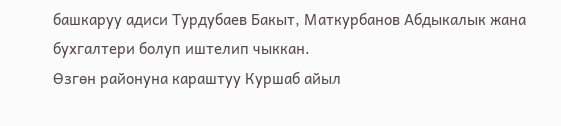башкаруу адиси Турдубаев Бакыт, Маткурбанов Абдыкалык жана бухгалтери болуп иштелип чыккан.
Өзгөн районуна караштуу Куршаб айыл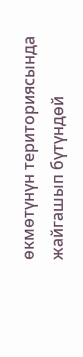өкмөтүнүн териториясында жайгашып бүтүндөй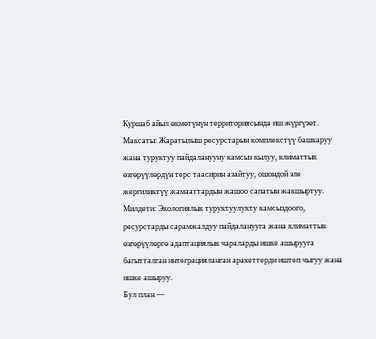Куршаб айыл өкмөтүнүн территориясында иш жүргүзөт.
Максаты: Жаратылыш ресурстарын комплекстүү башкаруу жана туруктуу пайдаланууну камсыз кылуу, климаттык өзгөрүүлөрдүн терс таасирин азайтуу, ошондой эле жергиликтүү жамааттардын жашоо сапатын жакшыртуу.
Милдети: Экологиялык туруктуулукту камсыздоого, ресурстарды сарамжалдуу пайдаланууга жана климаттык өзгөрүүлөргө адаптациялык чараларды ишке ашырууга багытталган интеграцияланган аракеттерди иштеп чыгуу жана ишке ашыруу.
Бул план —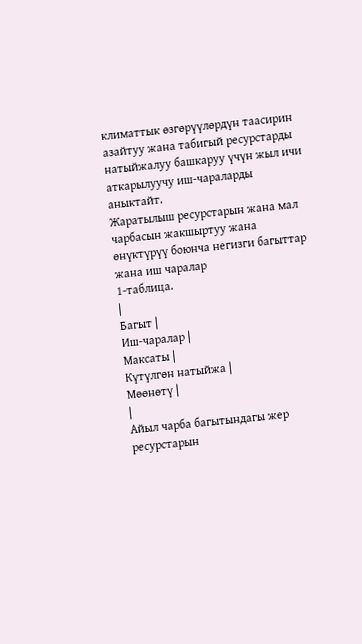климаттык өзгөрүүлөрдүн таасирин азайтуу жана табигый ресурстарды натыйжалуу башкаруу үчүн жыл ичи аткарылуучу иш-чараларды аныктайт.
Жаратылыш ресурстарын жана мал чарбасын жакшыртуу жана өнүктүрүү боюнча негизги багыттар жана иш чаралар
1-таблица.
|
Багыт |
Иш-чаралар |
Максаты |
Күтүлгөн натыйжа |
Мөөнөтү |
|
Айыл чарба багытындагы жер ресурстарын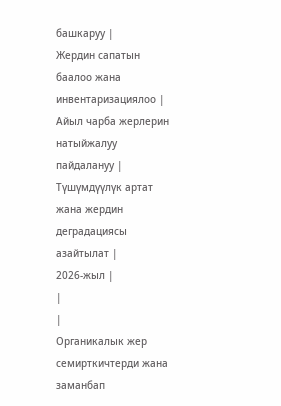башкаруу |
Жердин сапатын баалоо жана инвентаризациялоо |
Айыл чарба жерлерин натыйжалуу пайдалануу |
Түшүмдүүлүк артат жана жердин деградациясы азайтылат |
2026-жыл |
|
|
Органикалык жер семирткичтерди жана заманбап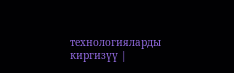технологияларды киргизүү |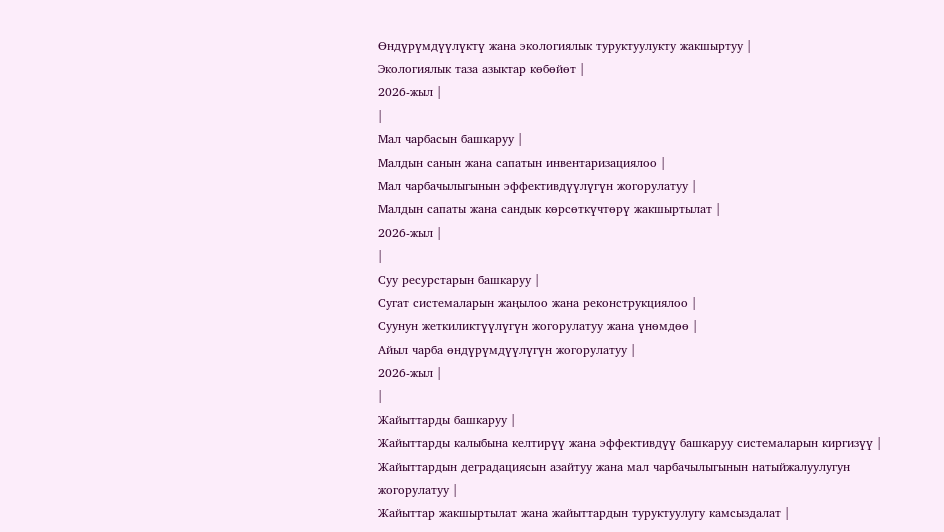Өндүрүмдүүлүктү жана экологиялык туруктуулукту жакшыртуу |
Экологиялык таза азыктар көбөйөт |
2026-жыл |
|
Мал чарбасын башкаруу |
Малдын санын жана сапатын инвентаризациялоо |
Мал чарбачылыгынын эффективдүүлүгүн жогорулатуу |
Малдын сапаты жана сандык көрсөткүчтөрү жакшыртылат |
2026-жыл |
|
Суу ресурстарын башкаруу |
Сугат системаларын жаңылоо жана реконструкциялоо |
Суунун жеткиликтүүлүгүн жогорулатуу жана үнөмдөө |
Айыл чарба өндүрүмдүүлүгүн жогорулатуу |
2026-жыл |
|
Жайыттарды башкаруу |
Жайыттарды калыбына келтирүү жана эффективдүү башкаруу системаларын киргизүү |
Жайыттардын деградациясын азайтуу жана мал чарбачылыгынын натыйжалуулугун жогорулатуу |
Жайыттар жакшыртылат жана жайыттардын туруктуулугу камсыздалат |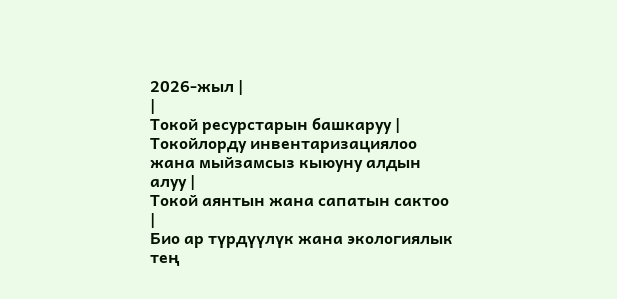2026-жыл |
|
Токой ресурстарын башкаруу |
Токойлорду инвентаризациялоо жана мыйзамсыз кыюуну алдын алуу |
Токой аянтын жана сапатын сактоо |
Био ар түрдүүлүк жана экологиялык тең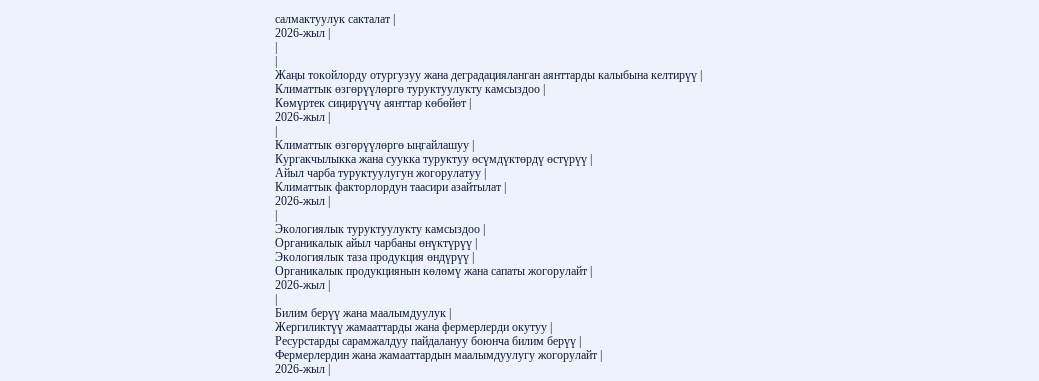салмактуулук сакталат |
2026-жыл |
|
|
Жаңы токойлорду отургузуу жана деградацияланган аянттарды калыбына келтирүү |
Климаттык өзгөрүүлөргө туруктуулукту камсыздоо |
Көмүртек сиңирүүчү аянттар көбөйөт |
2026-жыл |
|
Климаттык өзгөрүүлөргө ыңгайлашуу |
Кургакчылыкка жана суукка туруктуу өсүмдүктөрдү өстүрүү |
Айыл чарба туруктуулугун жогорулатуу |
Климаттык факторлордун таасири азайтылат |
2026-жыл |
|
Экологиялык туруктуулукту камсыздоо |
Органикалык айыл чарбаны өнүктүрүү |
Экологиялык таза продукция өндүрүү |
Органикалык продукциянын көлөмү жана сапаты жогорулайт |
2026-жыл |
|
Билим берүү жана маалымдуулук |
Жергиликтүү жамааттарды жана фермерлерди окутуу |
Ресурстарды сарамжалдуу пайдалануу боюнча билим берүү |
Фермерлердин жана жамааттардын маалымдуулугу жогорулайт |
2026-жыл |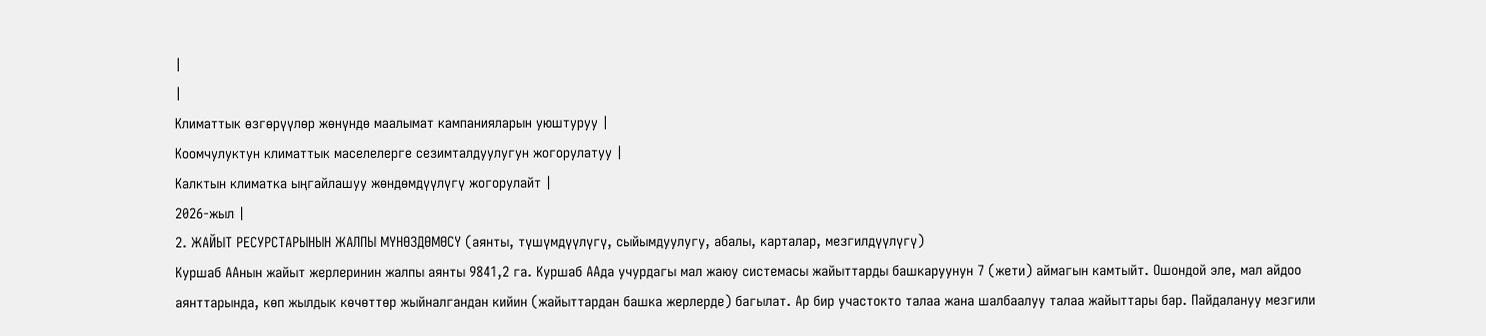|
|
Климаттык өзгөрүүлөр жөнүндө маалымат кампанияларын уюштуруу |
Коомчулуктун климаттык маселелерге сезимталдуулугун жогорулатуу |
Калктын климатка ыңгайлашуу жөндөмдүүлүгү жогорулайт |
2026-жыл |
2. ЖАЙЫТ РЕСУРСТАРЫНЫН ЖАЛПЫ МҮНӨЗДӨМӨСҮ (аянты, түшүмдүүлүгү, сыйымдуулугу, абалы, карталар, мезгилдүүлүгү)
Куршаб ААнын жайыт жерлеринин жалпы аянты 9841,2 га. Куршаб ААда учурдагы мал жаюу системасы жайыттарды башкаруунун 7 (жети) аймагын камтыйт. Ошондой эле, мал айдоо аянттарында, көп жылдык көчөттөр жыйналгандан кийин (жайыттардан башка жерлерде) багылат. Ар бир участокто талаа жана шалбаалуу талаа жайыттары бар. Пайдалануу мезгили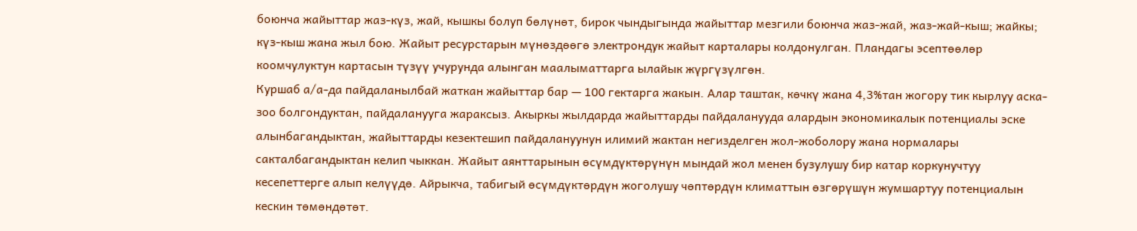боюнча жайыттар жаз-күз, жай, кышкы болуп бөлүнөт, бирок чындыгында жайыттар мезгили боюнча жаз-жай, жаз-жай-кыш; жайкы; күз-кыш жана жыл бою. Жайыт ресурстарын мүнөздөөгө электрондук жайыт карталары колдонулган. Пландагы эсептөөлөр коомчулуктун картасын түзүү учурунда алынган маалыматтарга ылайык жүргүзүлгөн.
Куршаб а/а-да пайдаланылбай жаткан жайыттар бар — 100 гектарга жакын. Алар таштак, көчкү жана 4,3%тан жогору тик кырлуу аска-зоо болгондуктан, пайдаланууга жараксыз. Акыркы жылдарда жайыттарды пайдаланууда алардын экономикалык потенциалы эске алынбагандыктан, жайыттарды кезектешип пайдалануунун илимий жактан негизделген жол-жоболору жана нормалары сакталбагандыктан келип чыккан. Жайыт аянттарынын өсүмдүктөрүнүн мындай жол менен бузулушу бир катар коркунучтуу кесепеттерге алып келүүдө. Айрыкча, табигый өсүмдүктөрдүн жоголушу чөптөрдүн климаттын өзгөрүшүн жумшартуу потенциалын кескин төмөндөтөт.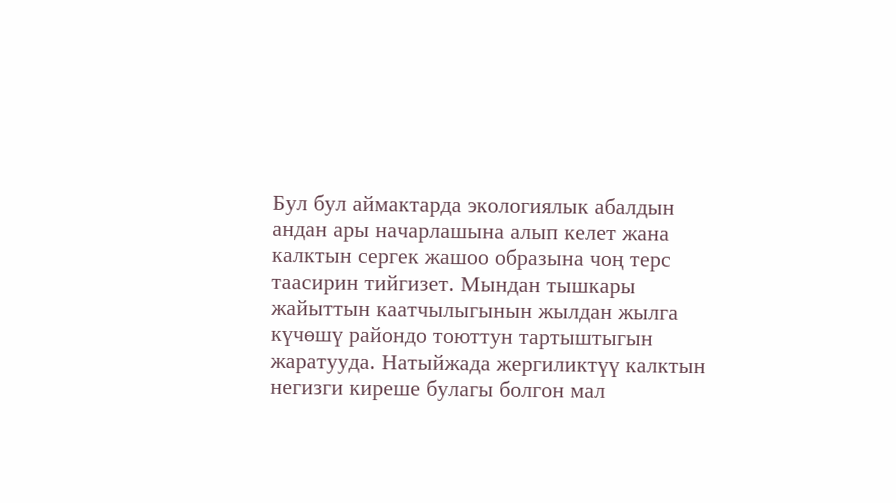Бул бул аймактарда экологиялык абалдын андан ары начарлашына алып келет жана калктын сергек жашоо образына чоң терс таасирин тийгизет. Мындан тышкары жайыттын каатчылыгынын жылдан жылга күчөшү райондо тоюттун тартыштыгын жаратууда. Натыйжада жергиликтүү калктын негизги киреше булагы болгон мал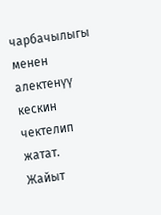чарбачылыгы менен алектенүү кескин чектелип жатат.
Жайыт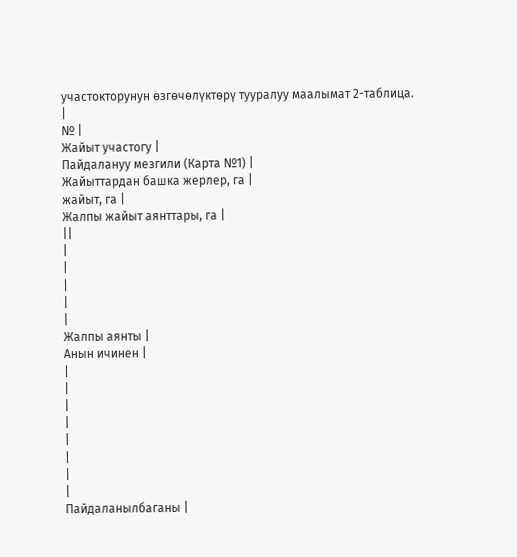участокторунун өзгөчөлүктөрү тууралуу маалымат 2-таблица.
|
№ |
Жайыт участогу |
Пайдалануу мезгили (Карта №1) |
Жайыттардан башка жерлер, га |
жайыт, га |
Жалпы жайыт аянттары, га |
||
|
|
|
|
|
Жалпы аянты |
Анын ичинен |
|
|
|
|
|
|
|
|
Пайдаланылбаганы |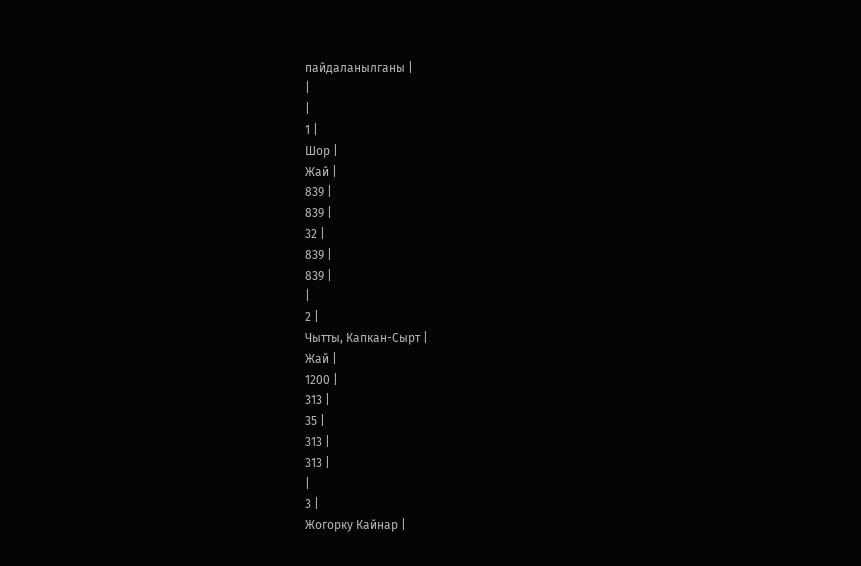пайдаланылганы |
|
|
1 |
Шор |
Жай |
839 |
839 |
32 |
839 |
839 |
|
2 |
Чытты, Капкан-Сырт |
Жай |
1200 |
313 |
35 |
313 |
313 |
|
3 |
Жогорку Кайнар |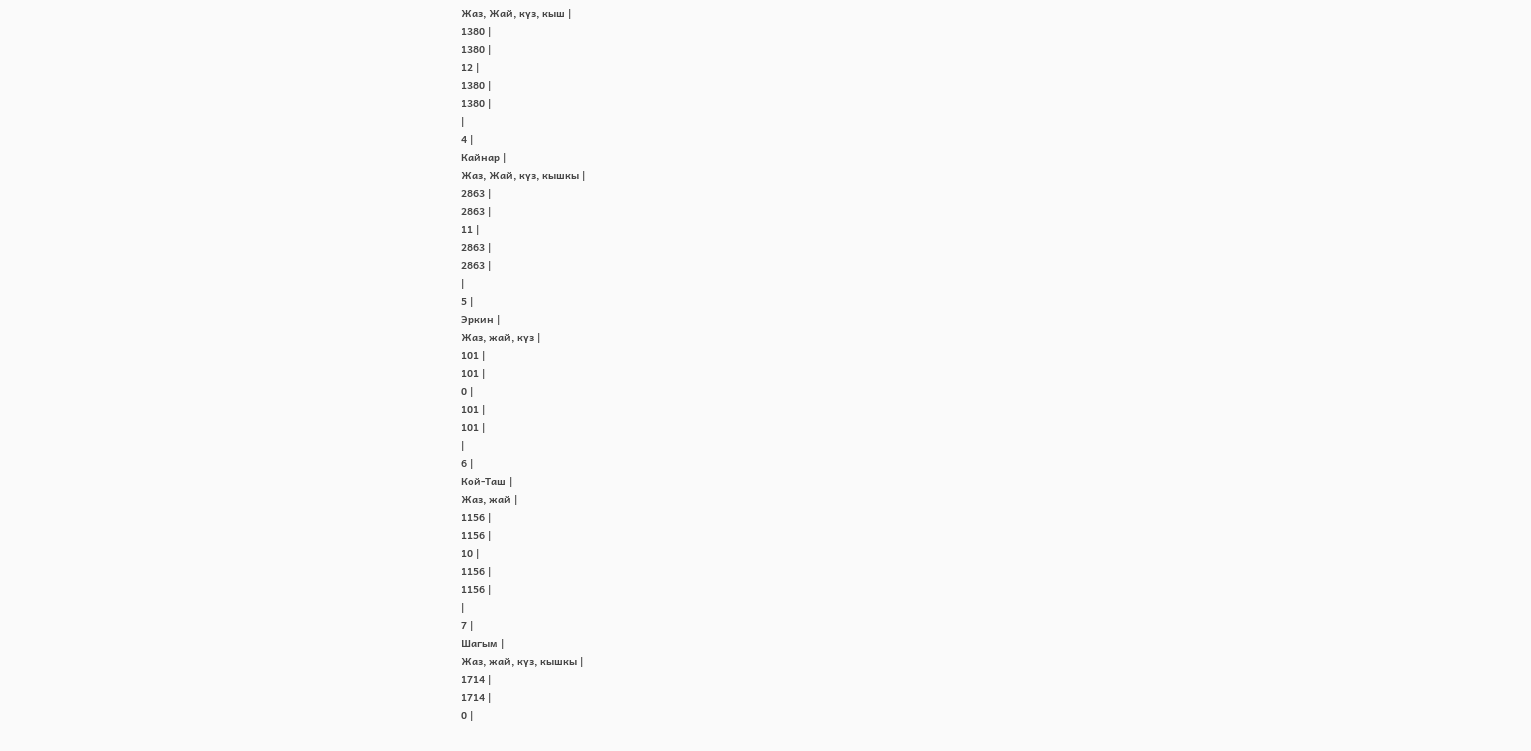Жаз, Жай, күз, кыш |
1380 |
1380 |
12 |
1380 |
1380 |
|
4 |
Кайнар |
Жаз, Жай, күз, кышкы |
2863 |
2863 |
11 |
2863 |
2863 |
|
5 |
Эркин |
Жаз, жай, күз |
101 |
101 |
0 |
101 |
101 |
|
6 |
Кой-Таш |
Жаз, жай |
1156 |
1156 |
10 |
1156 |
1156 |
|
7 |
Шагым |
Жаз, жай, күз, кышкы |
1714 |
1714 |
0 |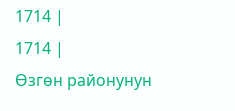1714 |
1714 |
Өзгөн районунун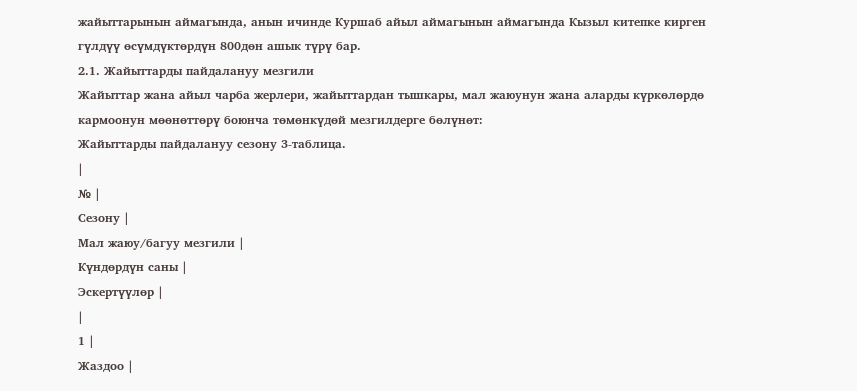жайыттарынын аймагында, анын ичинде Куршаб айыл аймагынын аймагында Кызыл китепке кирген гүлдүү өсүмдүктөрдүн 800дөн ашык түрү бар.
2.1. Жайыттарды пайдалануу мезгили
Жайыттар жана айыл чарба жерлери, жайыттардан тышкары, мал жаюунун жана аларды күркөлөрдө кармоонун мөөнөттөрү боюнча төмөнкүдөй мезгилдерге бөлүнөт:
Жайыттарды пайдалануу сезону 3-таблица.
|
№ |
Сезону |
Мал жаюу/багуу мезгили |
Күндөрдүн саны |
Эскертүүлөр |
|
1 |
Жаздоо |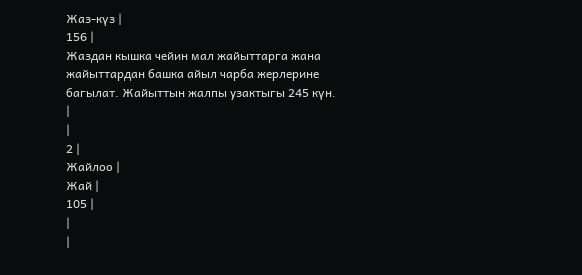Жаз-күз |
156 |
Жаздан кышка чейин мал жайыттарга жана жайыттардан башка айыл чарба жерлерине багылат. Жайыттын жалпы узактыгы 245 күн. |
|
2 |
Жайлоо |
Жай |
105 |
|
|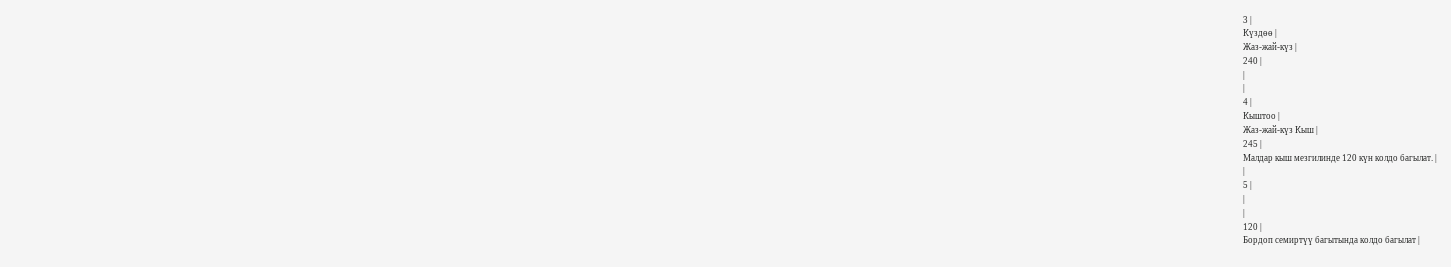3 |
Күздөө |
Жаз-жай-күз |
240 |
|
|
4 |
Кыштоо |
Жаз-жай-күз Кыш |
245 |
Малдар кыш мезгилинде 120 күн колдо багылат. |
|
5 |
|
|
120 |
Бордоп семиртүү багытында колдо багылат |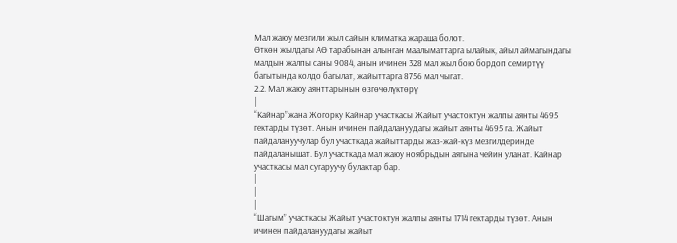Мал жаюу мезгили жыл сайын климатка жараша болот.
Өткөн жылдагы АӨ тарабынан алынган маалыматтарга ылайык, айыл аймагындагы малдын жалпы саны 9084, анын ичинен 328 мал жыл бою бордоп семиртүү багытында колдо багылат, жайыттарга 8756 мал чыгат.
2.2. Мал жаюу аянттарынын өзгөчөлүктөрү
|
“Кайнар”жана Жогорку Кайнар участкасы Жайыт участоктун жалпы аянты 4695 гектарды түзөт. Анын ичинен пайдалануудагы жайыт аянты 4695 га. Жайыт пайдалануучулар бул участкада жайыттарды жаз-жай-күз мезгилдеринде пайдаланышат. Бул участкада мал жаюу ноябрьдын аягына чейин уланат. Кайнар участкасы мал сугаруучу булактар бар.
|
|
|
“Шагым” участкасы Жайыт участоктун жалпы аянты 1714 гектарды түзөт. Анын ичинен пайдалануудагы жайыт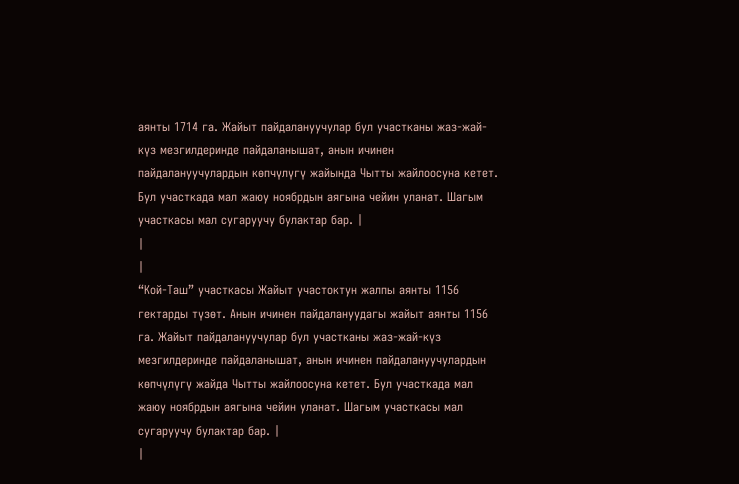аянты 1714 га. Жайыт пайдалануучулар бул участканы жаз-жай-күз мезгилдеринде пайдаланышат, анын ичинен пайдалануучулардын көпчүлүгү жайында Чытты жайлоосуна кетет. Бул участкада мал жаюу ноябрдын аягына чейин уланат. Шагым участкасы мал сугаруучу булактар бар. |
|
|
“Кой-Таш” участкасы Жайыт участоктун жалпы аянты 1156 гектарды түзөт. Анын ичинен пайдалануудагы жайыт аянты 1156 га. Жайыт пайдалануучулар бул участканы жаз-жай-күз мезгилдеринде пайдаланышат, анын ичинен пайдалануучулардын көпчүлүгү жайда Чытты жайлоосуна кетет. Бул участкада мал жаюу ноябрдын аягына чейин уланат. Шагым участкасы мал сугаруучу булактар бар. |
|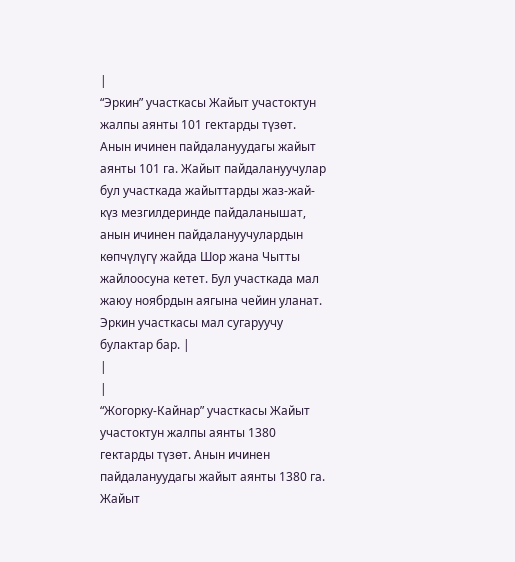|
“Эркин” участкасы Жайыт участоктун жалпы аянты 101 гектарды түзөт. Анын ичинен пайдалануудагы жайыт аянты 101 га. Жайыт пайдалануучулар бул участкада жайыттарды жаз-жай-күз мезгилдеринде пайдаланышат, анын ичинен пайдалануучулардын көпчүлүгү жайда Шор жана Чытты жайлоосуна кетет. Бул участкада мал жаюу ноябрдын аягына чейин уланат. Эркин участкасы мал сугаруучу булактар бар. |
|
|
“Жогорку-Кайнар” участкасы Жайыт участоктун жалпы аянты 1380 гектарды түзөт. Анын ичинен пайдалануудагы жайыт аянты 1380 га. Жайыт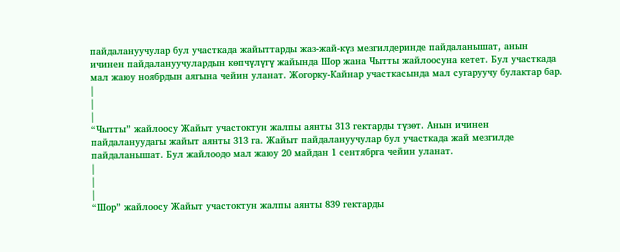пайдалануучулар бул участкада жайыттарды жаз-жай-күз мезгилдеринде пайдаланышат, анын ичинен пайдалануучулардын көпчүлүгү жайында Шор жана Чытты жайлоосуна кетет. Бул участкада мал жаюу ноябрдын аягына чейин уланат. Жогорку-Кайнар участкасында мал сугаруучу булактар бар. |
|
|
“Чытты” жайлоосу Жайыт участоктун жалпы аянты 313 гектарды түзөт. Анын ичинен пайдалануудагы жайыт аянты 313 га. Жайыт пайдалануучулар бул участкада жай мезгилде пайдаланышат. Бул жайлоодо мал жаюу 20 майдан 1 сентябрга чейин уланат.
|
|
|
“Шор” жайлоосу Жайыт участоктун жалпы аянты 839 гектарды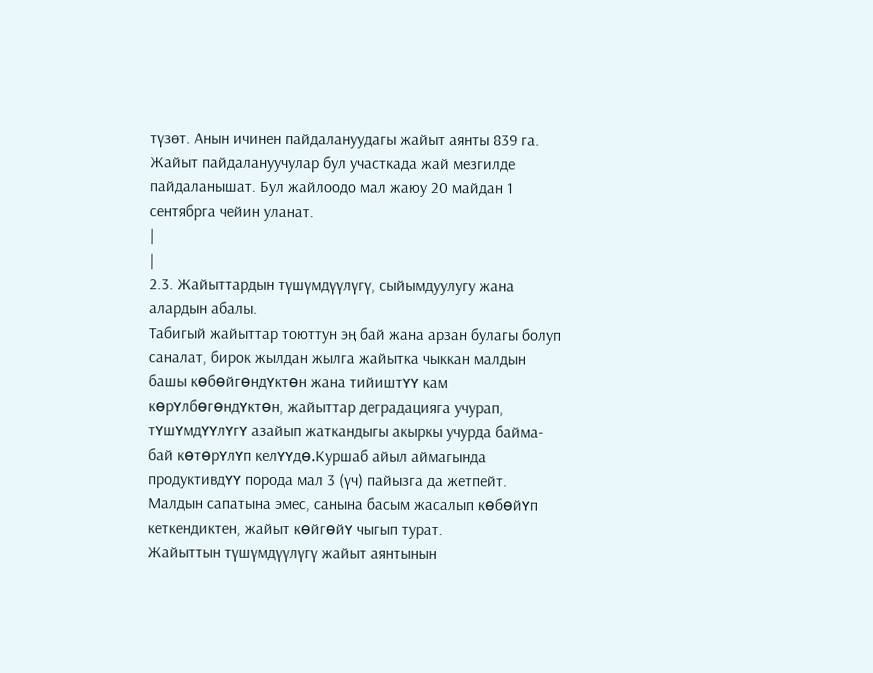түзөт. Анын ичинен пайдалануудагы жайыт аянты 839 га. Жайыт пайдалануучулар бул участкада жай мезгилде пайдаланышат. Бул жайлоодо мал жаюу 20 майдан 1 сентябрга чейин уланат.
|
|
2.3. Жайыттардын түшүмдүүлүгү, сыйымдуулугу жана алардын абалы.
Табигый жайыттар тоюттун эң бай жана арзан булагы болуп саналат, бирок жылдан жылга жайытка чыккан малдын башы кɵбɵйгɵндʏктɵн жана тийиштʏʏ кам кɵрʏлбɵгɵндʏктɵн, жайыттар деградацияга учурап, тʏшʏмдʏʏлʏгʏ азайып жаткандыгы акыркы учурда байма-бай кɵтɵрʏлʏп келʏʏдɵ.Куршаб айыл аймагында продуктивдʏʏ порода мал 3 (үч) пайызга да жетпейт. Малдын сапатына эмес, санына басым жасалып кɵбɵйʏп кеткендиктен, жайыт кɵйгɵйʏ чыгып турат.
Жайыттын түшүмдүүлүгү жайыт аянтынын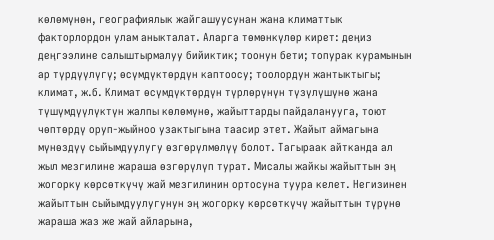көлөмүнөн, географиялык жайгашуусунан жана климаттык факторлордон улам аныкталат. Аларга төмөнкүлөр кирет: деңиз деңгээлине салыштырмалуу бийиктик; тоонун бети; топурак курамынын ар түрдүүлүгү; өсүмдүктөрдүн каптоосу; тоолордун жантыктыгы; климат, ж.б. Климат өсүмдүктөрдүн түрлөрүнүн түзүлүшүнө жана түшүмдүүлүктүн жалпы көлөмүнө, жайыттарды пайдаланууга, тоют чөптөрдү оруп-жыйноо узактыгына таасир этет. Жайыт аймагына мүнөздүү сыйымдуулугу өзгөрүлмөлүү болот. Тагыраак айтканда ал жыл мезгилине жараша өзгөрүлүп турат. Мисалы жайкы жайыттын эң жогорку көрсөткүчү жай мезгилинин ортосуна туура келет. Негизинен жайыттын сыйымдуулугунун эң жогорку көрсөткүчү жайыттын түрүнө жараша жаз же жай айларына,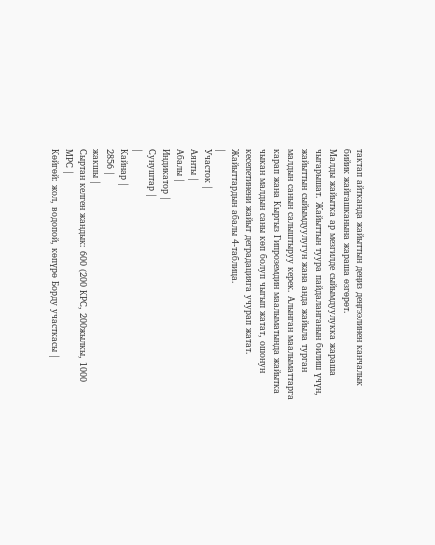тактап айтканда жайыттын деңиз деңгээлинен канчалык бийик жайгашканына жараша өзгөрөт.
Малды жайытка ар мезгилде сыйымдуулукка жараша чыгарышат. Жайыттын туура пайдаланганын билиш үчүн, жайыттын сыйымдуулугун жана анда жайыла турган малдын санын салыштыруу керек. Алынган маалыматтарга карап жана Кыргыз Гипроземдин маалыматында жайытка чыкан малдын саны көп болуп чыгып жатат, ошонун кесепетинени жайыт деградацияга учурап жатат.
Жайыттардын абалы 4-таблица.
|
Участок |
Аянты |
Абалы |
Индикатор |
Сунуштар |
|
Кайнар |
2856 |
жакшы |
Сыртан келген жандык: 600 (200 КРС, 200жылкы, 1000 МРС |
Көйгөй: жол, водопой, көпүрө Борду участкасы |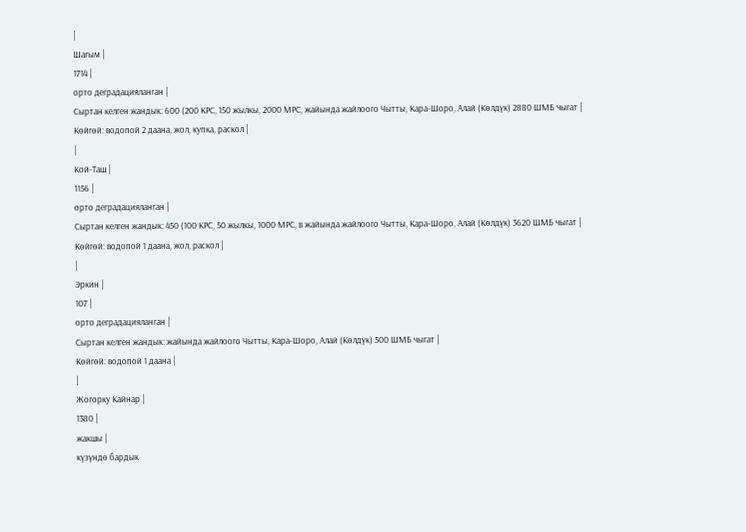|
Шагым |
1714 |
орто деградацияланган |
Сыртан келген жандык: 600 (200 КРС, 150 жылкы, 2000 МРС, жайында жайлоого Чытты, Кара-Шоро, Алай (Көлдүк) 2880 ШМБ чыгат |
Көйгөй: водопой 2 даана, жол, купка, раскол |
|
Кой-Таш |
1156 |
орто деградацияланган |
Сыртан келген жандык: 450 (100 КРС, 50 жылкы, 1000 МРС, в жайында жайлоого Чытты, Кара-Шоро, Алай (Көлдүк) 3620 ШМБ чыгат |
Көйгөй: водопой 1 даана, жол, раскол |
|
Эркин |
107 |
орто деградацияланган |
Сыртан келген жандык: жайында жайлоого Чытты, Кара-Шоро, Алай (Көлдүк) 500 ШМБ чыгат |
Көйгөй: водопой 1 даана |
|
Жогорку Кайнар |
1380 |
жакшы |
күзүндө бардык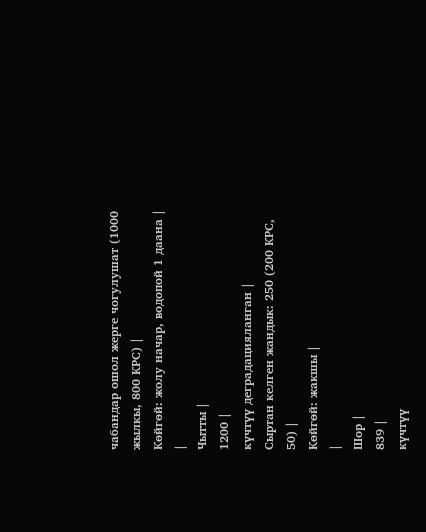чабандар ошол жерге чогулушат (1000 жылкы, 800 КРС) |
Көйгөй: жолу начар, водопой 1 даана |
|
Чытты |
1200 |
күчтүү деградацияланган |
Сыртан келген жандык: 250 (200 КРС, 50) |
Көйгөй: жакшы |
|
Шор |
839 |
күчтүү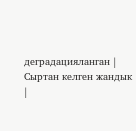деградацияланган |
Сыртан келген жандык |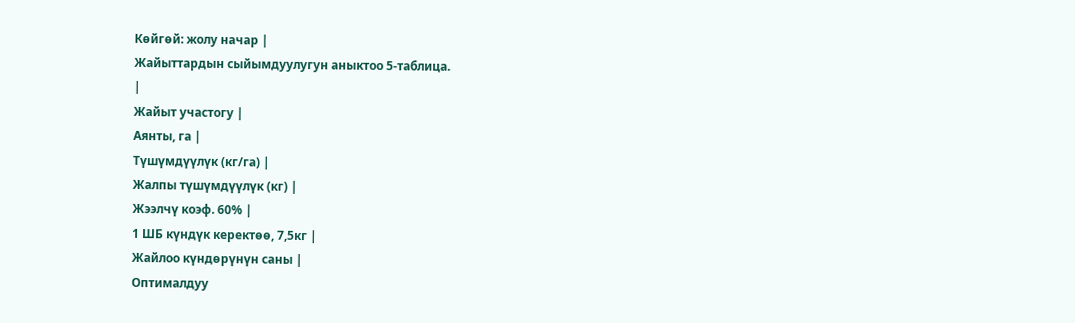Көйгөй: жолу начар |
Жайыттардын сыйымдуулугун аныктоо 5-таблица.
|
Жайыт участогу |
Аянты, га |
Түшүмдүүлүк (кг/га) |
Жалпы түшүмдүүлүк (кг) |
Жээлчү коэф. 60% |
1 ШБ күндүк керектөө, 7,5кг |
Жайлоо күндөрүнүн саны |
Оптималдуу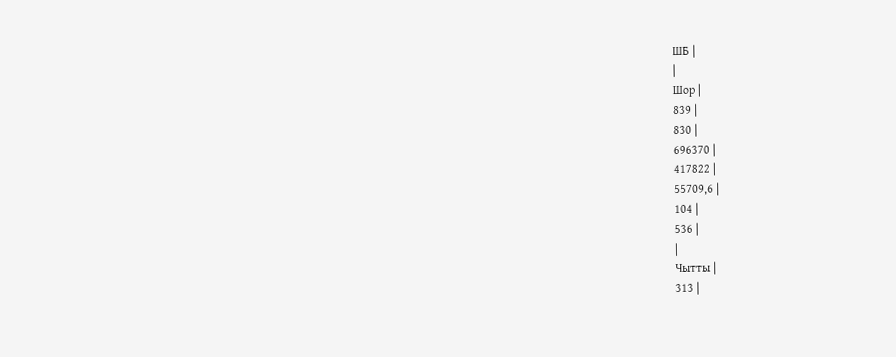ШБ |
|
Шор |
839 |
830 |
696370 |
417822 |
55709,6 |
104 |
536 |
|
Чытты |
313 |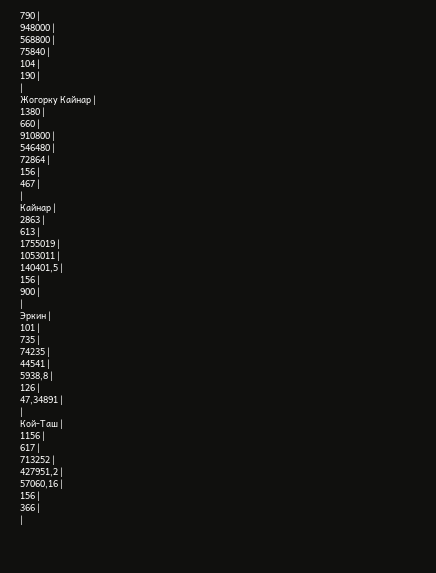790 |
948000 |
568800 |
75840 |
104 |
190 |
|
Жогорку Кайнар |
1380 |
660 |
910800 |
546480 |
72864 |
156 |
467 |
|
Кайнар |
2863 |
613 |
1755019 |
1053011 |
140401,5 |
156 |
900 |
|
Эркин |
101 |
735 |
74235 |
44541 |
5938,8 |
126 |
47,34891 |
|
Кой-Таш |
1156 |
617 |
713252 |
427951,2 |
57060,16 |
156 |
366 |
|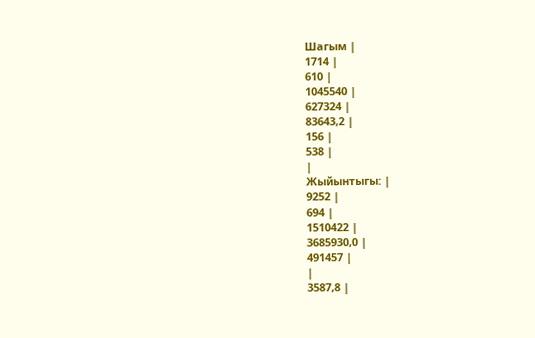Шагым |
1714 |
610 |
1045540 |
627324 |
83643,2 |
156 |
538 |
|
Жыйынтыгы: |
9252 |
694 |
1510422 |
3685930,0 |
491457 |
|
3587,8 |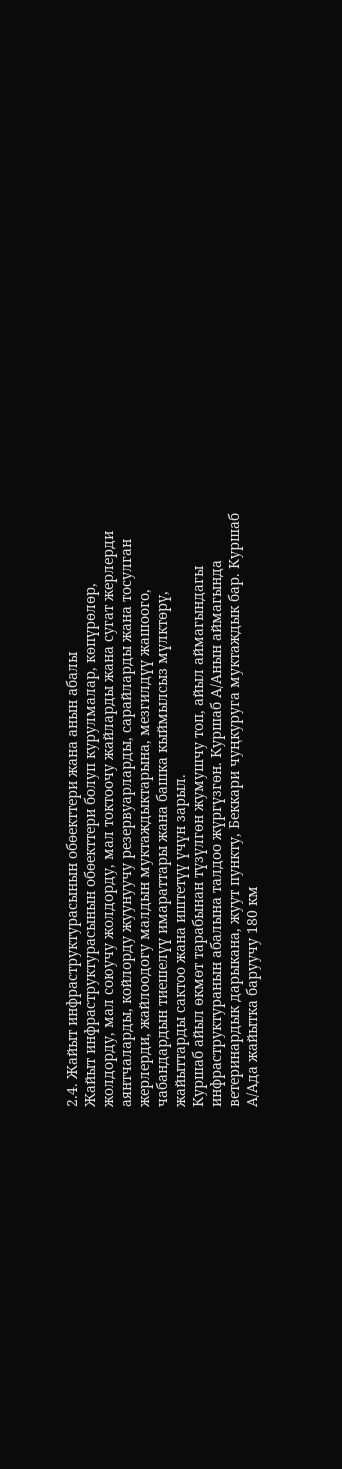2.4. Жайыт инфраструктурасынын обөекттери жана анын абалы
Жайыт инфраструктурасынын обөекттери болуп курулмалар, көпүрөлөр, жолдорду, мал союучу жолдорду, мал токтоочу жайларды жана сугат жерлерди аянтчаларды, койлорду жуунуучу резервуарларды, сарайларды жана тосулган жерлерди, жайлоодогу малдын муктаждыктарына, мезгилдүү жашоого, чабандардын тиешелүү имараттары жана башка кыймылсыз мүлктөрү, жайыттарды сактоо жана иштетүү үчүн зарыл.
Куршаб айыл өкмөт тарабынан түзүлгөн жумушчу топ, айыл аймагындагы инфраструктуранын абалына талдоо жүргүзгөн. Куршаб А/Анын аймагында ветеринардык дарыкана, жуут пункту, Беккари чуңкуруга муктаждык бар. Куршаб А/Ада жайытка баруучу 180 км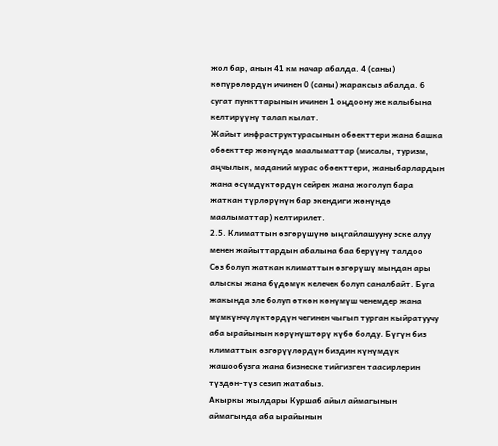жол бар, анын 41 км начар абалда. 4 (саны) көпүрөлөрдүн ичинен 0 (саны) жараксыз абалда. 6 сугат пункттарынын ичинен 1 оңдоону же калыбына келтирүүнү талап кылат.
Жайыт инфраструктурасынын обөекттери жана башка обөекттер жөнүндө маалыматтар (мисалы, туризм, аңчылык, маданий мурас обөекттери, жаныбарлардын жана өсүмдүктөрдүн сейрек жана жоголуп бара жаткан түрлөрүнүн бар экендиги жөнүндө маалыматтар) келтирилет.
2.5. Климаттын өзгөрүшүнө ыңгайлашууну эске алуу менен жайыттардын абалына баа берүүнү талдоо
Сөз болуп жаткан климаттын өзгөрүшү мындан ары алыскы жана бүдөмүк келечек болуп саналбайт. Буга жакында эле болуп өткөн көнүмүш ченемдер жана мүмкүнчүлүктөрдүн чегинен чыгып турган кыйратуучу аба ырайынын көрүнүштөрү күбө болду. Бүгүн биз климаттык өзгөрүүлөрдүн биздин күнүмдүк жашообузга жана бизнеске тийгизген таасирлерин түздөн-түз сезип жатабыз.
Акыркы жылдары Куршаб айыл аймагынын аймагында аба ырайынын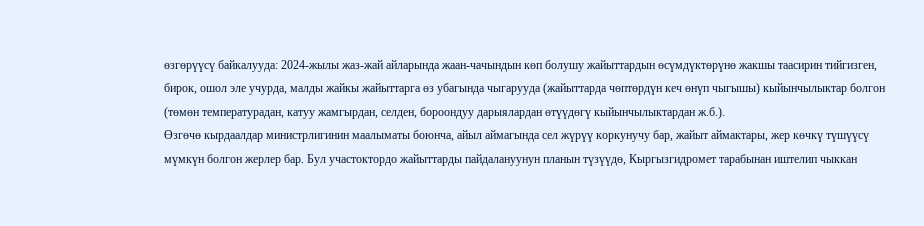өзгөрүүсү байкалууда: 2024-жылы жаз-жай айларында жаан-чачындын көп болушу жайыттардын өсүмдүктөрүнө жакшы таасирин тийгизген, бирок, ошол эле учурда, малды жайкы жайыттарга өз убагында чыгарууда (жайыттарда чөптөрдүн кеч өнүп чыгышы) кыйынчылыктар болгон (төмөн температурадан, катуу жамгырдан, селден, бороондуу дарыялардан өтүүдөгү кыйынчылыктардан ж.б.).
Өзгөчө кырдаалдар министрлигинин маалыматы боюнча, айыл аймагында сел жүрүү коркунучу бар, жайыт аймактары, жер көчкү түшүүсү мүмкүн болгон жерлер бар. Бул участоктордо жайыттарды пайдалануунун планын түзүүдө, Кыргызгидромет тарабынан иштелип чыккан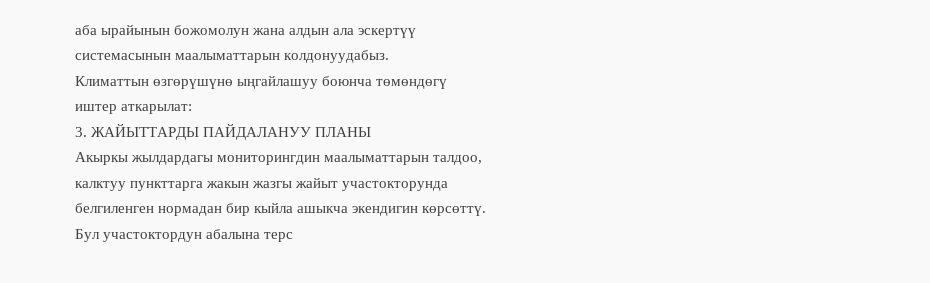аба ырайынын божомолун жана алдын ала эскертүү системасынын маалыматтарын колдонуудабыз.
Климаттын өзгөрүшүнө ыңгайлашуу боюнча төмөндөгү иштер аткарылат:
3. ЖАЙЫТТАРДЫ ПАЙДАЛАНУУ ПЛАНЫ
Акыркы жылдардагы мониторингдин маалыматтарын талдоо, калктуу пункттарга жакын жазгы жайыт участокторунда белгиленген нормадан бир кыйла ашыкча экендигин көрсөттү. Бул участоктордун абалына терс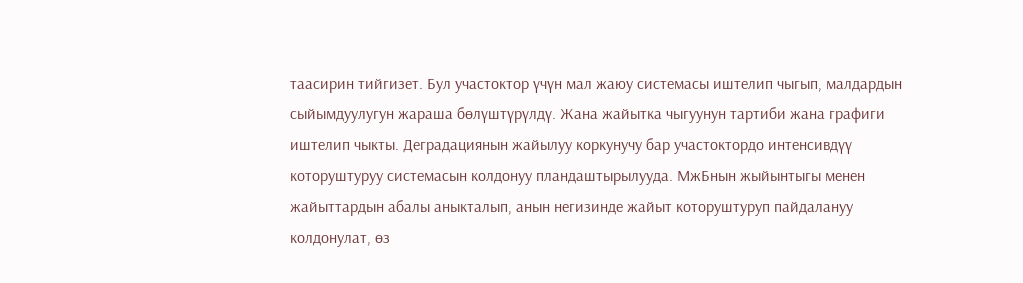таасирин тийгизет. Бул участоктор үчүн мал жаюу системасы иштелип чыгып, малдардын сыйымдуулугун жараша бөлүштүрүлдү. Жана жайытка чыгуунун тартиби жана графиги иштелип чыкты. Деградациянын жайылуу коркунучу бар участоктордо интенсивдүү которуштуруу системасын колдонуу пландаштырылууда. МжБнын жыйынтыгы менен жайыттардын абалы аныкталып, анын негизинде жайыт которуштуруп пайдалануу колдонулат, өз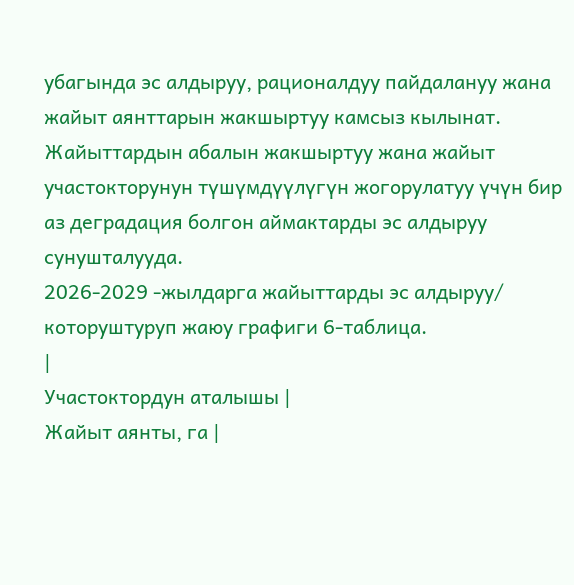убагында эс алдыруу, рационалдуу пайдалануу жана жайыт аянттарын жакшыртуу камсыз кылынат.
Жайыттардын абалын жакшыртуу жана жайыт участокторунун түшүмдүүлүгүн жогорулатуу үчүн бир аз деградация болгон аймактарды эс алдыруу сунушталууда.
2026-2029 -жылдарга жайыттарды эс алдыруу/ которуштуруп жаюу графиги 6-таблица.
|
Участоктордун аталышы |
Жайыт аянты, га |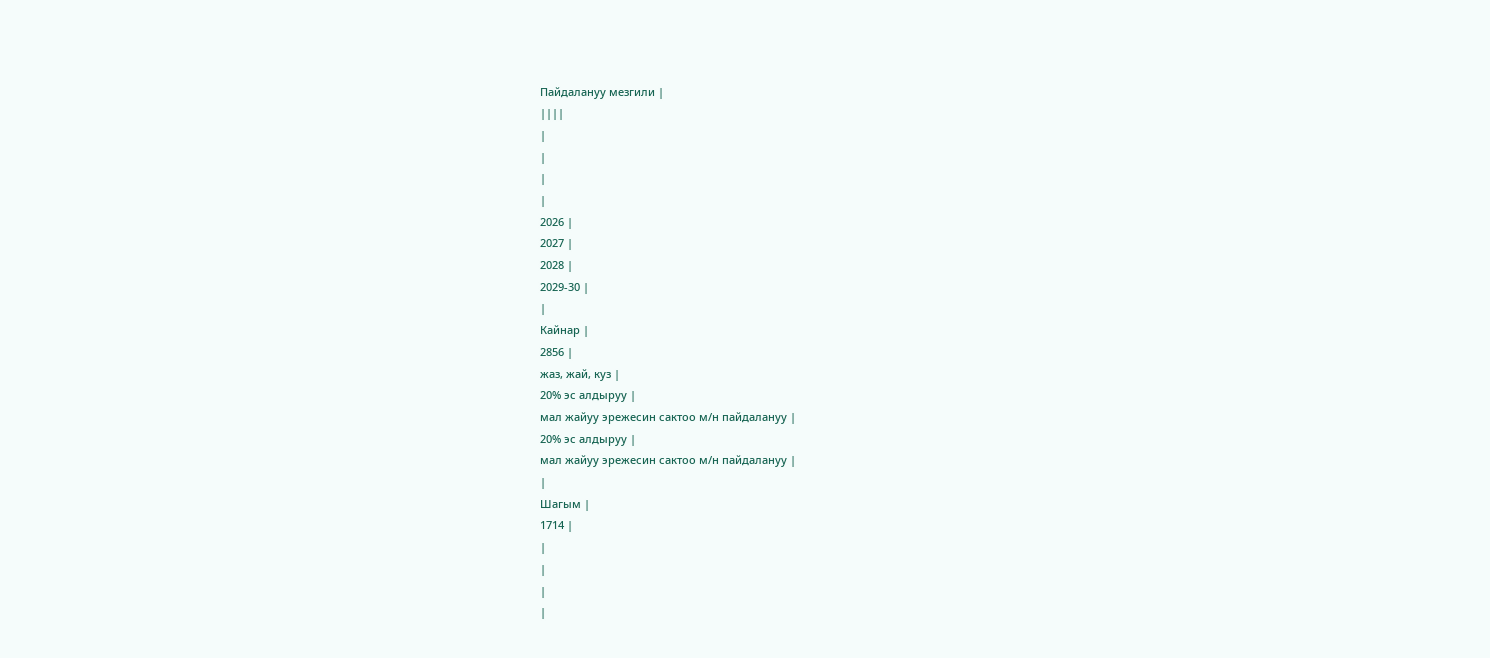Пайдалануу мезгили |
||||
|
|
|
|
2026 |
2027 |
2028 |
2029-30 |
|
Кайнар |
2856 |
жаз, жай, куз |
20% эс алдыруу |
мал жайуу эрежесин сактоо м/н пайдалануу |
20% эс алдыруу |
мал жайуу эрежесин сактоо м/н пайдалануу |
|
Шагым |
1714 |
|
|
|
|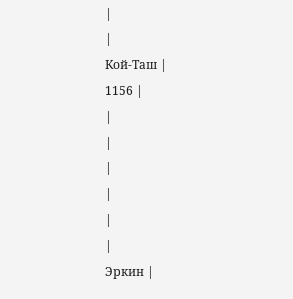|
|
Кой-Таш |
1156 |
|
|
|
|
|
|
Эркин |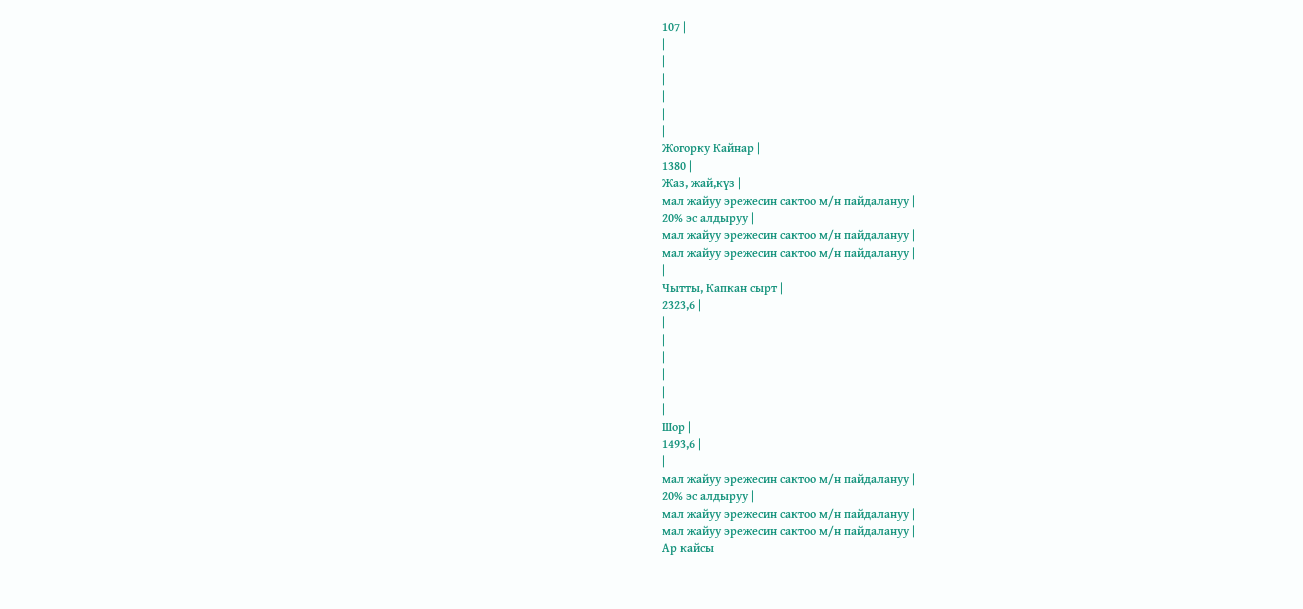107 |
|
|
|
|
|
|
Жогорку Кайнар |
1380 |
Жаз, жай,күз |
мал жайуу эрежесин сактоо м/н пайдалануу |
20% эс алдыруу |
мал жайуу эрежесин сактоо м/н пайдалануу |
мал жайуу эрежесин сактоо м/н пайдалануу |
|
Чытты, Капкан сырт |
2323,6 |
|
|
|
|
|
|
Шор |
1493,6 |
|
мал жайуу эрежесин сактоо м/н пайдалануу |
20% эс алдыруу |
мал жайуу эрежесин сактоо м/н пайдалануу |
мал жайуу эрежесин сактоо м/н пайдалануу |
Ар кайсы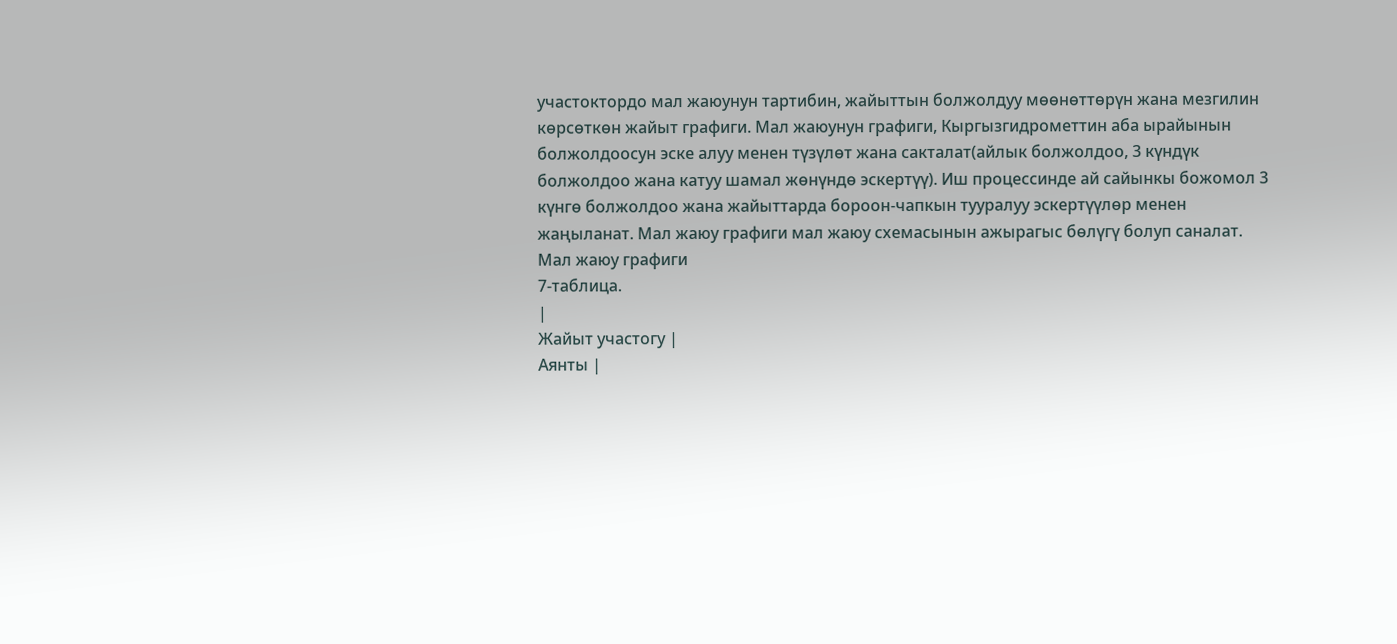участоктордо мал жаюунун тартибин, жайыттын болжолдуу мөөнөттөрүн жана мезгилин көрсөткөн жайыт графиги. Мал жаюунун графиги, Кыргызгидрометтин аба ырайынын болжолдоосун эске алуу менен түзүлөт жана сакталат(айлык болжолдоо, 3 күндүк болжолдоо жана катуу шамал жөнүндө эскертүү). Иш процессинде ай сайынкы божомол 3 күнгө болжолдоо жана жайыттарда бороон-чапкын тууралуу эскертүүлөр менен жаңыланат. Мал жаюу графиги мал жаюу схемасынын ажырагыс бөлүгү болуп саналат.
Мал жаюу графиги
7-таблица.
|
Жайыт участогу |
Аянты |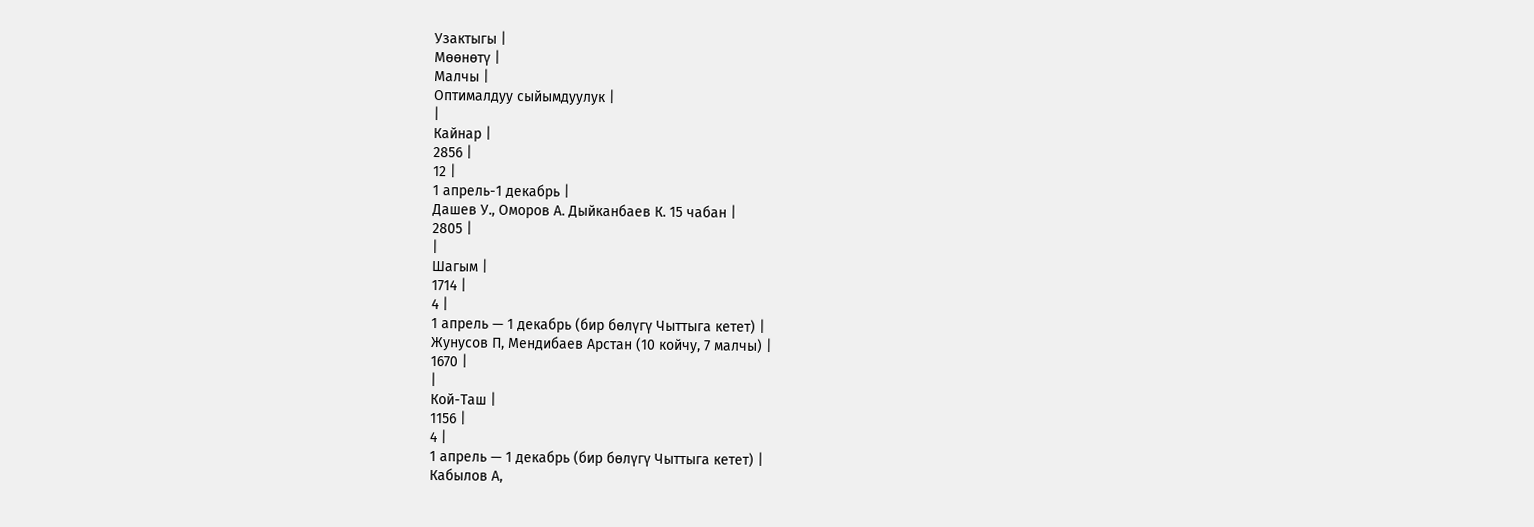Узактыгы |
Мөөнөтү |
Малчы |
Оптималдуу сыйымдуулук |
|
Кайнар |
2856 |
12 |
1 апрель-1 декабрь |
Дашев У., Оморов А. Дыйканбаев К. 15 чабан |
2805 |
|
Шагым |
1714 |
4 |
1 апрель — 1 декабрь (бир бөлүгү Чыттыга кетет) |
Жунусов П, Мендибаев Арстан (10 койчу, 7 малчы) |
1670 |
|
Кой-Таш |
1156 |
4 |
1 апрель — 1 декабрь (бир бөлүгү Чыттыга кетет) |
Кабылов А,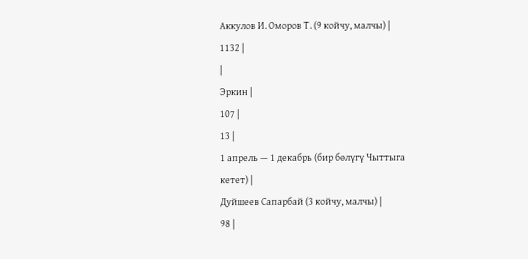Аккулов И. Оморов Т. (9 койчу, малчы) |
1132 |
|
Эркин |
107 |
13 |
1 апрель — 1 декабрь (бир бөлүгү Чыттыга кетет) |
Дуйшеев Сапарбай (3 койчу, малчы) |
98 |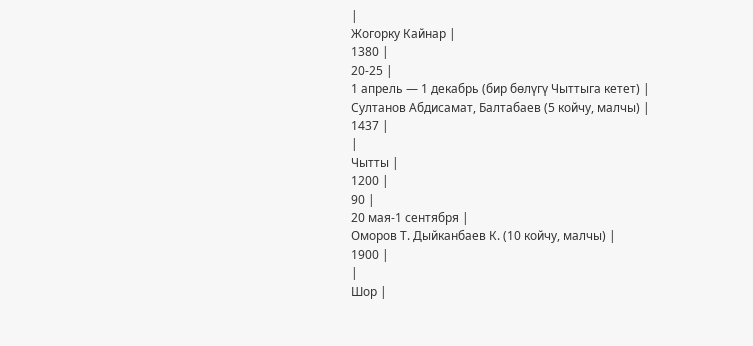|
Жогорку Кайнар |
1380 |
20-25 |
1 апрель — 1 декабрь (бир бөлүгү Чыттыга кетет) |
Султанов Абдисамат, Балтабаев (5 койчу, малчы) |
1437 |
|
Чытты |
1200 |
90 |
20 мая-1 сентября |
Оморов Т. Дыйканбаев К. (10 койчу, малчы) |
1900 |
|
Шор |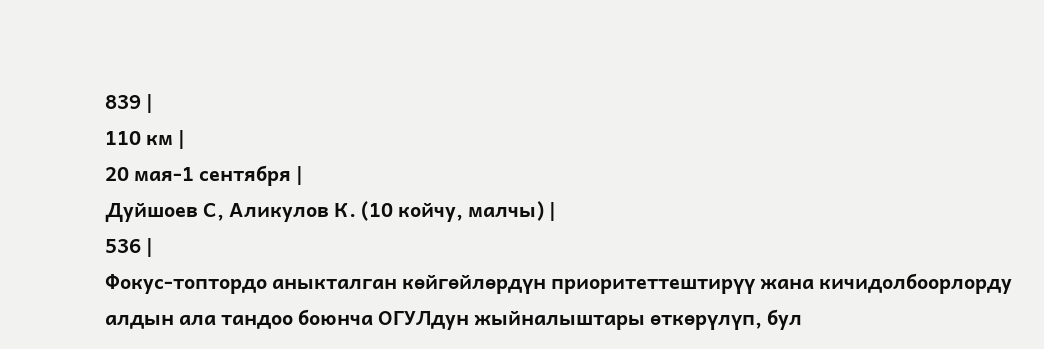839 |
110 км |
20 мая-1 сентября |
Дуйшоев С, Аликулов К. (10 койчу, малчы) |
536 |
Фокус-топтордо аныкталган көйгөйлөрдүн приоритеттештирүү жана кичидолбоорлорду алдын ала тандоо боюнча ОГУЛдун жыйналыштары өткөрүлүп, бул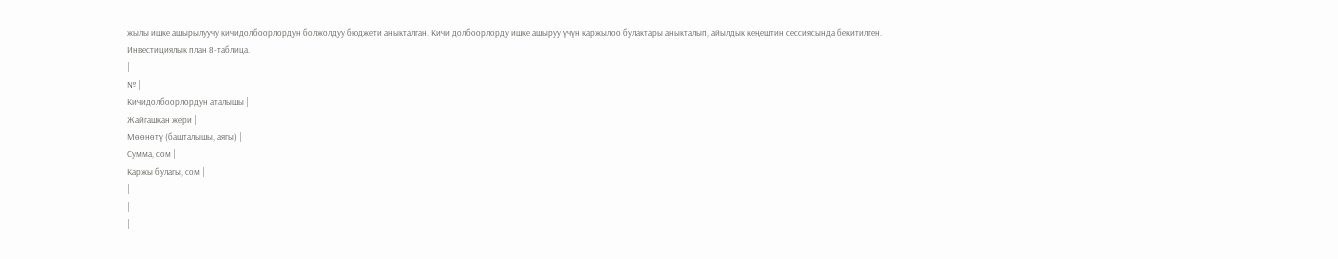жылы ишке ашырылуучу кичидолбоорлордун болжолдуу бюджети аныкталган. Кичи долбоорлорду ишке ашыруу үчүн каржылоо булактары аныкталып, айылдык кеңештин сессиясында бекитилген.
Инвестициялык план 8-таблица.
|
№ |
Кичидолбоорлордун аталышы |
Жайгашкан жери |
Мөөнөтү (башталышы, аягы) |
Сумма, сом |
Каржы булагы, сом |
|
|
|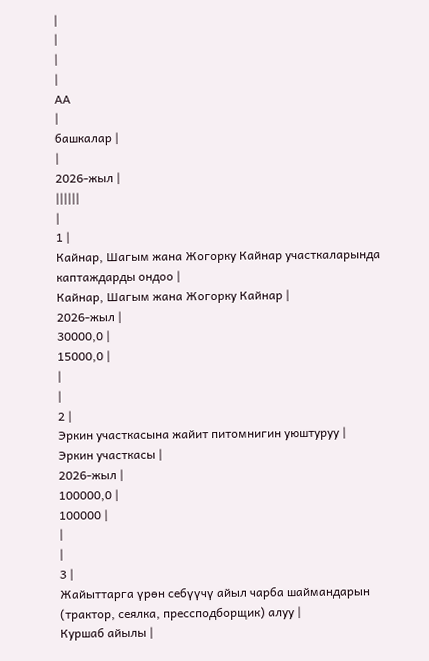|
|
|
|
АА
|
башкалар |
|
2026-жыл |
||||||
|
1 |
Кайнар, Шагым жана Жогорку Кайнар участкаларында каптаждарды ондоо |
Кайнар, Шагым жана Жогорку Кайнар |
2026-жыл |
30000,0 |
15000,0 |
|
|
2 |
Эркин участкасына жайит питомнигин уюштуруу |
Эркин участкасы |
2026-жыл |
100000,0 |
100000 |
|
|
3 |
Жайыттарга үрөн себүүчү айыл чарба шаймандарын (трактор, сеялка, прессподборщик) алуу |
Куршаб айылы |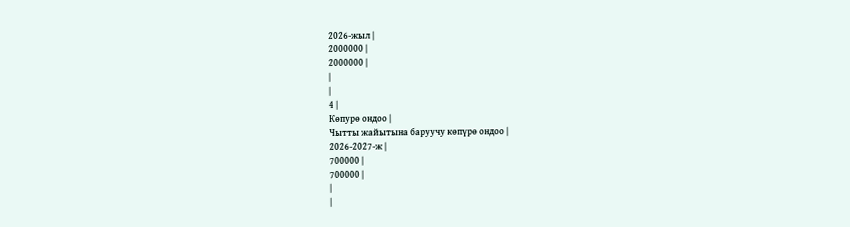2026-жыл |
2000000 |
2000000 |
|
|
4 |
Көпурө ондоо |
Чытты жайытына баруучу көпүрө ондоо |
2026-2027-ж |
700000 |
700000 |
|
|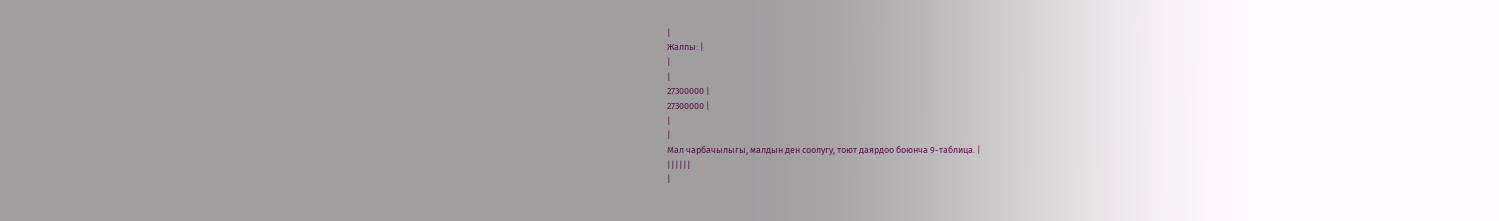|
Жалпы: |
|
|
27300000 |
27300000 |
|
|
Мал чарбачылыгы, малдын ден соолугу, тоют даярдоо боюнча 9-таблица. |
||||||
|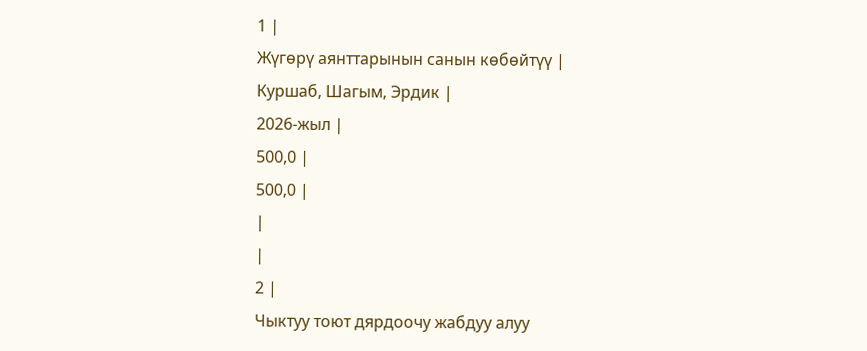1 |
Жүгөрү аянттарынын санын көбөйтүү |
Куршаб, Шагым, Эрдик |
2026-жыл |
500,0 |
500,0 |
|
|
2 |
Чыктуу тоют дярдоочу жабдуу алуу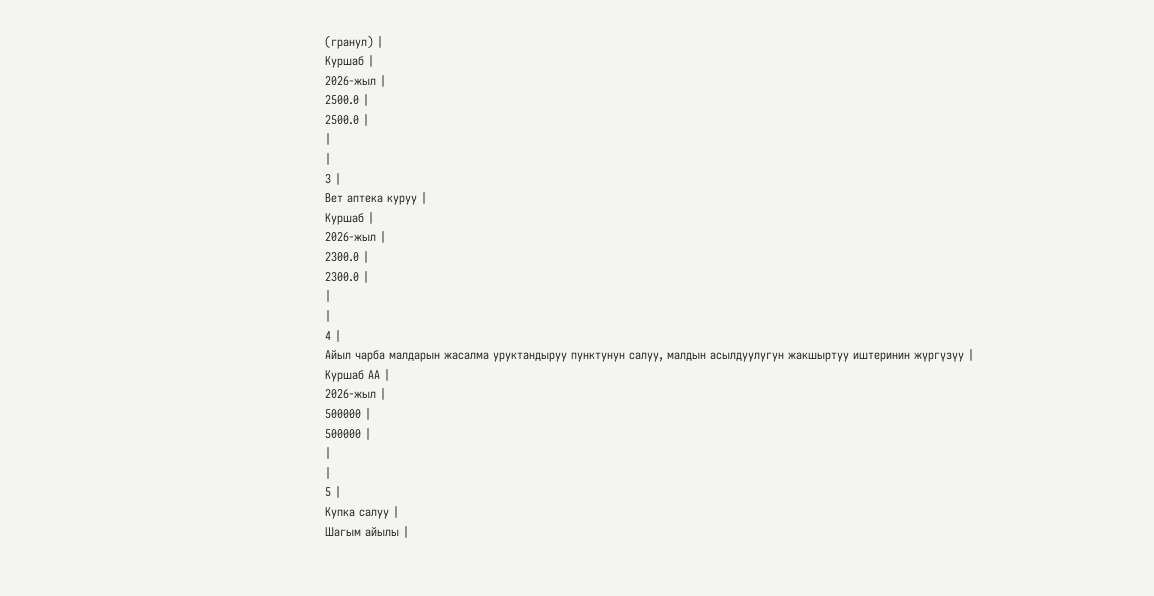(гранул) |
Куршаб |
2026-жыл |
2500.0 |
2500.0 |
|
|
3 |
Вет аптека куруу |
Куршаб |
2026-жыл |
2300.0 |
2300.0 |
|
|
4 |
Айыл чарба малдарын жасалма уруктандыруу пунктунун салуу, малдын асылдуулугун жакшыртуу иштеринин жүргүзүу |
Куршаб АА |
2026-жыл |
500000 |
500000 |
|
|
5 |
Купка салуу |
Шагым айылы |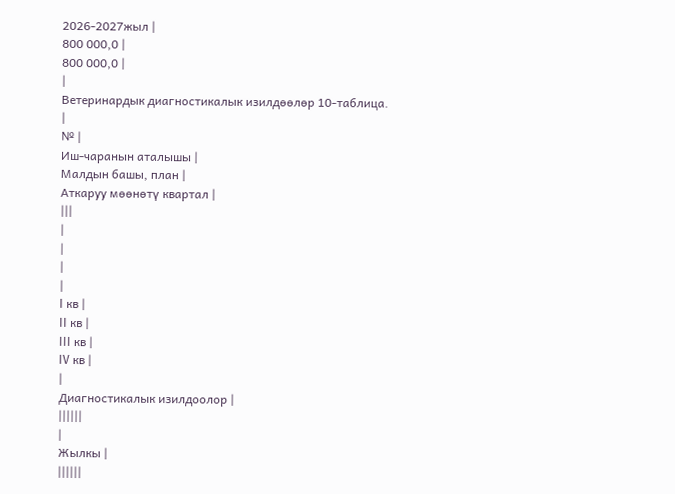2026-2027жыл |
800 000,0 |
800 000,0 |
|
Ветеринардык диагностикалык изилдөөлөр 10-таблица.
|
№ |
Иш-чаранын аталышы |
Малдын башы, план |
Аткаруу мөөнөтү квартал |
|||
|
|
|
|
I кв |
II кв |
III кв |
IV кв |
|
Диагностикалык изилдоолор |
||||||
|
Жылкы |
||||||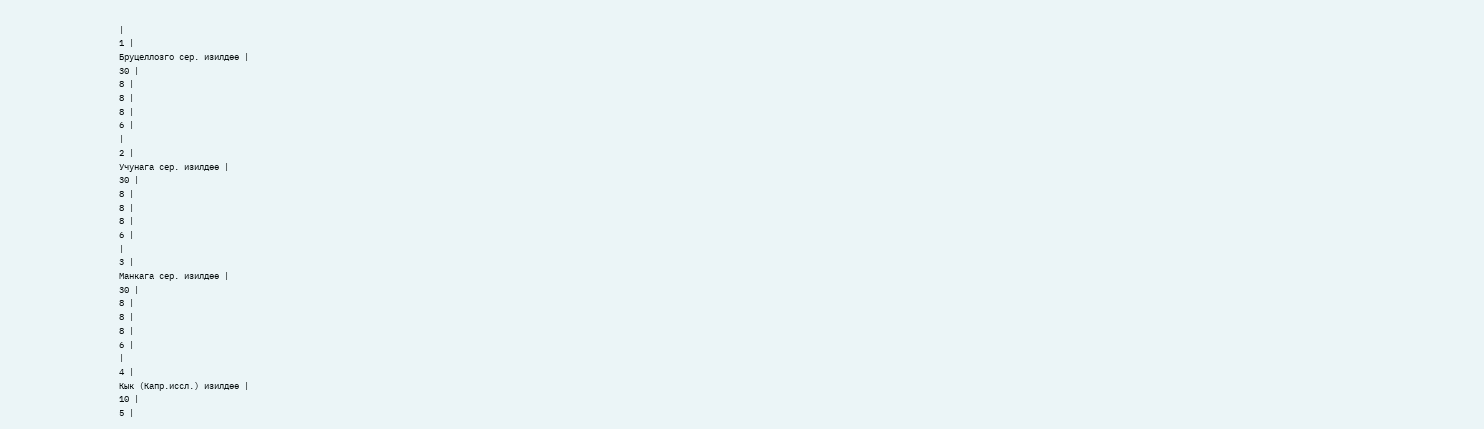|
1 |
Бруцеллозго сер. изилдөө |
30 |
8 |
8 |
8 |
6 |
|
2 |
Учунага сер. изилдөө |
30 |
8 |
8 |
8 |
6 |
|
3 |
Манкага сер. изилдөө |
30 |
8 |
8 |
8 |
6 |
|
4 |
Кык (Капр.иссл.) изилдөө |
10 |
5 |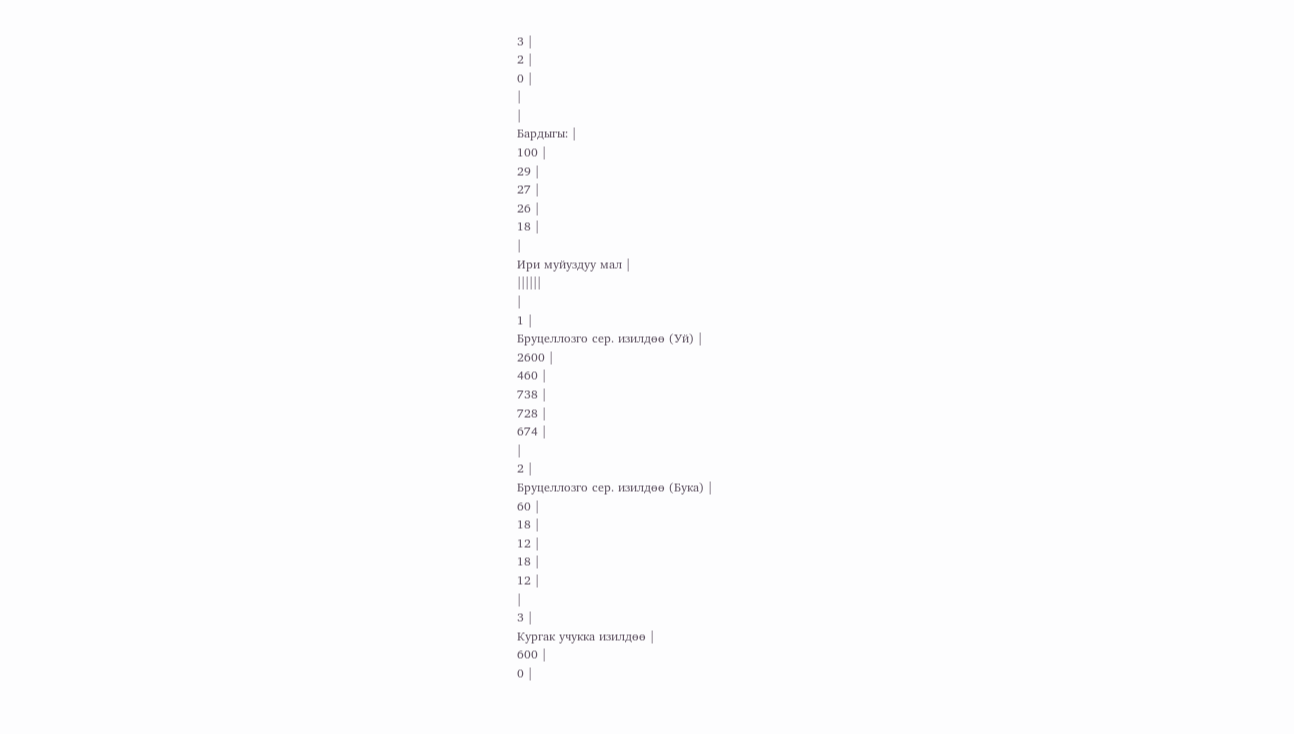3 |
2 |
0 |
|
|
Бардыгы: |
100 |
29 |
27 |
26 |
18 |
|
Ири муйуздуу мал |
||||||
|
1 |
Бруцеллозго сер. изилдөө (Уй) |
2600 |
460 |
738 |
728 |
674 |
|
2 |
Бруцеллозго сер. изилдөө (Бука) |
60 |
18 |
12 |
18 |
12 |
|
3 |
Кургак учукка изилдөө |
600 |
0 |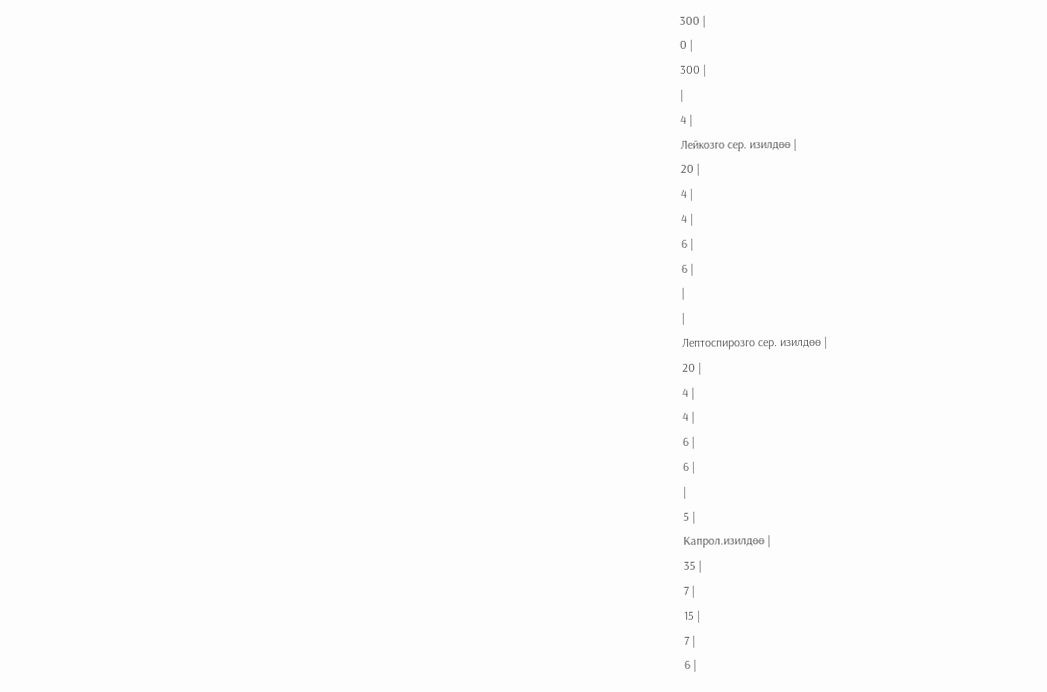300 |
0 |
300 |
|
4 |
Лейкозго сер. изилдөө |
20 |
4 |
4 |
6 |
6 |
|
|
Лептоспирозго сер. изилдөө |
20 |
4 |
4 |
6 |
6 |
|
5 |
Капрол.изилдөө |
35 |
7 |
15 |
7 |
6 |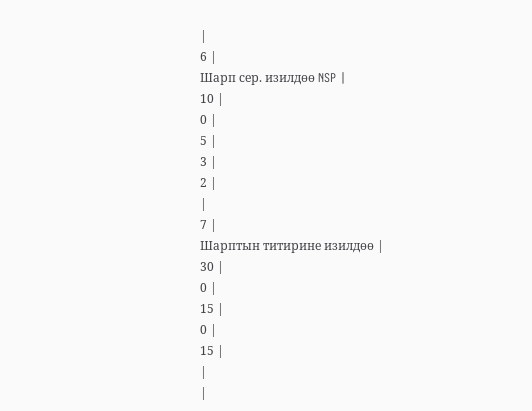|
6 |
Шарп сер. изилдөө NSP |
10 |
0 |
5 |
3 |
2 |
|
7 |
Шарптын титирине изилдөө |
30 |
0 |
15 |
0 |
15 |
|
|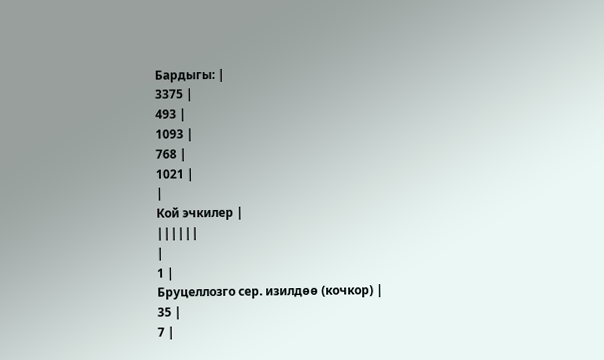Бардыгы: |
3375 |
493 |
1093 |
768 |
1021 |
|
Кой эчкилер |
||||||
|
1 |
Бруцеллозго сер. изилдөө (кочкор) |
35 |
7 |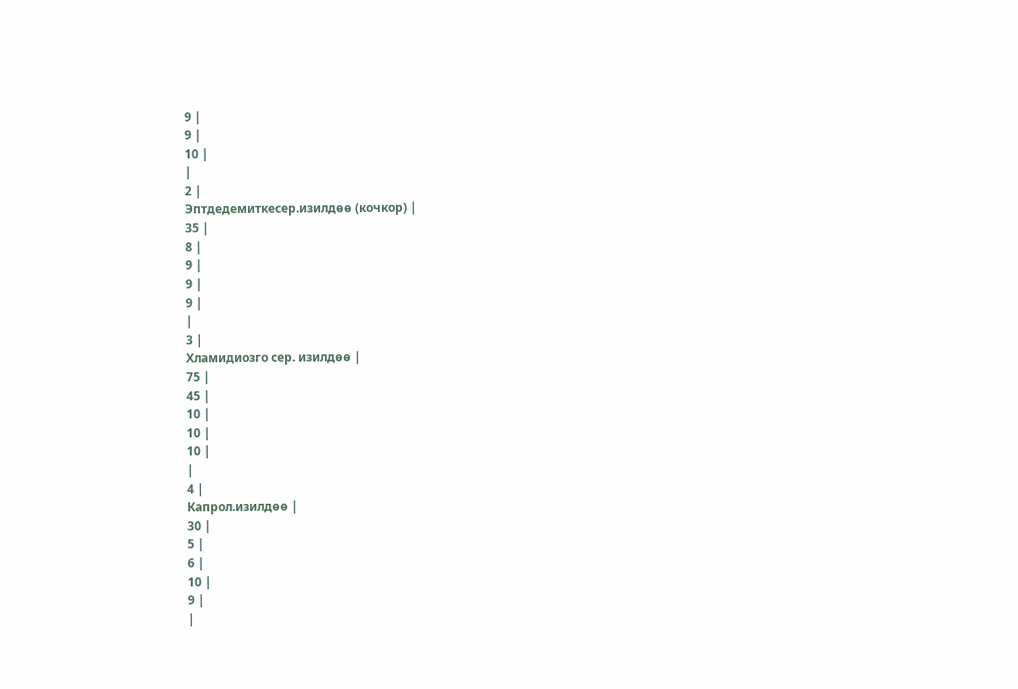9 |
9 |
10 |
|
2 |
Эптдедемиткесер.изилдөө (кочкор) |
35 |
8 |
9 |
9 |
9 |
|
3 |
Хламидиозго сер. изилдөө |
75 |
45 |
10 |
10 |
10 |
|
4 |
Капрол.изилдөө |
30 |
5 |
6 |
10 |
9 |
|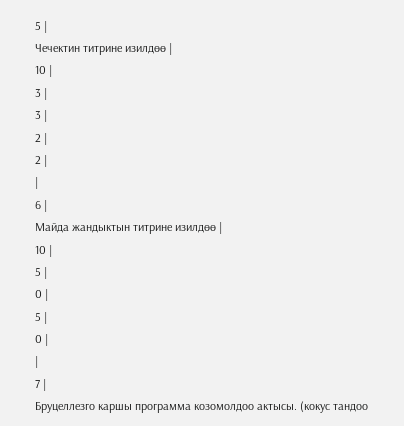5 |
Чечектин титрине изилдөө |
10 |
3 |
3 |
2 |
2 |
|
6 |
Майда жандыктын титрине изилдөө |
10 |
5 |
0 |
5 |
0 |
|
7 |
Бруцеллезго каршы программа козомолдоо актысы. (кокус тандоо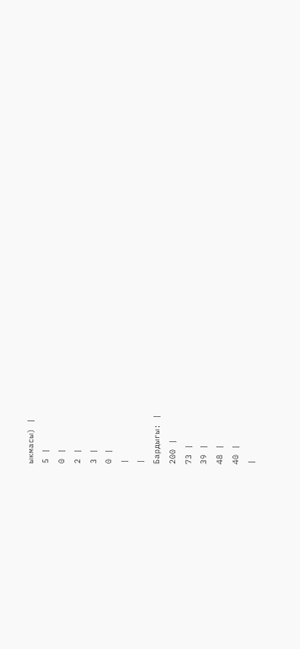ыкмасы) |
5 |
0 |
2 |
3 |
0 |
|
|
Бардыгы: |
200 |
73 |
39 |
48 |
40 |
|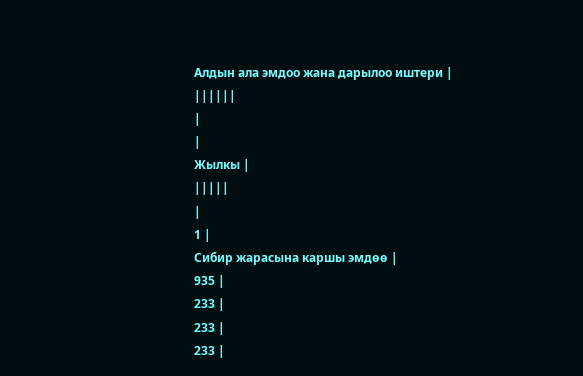Алдын ала эмдоо жана дарылоо иштери |
||||||
|
|
Жылкы |
|||||
|
1 |
Сибир жарасына каршы эмдөө |
935 |
233 |
233 |
233 |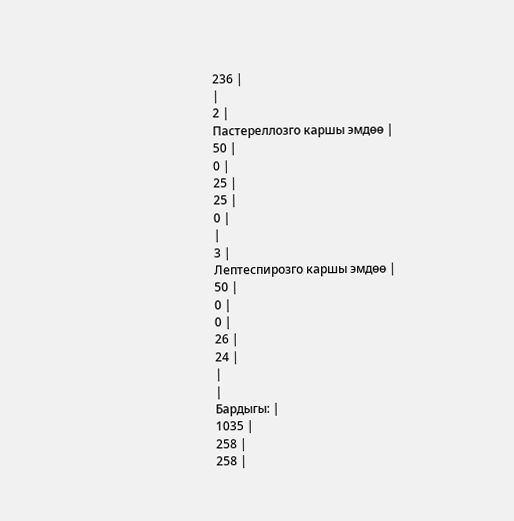236 |
|
2 |
Пастереллозго каршы эмдөө |
50 |
0 |
25 |
25 |
0 |
|
3 |
Лептеспирозго каршы эмдөө |
50 |
0 |
0 |
26 |
24 |
|
|
Бардыгы: |
1035 |
258 |
258 |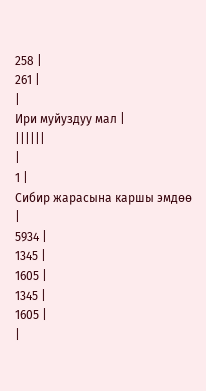258 |
261 |
|
Ири муйуздуу мал |
||||||
|
1 |
Сибир жарасына каршы эмдөө |
5934 |
1345 |
1605 |
1345 |
1605 |
|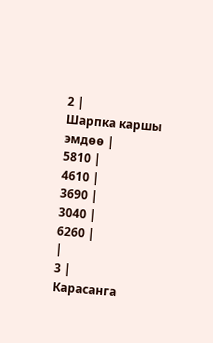2 |
Шарпка каршы эмдөө |
5810 |
4610 |
3690 |
3040 |
6260 |
|
3 |
Карасанга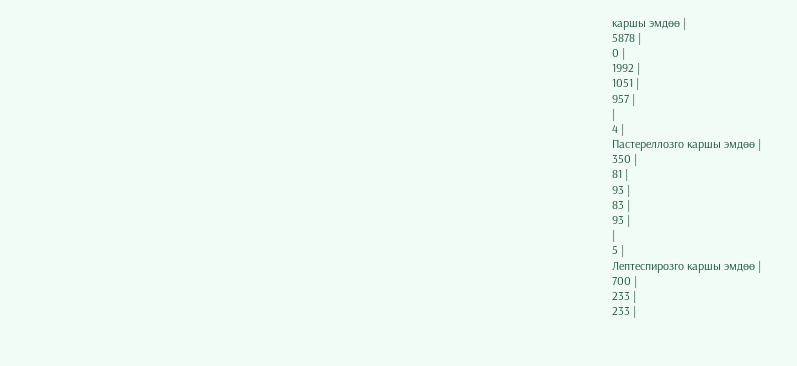каршы эмдөө |
5878 |
0 |
1992 |
1051 |
957 |
|
4 |
Пастереллозго каршы эмдөө |
350 |
81 |
93 |
83 |
93 |
|
5 |
Лептеспирозго каршы эмдөө |
700 |
233 |
233 |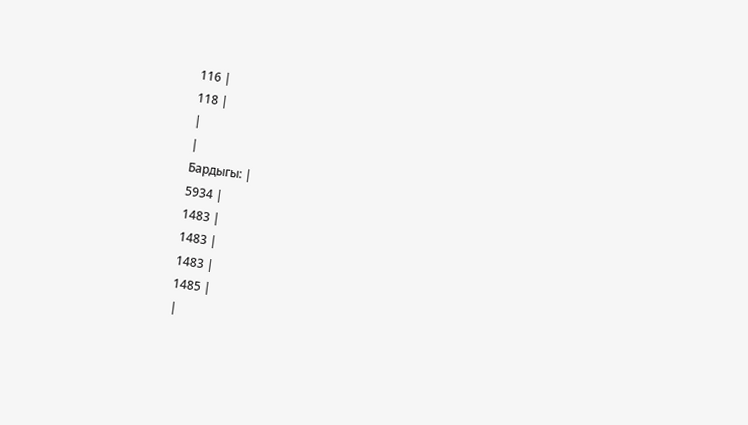116 |
118 |
|
|
Бардыгы: |
5934 |
1483 |
1483 |
1483 |
1485 |
|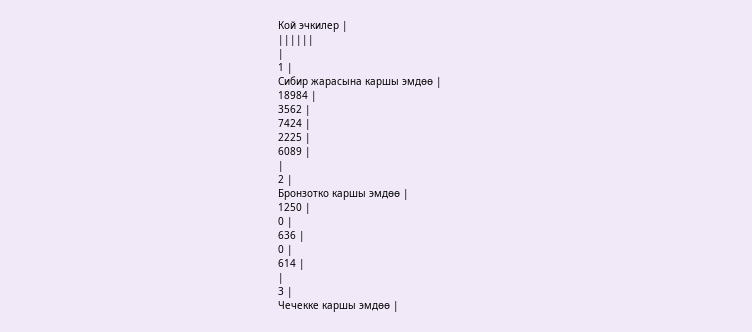Кой эчкилер |
||||||
|
1 |
Сибир жарасына каршы эмдөө |
18984 |
3562 |
7424 |
2225 |
6089 |
|
2 |
Бронзотко каршы эмдөө |
1250 |
0 |
636 |
0 |
614 |
|
3 |
Чечекке каршы эмдөө |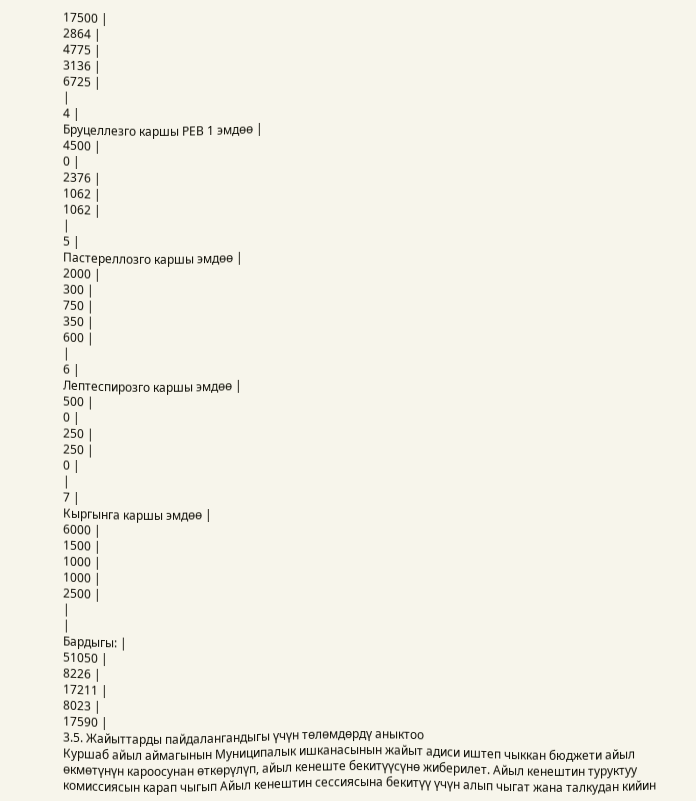17500 |
2864 |
4775 |
3136 |
6725 |
|
4 |
Бруцеллезго каршы РЕВ 1 эмдөө |
4500 |
0 |
2376 |
1062 |
1062 |
|
5 |
Пастереллозго каршы эмдөө |
2000 |
300 |
750 |
350 |
600 |
|
6 |
Лептеспирозго каршы эмдөө |
500 |
0 |
250 |
250 |
0 |
|
7 |
Кыргынга каршы эмдөө |
6000 |
1500 |
1000 |
1000 |
2500 |
|
|
Бардыгы: |
51050 |
8226 |
17211 |
8023 |
17590 |
3.5. Жайыттарды пайдалангандыгы үчүн төлөмдөрдү аныктоо
Куршаб айыл аймагынын Муниципалык ишканасынын жайыт адиси иштеп чыккан бюджети айыл өкмөтүнүн кароосунан өткөрүлүп, айыл кенеште бекитүүсүнө жиберилет. Айыл кенештин туруктуу комиссиясын карап чыгып Айыл кенештин сессиясына бекитүү үчүн алып чыгат жана талкудан кийин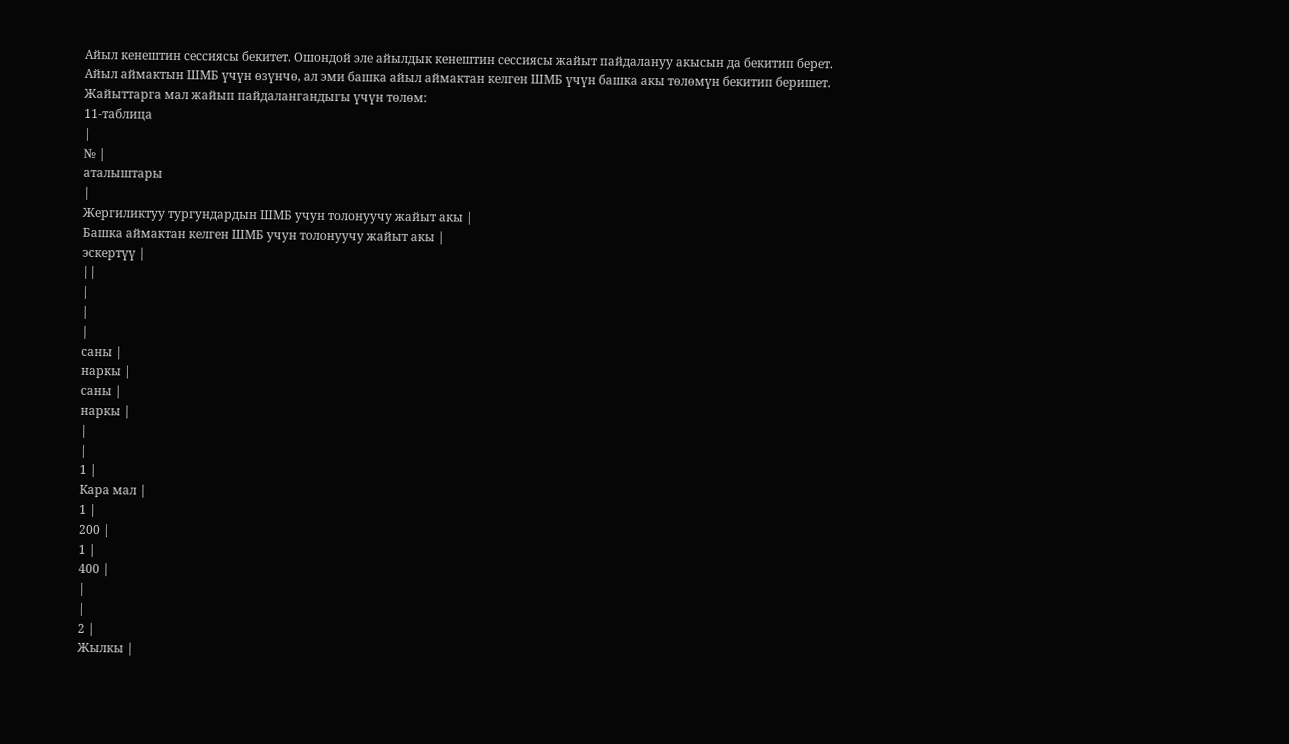Айыл кенештин сессиясы бекитет. Ошондой эле айылдык кенештин сессиясы жайыт пайдалануу акысын да бекитип берет.
Айыл аймактын ШМБ үчүн өзүнчө, ал эми башка айыл аймактан келген ШМБ үчүн башка акы төлөмүн бекитип беришет.
Жайыттарга мал жайып пайдалангандыгы үчүн төлөм:
11-таблица
|
№ |
аталыштары
|
Жергиликтуу тургундардын ШМБ учун толонуучу жайыт акы |
Башка аймактан келген ШМБ учун толонуучу жайыт акы |
эскертүү |
||
|
|
|
саны |
наркы |
саны |
наркы |
|
|
1 |
Кара мал |
1 |
200 |
1 |
400 |
|
|
2 |
Жылкы |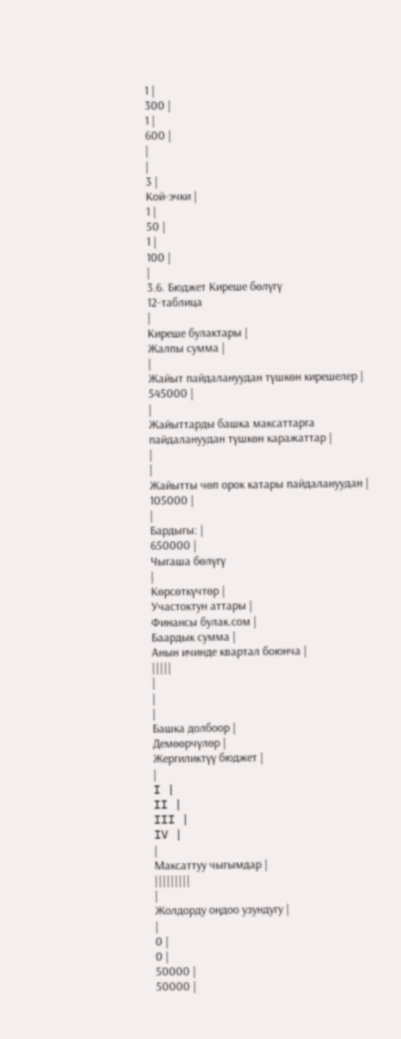1 |
300 |
1 |
600 |
|
|
3 |
Кой-эчки |
1 |
50 |
1 |
100 |
|
3.6. Бюджет Киреше бөлүгү
12-таблица
|
Киреше булактары |
Жалпы сумма |
|
Жайыт пайдалануудан түшкөн кирешелер |
545000 |
|
Жайыттарды башка максаттарга пайдалануудан түшкөн каражаттар |
|
|
Жайытты чөп орок катары пайдалануудан |
105000 |
|
Бардыгы: |
650000 |
Чыгаша бөлүгү
|
Көрсөткүчтөр |
Участоктун аттары |
Финансы булак.сом |
Баардык сумма |
Анын ичинде квартал боюнча |
|||||
|
|
|
Башка долбоор |
Демөөрчүлөр |
Жергиликтүү бюджет |
|
I |
II |
III |
IV |
|
Максаттуу чыгымдар |
|||||||||
|
Жолдорду оңдоо узундугу |
|
0 |
0 |
50000 |
50000 |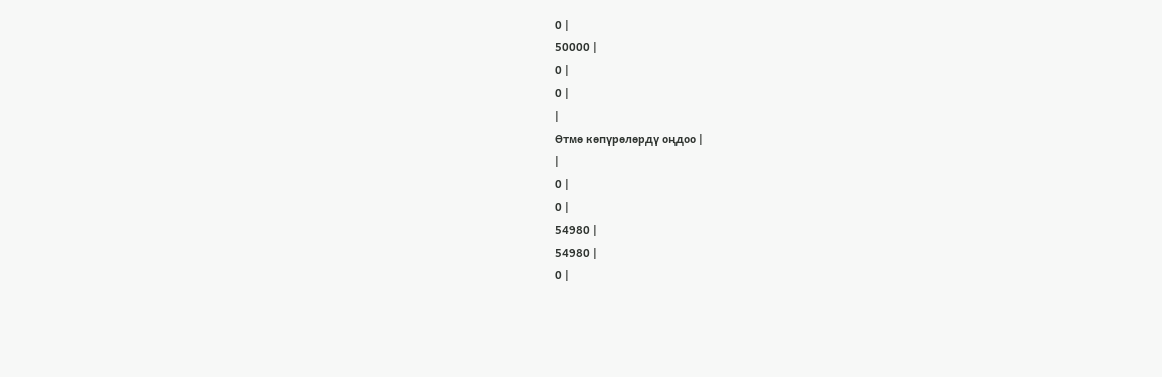0 |
50000 |
0 |
0 |
|
Өтмө көпүрөлөрдү оңдоо |
|
0 |
0 |
54980 |
54980 |
0 |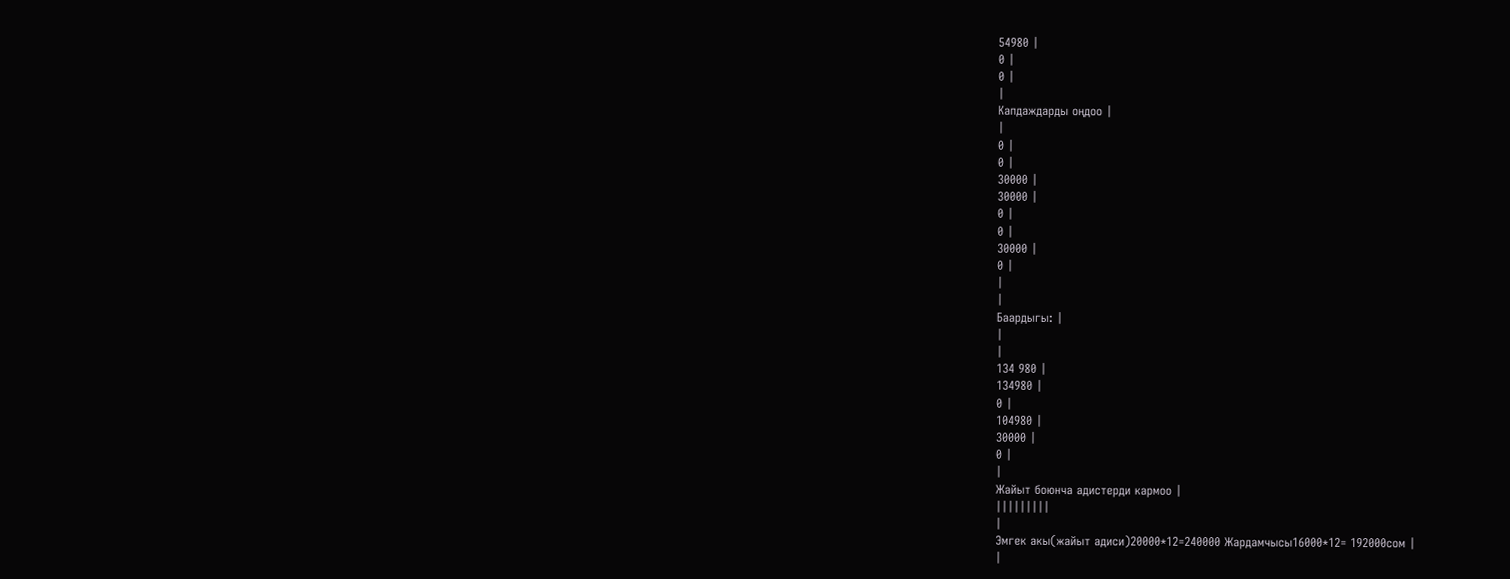54980 |
0 |
0 |
|
Капдаждарды оңдоо |
|
0 |
0 |
30000 |
30000 |
0 |
0 |
30000 |
0 |
|
|
Баардыгы: |
|
|
134 980 |
134980 |
0 |
104980 |
30000 |
0 |
|
Жайыт боюнча адистерди кармоо |
|||||||||
|
Эмгек акы(жайыт адиси)20000*12=240000 Жардамчысы16000*12= 192000сом |
|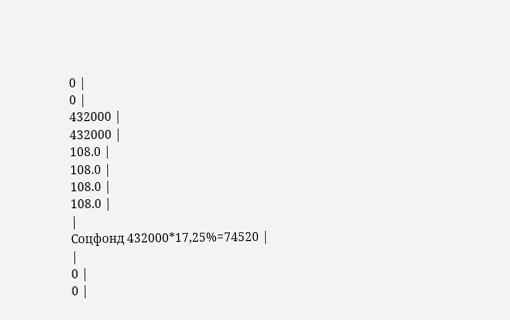0 |
0 |
432000 |
432000 |
108.0 |
108.0 |
108.0 |
108.0 |
|
Соцфонд 432000*17,25%=74520 |
|
0 |
0 |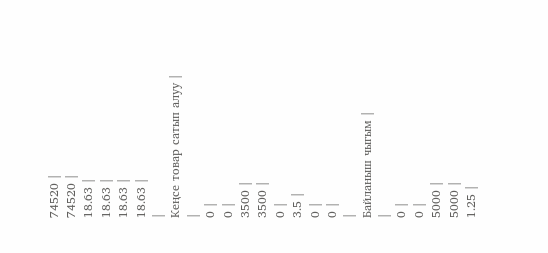74520 |
74520 |
18.63 |
18.63 |
18.63 |
18.63 |
|
Кеңсе товар сатып алуу |
|
0 |
0 |
3500 |
3500 |
0 |
3.5 |
0 |
0 |
|
Байланыш чыгым |
|
0 |
0 |
5000 |
5000 |
1.25 |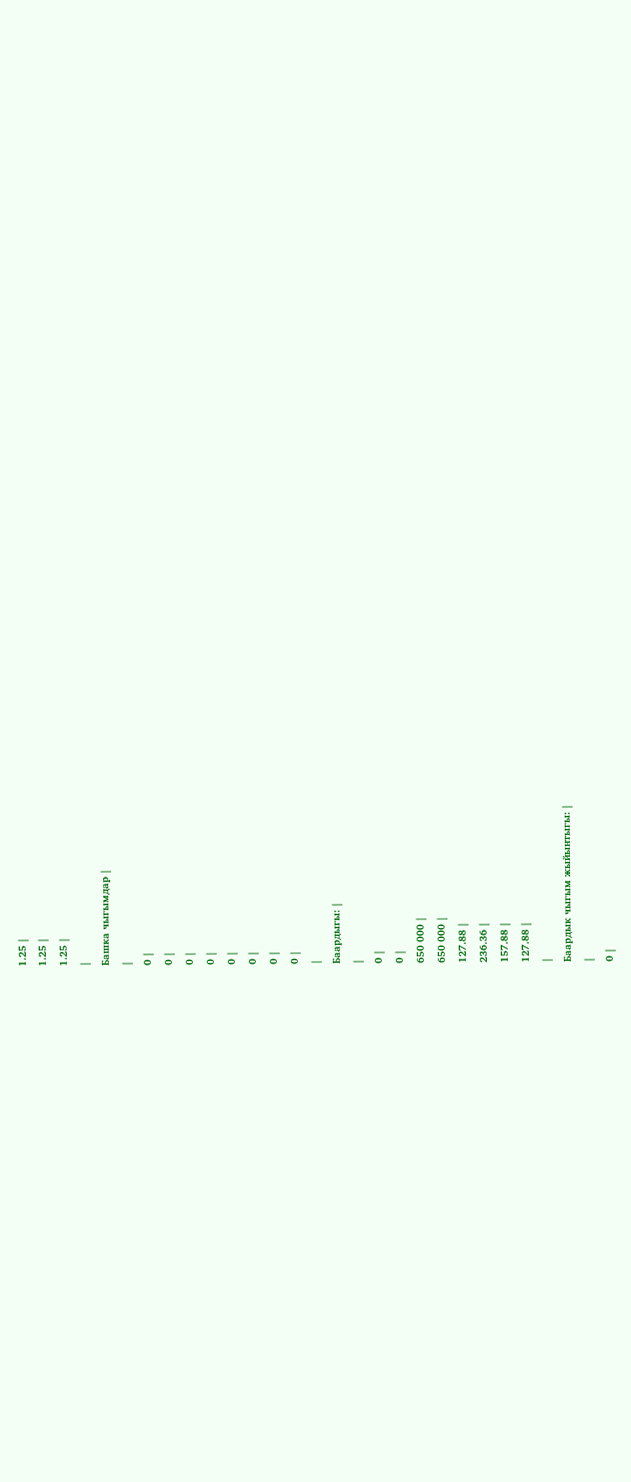1.25 |
1.25 |
1.25 |
|
Башка чыгымдар |
|
0 |
0 |
0 |
0 |
0 |
0 |
0 |
0 |
|
Баардыгы: |
|
0 |
0 |
650 000 |
650 000 |
127.88 |
236.36 |
157.88 |
127.88 |
|
Баардык чыгым жыйынтыгы: |
|
0 |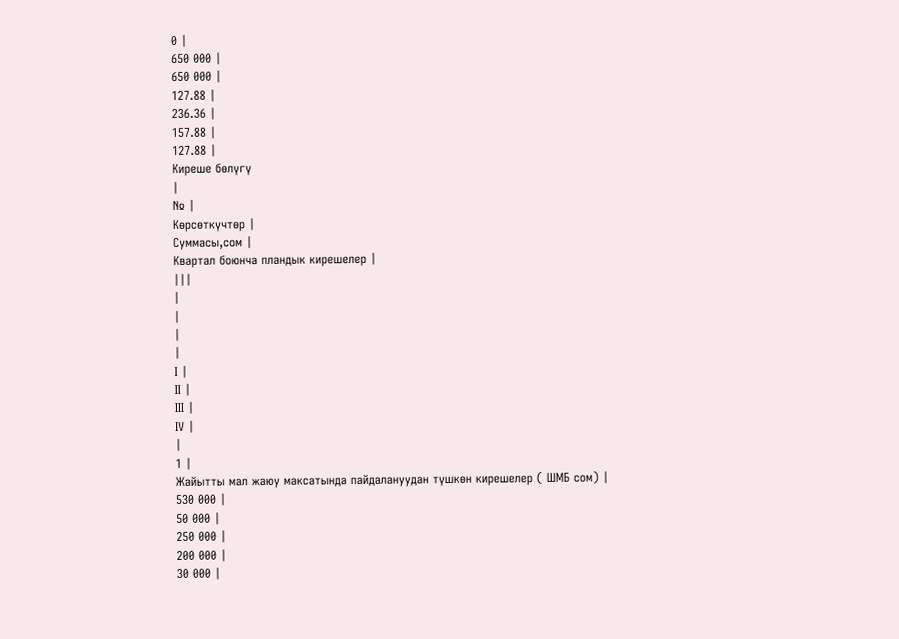0 |
650 000 |
650 000 |
127.88 |
236.36 |
157.88 |
127.88 |
Киреше бөлүгү
|
№ |
Көрсөткүчтөр |
Суммасы,сом |
Квартал боюнча пландык кирешелер |
|||
|
|
|
|
I |
II |
III |
IV |
|
1 |
Жайытты мал жаюу максатында пайдалануудан түшкөн кирешелер ( ШМБ сом) |
530 000 |
50 000 |
250 000 |
200 000 |
30 000 |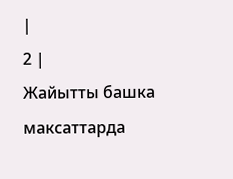|
2 |
Жайытты башка максаттарда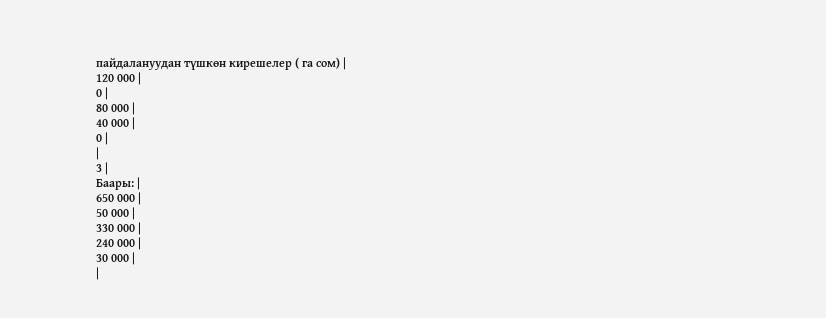пайдалануудан түшкөн кирешелер ( га сом) |
120 000 |
0 |
80 000 |
40 000 |
0 |
|
3 |
Баары: |
650 000 |
50 000 |
330 000 |
240 000 |
30 000 |
|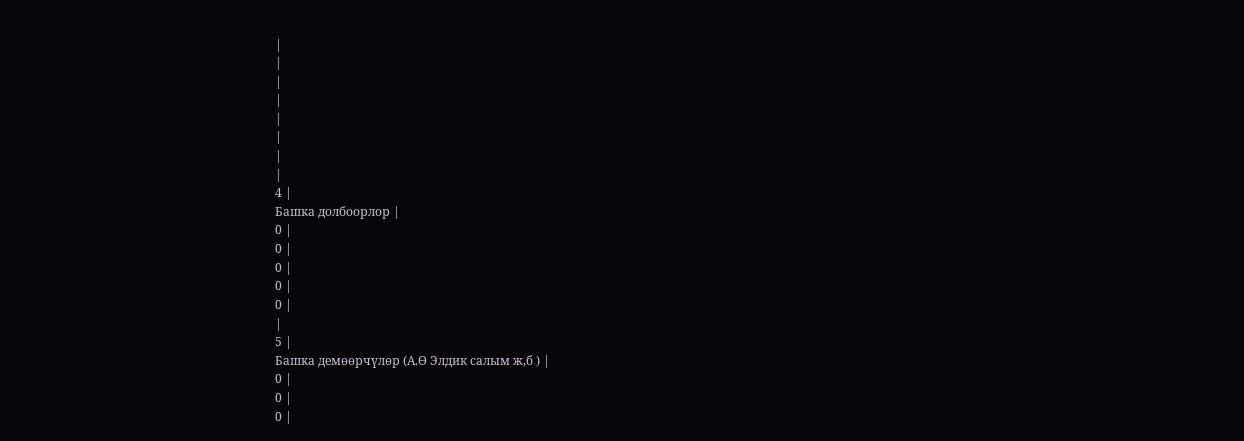|
|
|
|
|
|
|
|
4 |
Башка долбоорлор |
0 |
0 |
0 |
0 |
0 |
|
5 |
Башка демөөрчүлөр (А.Ө Элдик салым ж,б ) |
0 |
0 |
0 |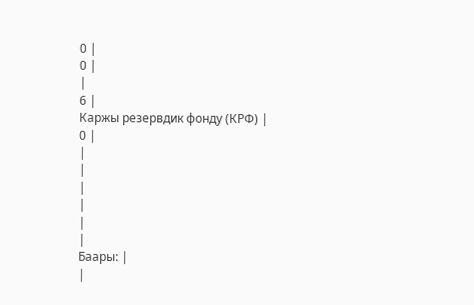0 |
0 |
|
6 |
Каржы резервдик фонду (КРФ) |
0 |
|
|
|
|
|
|
Баары: |
|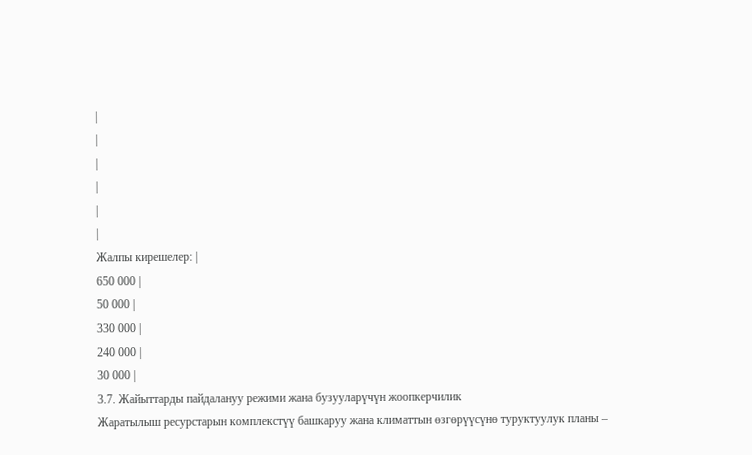|
|
|
|
|
|
Жалпы кирешелер: |
650 000 |
50 000 |
330 000 |
240 000 |
30 000 |
3.7. Жайыттарды пайдалануу режими жана бузууларүчүн жоопкерчилик
Жаратылыш ресурстарын комплекстүү башкаруу жана климаттын өзгөрүүсүнө туруктуулук планы –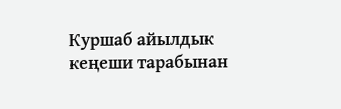Куршаб айылдык кеңеши тарабынан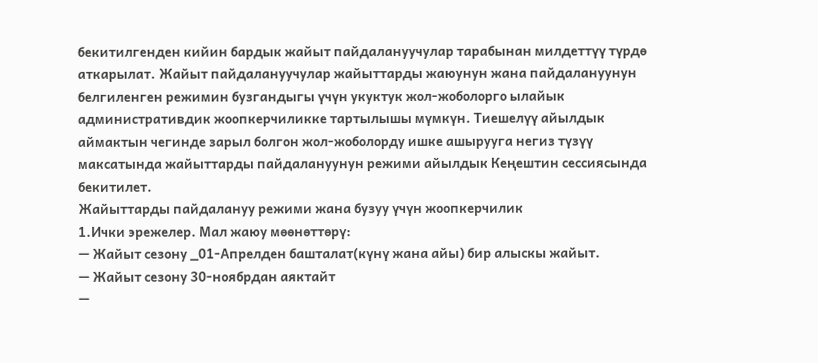бекитилгенден кийин бардык жайыт пайдалануучулар тарабынан милдеттүү түрдө аткарылат. Жайыт пайдалануучулар жайыттарды жаюунун жана пайдалануунун белгиленген режимин бузгандыгы үчүн укуктук жол-жоболорго ылайык административдик жоопкерчиликке тартылышы мүмкүн. Тиешелүү айылдык аймактын чегинде зарыл болгон жол-жоболорду ишке ашырууга негиз түзүү максатында жайыттарды пайдалануунун режими айылдык Кеңештин сессиясында бекитилет.
Жайыттарды пайдалануу режими жана бузуу үчүн жоопкерчилик
1.Ички эрежелер. Мал жаюу мөөнөттөрү:
— Жайыт сезону _01-Апрелден башталат(күнү жана айы) бир алыскы жайыт.
— Жайыт сезону 30-ноябрдан аяктайт
—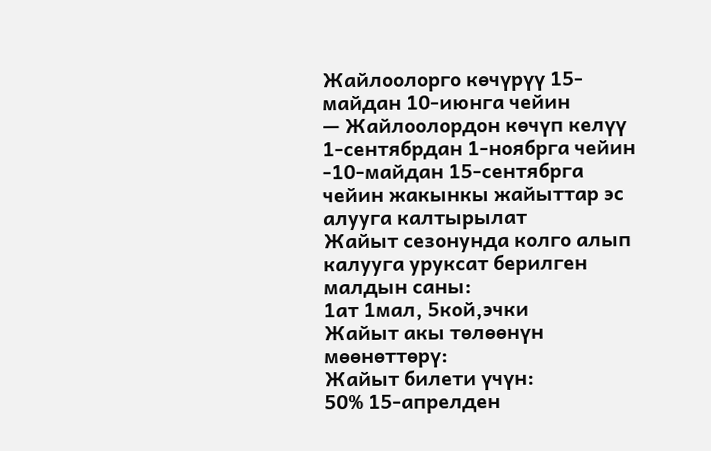Жайлоолорго көчүрүү 15-майдан 10-июнга чейин
— Жайлоолордон көчүп келүү 1-сентябрдан 1-ноябрга чейин
-10-майдан 15-сентябрга чейин жакынкы жайыттар эс алууга калтырылат
Жайыт сезонунда колго алып калууга уруксат берилген малдын саны:
1ат 1мал, 5кой,эчки
Жайыт акы төлөөнүн мөөнөттөрү:
Жайыт билети үчүн:
50% 15-апрелден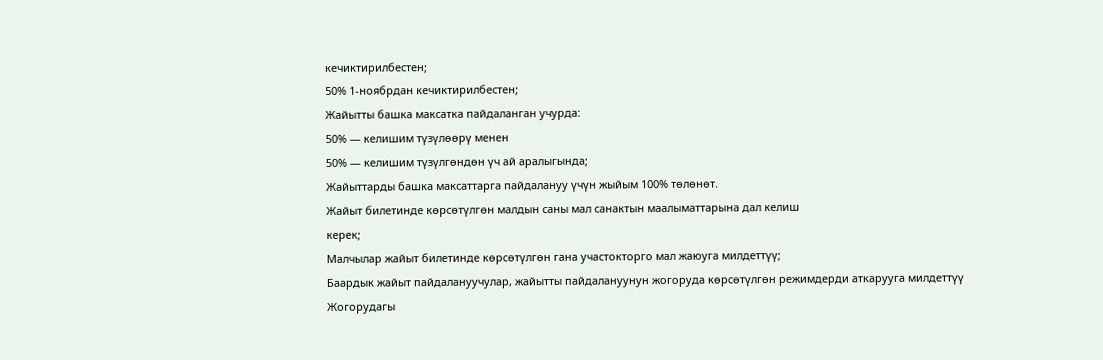кечиктирилбестен;
50% 1-ноябрдан кечиктирилбестен;
Жайытты башка максатка пайдаланган учурда:
50% — келишим түзүлөөрү менен
50% — келишим түзүлгөндөн үч ай аралыгында;
Жайыттарды башка максаттарга пайдалануу үчүн жыйым 100% төлөнөт.
Жайыт билетинде көрсөтүлгөн малдын саны мал санактын маалыматтарына дал келиш
керек;
Малчылар жайыт билетинде көрсөтүлгөн гана участокторго мал жаюуга милдеттүү;
Баардык жайыт пайдалануучулар, жайытты пайдалануунун жогоруда көрсөтүлгөн режимдерди аткарууга милдеттүү
Жогорудагы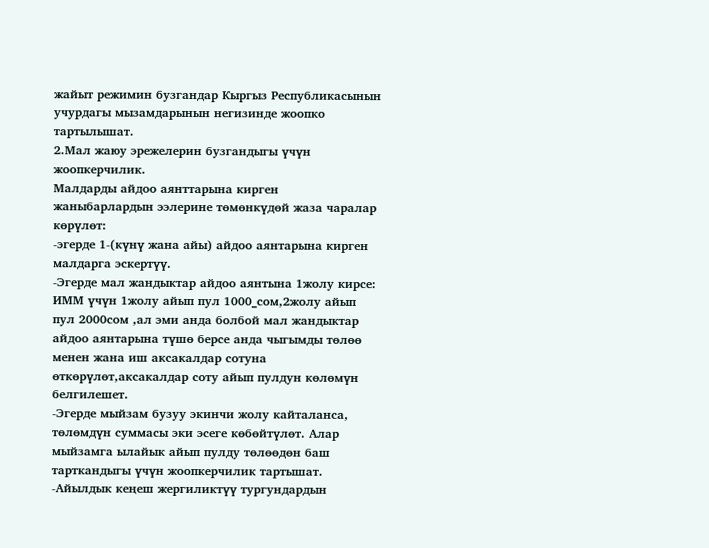жайыт режимин бузгандар Кыргыз Республикасынын учурдагы мызамдарынын негизинде жоопко тартылышат.
2.Мал жаюу эрежелерин бузгандыгы үчүн жоопкерчилик.
Малдарды айдоо аянттарына кирген жаныбарлардын ээлерине төмөнкүдөй жаза чаралар көрүлөт:
-эгерде 1-(күнү жана айы) айдоо аянтарына кирген малдарга эскертүү.
-Эгерде мал жандыктар айдоо аянтына 1жолу кирсе: ИММ үчүн 1жолу айып пул 1000_сом,2жолу айып пул 2000сом ,ал эми анда болбой мал жандыктар айдоо аянтарына түшө берсе анда чыгымды төлөө менен жана иш аксакалдар сотуна өткөрүлөт,аксакалдар соту айып пулдун көлөмүн белгилешет.
-Эгерде мыйзам бузуу экинчи жолу кайталанса, төлөмдүн суммасы эки эсеге көбөйтүлөт. Алар мыйзамга ылайык айып пулду төлөөдөн баш тарткандыгы үчүн жоопкерчилик тартышат.
-Айылдык кеңеш жергиликтүү тургундардын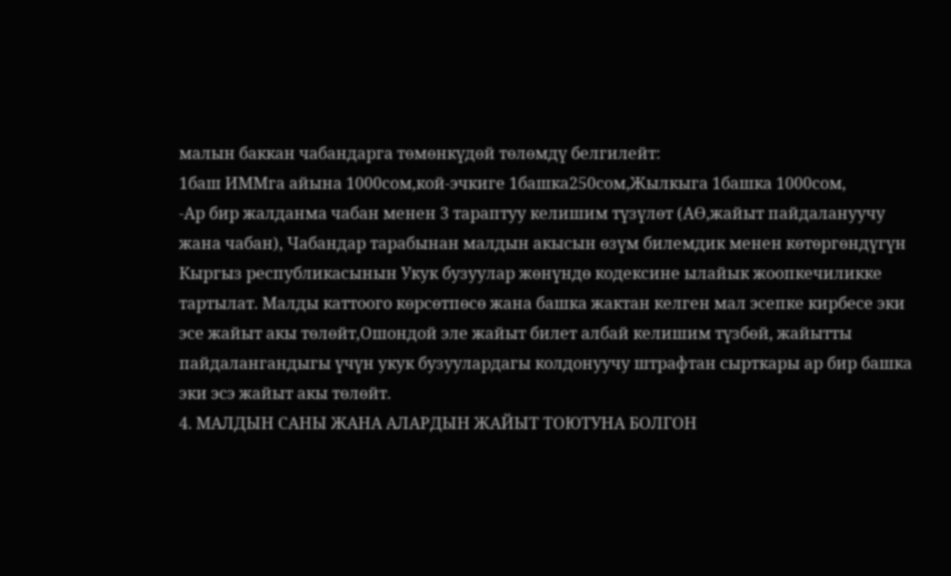малын баккан чабандарга төмөнкүдөй төлөмдү белгилейт:
1баш ИММга айына 1000сом,кой-эчкиге 1башка250сом,Жылкыга 1башка 1000сом,
-Ар бир жалданма чабан менен 3 тараптуу келишим түзүлөт (АӨ,жайыт пайдалануучу жана чабан), Чабандар тарабынан малдын акысын өзүм билемдик менен көтөргөндүгүн Кыргыз республикасынын Укук бузуулар жөнүндө кодексине ылайык жоопкечиликке
тартылат. Малды каттоого көрсөтпөсө жана башка жактан келген мал эсепке кирбесе эки эсе жайыт акы төлөйт,Ошондой эле жайыт билет албай келишим түзбөй, жайытты пайдалангандыгы үчүн укук бузуулардагы колдонуучу штрафтан сырткары ар бир башка эки эсэ жайыт акы төлөйт.
4. МАЛДЫН САНЫ ЖАНА АЛАРДЫН ЖАЙЫТ ТОЮТУНА БОЛГОН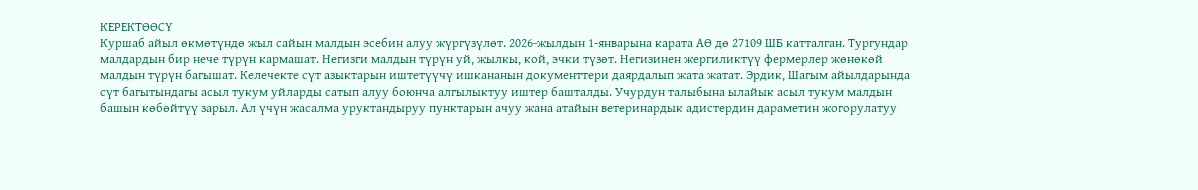КЕРЕКТӨӨСҮ
Куршаб айыл өкмөтүндө жыл сайын малдын эсебин алуу жүргүзүлөт. 2026-жылдын 1-январына карата АӨ дө 27109 ШБ катталган. Тургундар малдардын бир нече түрүн кармашат. Негизги малдын түрүн уй, жылкы, кой, эчки түзөт. Негизинен жергиликтүү фермерлер жөнөкөй малдын түрүн багышат. Келечекте сүт азыктарын иштетүүчү ишкананын документтери даярдалып жата жатат. Эрдик, Шагым айылдарында сүт багытындагы асыл тукум уйларды сатып алуу боюнча алгылыктуу иштер башталды. Учурдун талыбына ылайык асыл тукум малдын башын көбөйтүү зарыл. Ал үчүн жасалма уруктандыруу пунктарын ачуу жана атайын ветеринардык адистердин дараметин жогорулатуу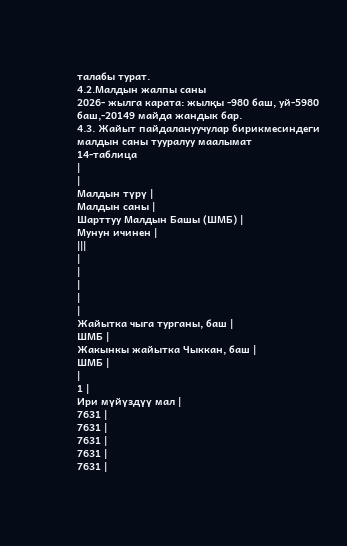талабы турат.
4.2.Малдын жалпы саны
2026- жылга карата: жылқы -980 баш, уй-5980 баш,-20149 майда жандык бар.
4.3. Жайыт пайдалануучулар бирикмесиндеги малдын саны тууралуу маалымат
14-таблица
|
|
Малдын түрү |
Малдын саны |
Шарттуу Малдын Башы (ШМБ) |
Мунун ичинен |
|||
|
|
|
|
|
Жайытка чыга турганы, баш |
ШМБ |
Жакынкы жайытка Чыккан, баш |
ШМБ |
|
1 |
Ири мүйүздүү мал |
7631 |
7631 |
7631 |
7631 |
7631 |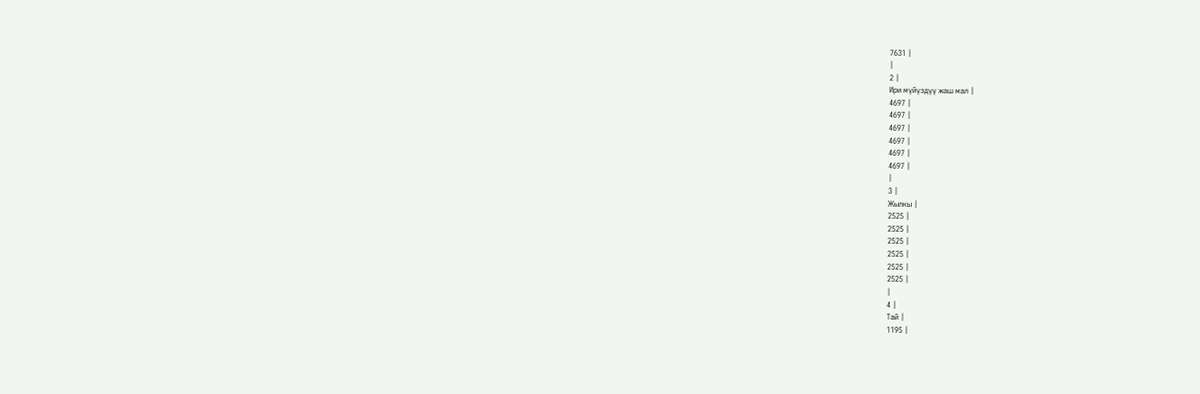7631 |
|
2 |
Ири мүйүздүү жаш мал |
4697 |
4697 |
4697 |
4697 |
4697 |
4697 |
|
3 |
Жылкы |
2525 |
2525 |
2525 |
2525 |
2525 |
2525 |
|
4 |
Тай |
1195 |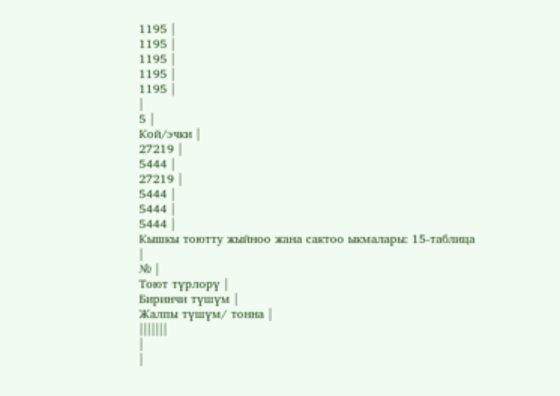1195 |
1195 |
1195 |
1195 |
1195 |
|
5 |
Кой/эчки |
27219 |
5444 |
27219 |
5444 |
5444 |
5444 |
Кышкы тоютту жыйноо жана сактоо ыкмалары: 15-таблица
|
№ |
Тоют түрлорү |
Биринчи түшүм |
Жалпы түшүм/ тонна |
|||||||
|
|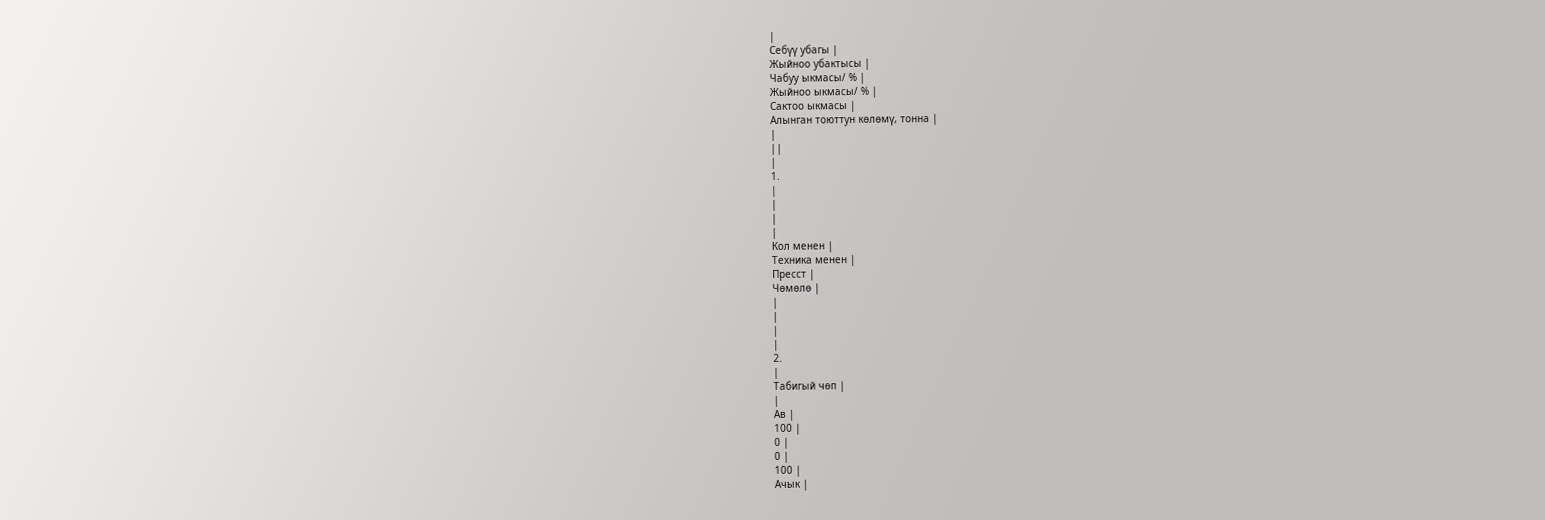|
Себүү убагы |
Жыйноо убактысы |
Чабуу ыкмасы/ % |
Жыйноо ыкмасы/ % |
Сактоо ыкмасы |
Алынган тоюттун көлөмү, тонна |
|
||
|
1.
|
|
|
|
Кол менен |
Техника менен |
Пресст |
Чөмөлө |
|
|
|
|
2.
|
Табигый чөп |
|
Ав |
100 |
0 |
0 |
100 |
Ачык |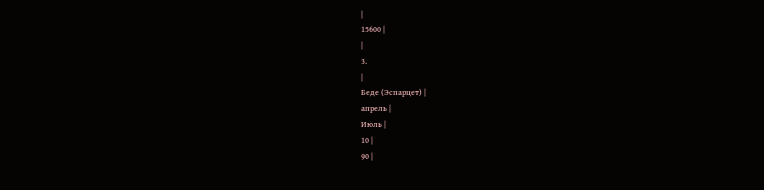|
15600 |
|
3.
|
Беде (Эспарцет) |
апрель |
Июль |
10 |
90 |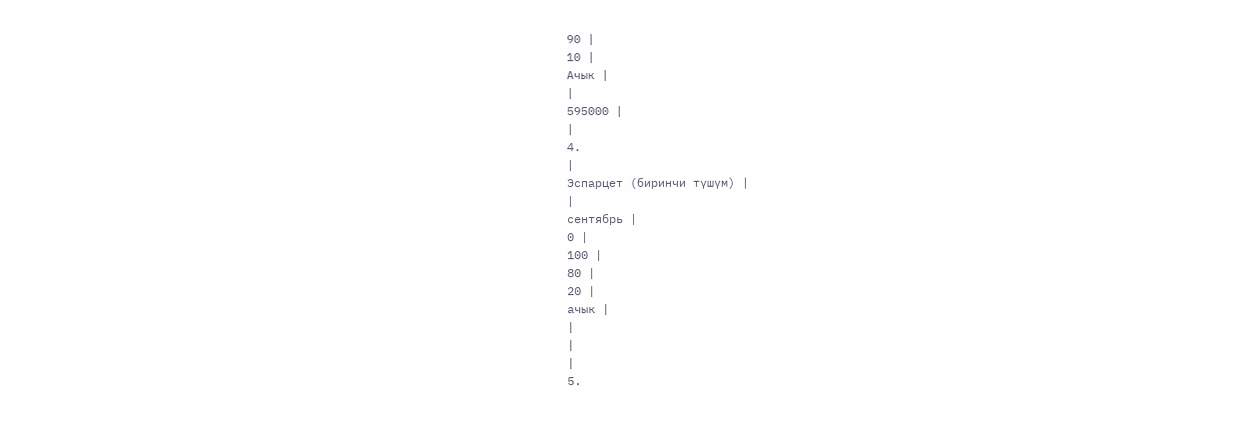90 |
10 |
Ачык |
|
595000 |
|
4.
|
Эспарцет (биринчи түшүм) |
|
сентябрь |
0 |
100 |
80 |
20 |
ачык |
|
|
|
5.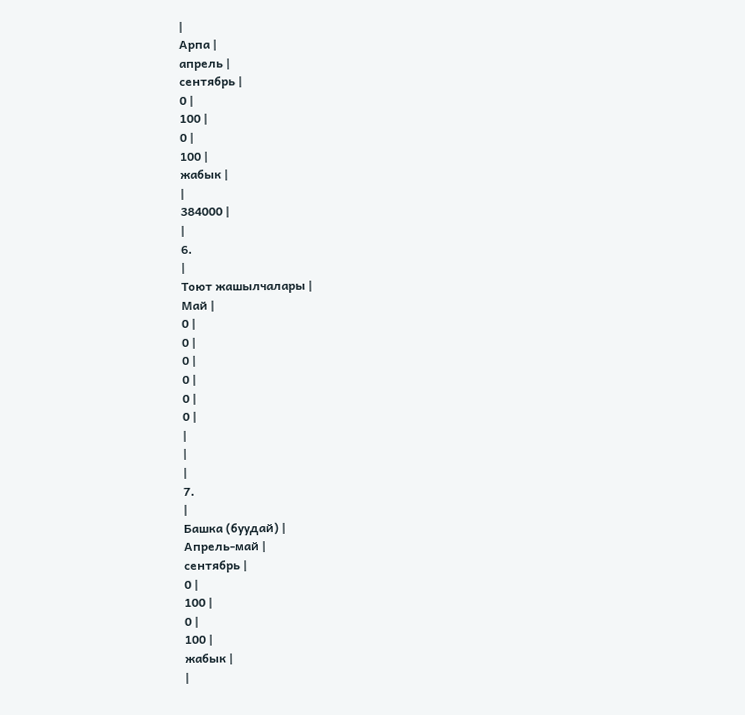|
Арпа |
апрель |
сентябрь |
0 |
100 |
0 |
100 |
жабык |
|
384000 |
|
6.
|
Тоют жашылчалары |
Май |
0 |
0 |
0 |
0 |
0 |
0 |
|
|
|
7.
|
Башка (буудай) |
Апрель-май |
сентябрь |
0 |
100 |
0 |
100 |
жабык |
|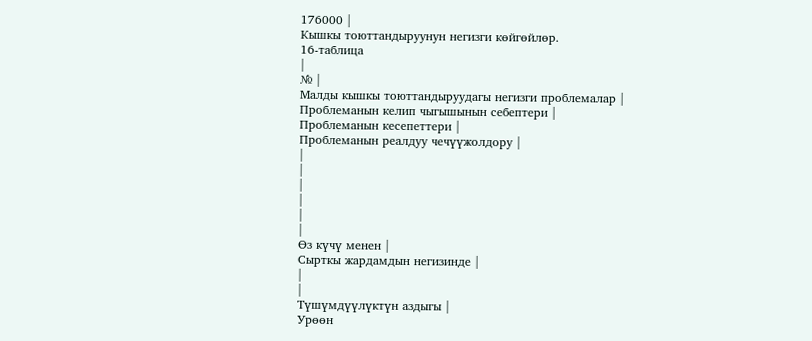176000 |
Кышкы тоюттандыруунун негизги көйгөйлөр.
16-таблица
|
№ |
Малды кышкы тоюттандыруудагы негизги проблемалар |
Проблеманын келип чыгышынын себептери |
Проблеманын кесепеттери |
Проблеманын реалдуу чечүүжолдору |
|
|
|
|
|
|
Өз күчү менен |
Сырткы жардамдын негизинде |
|
|
Түшүмдүүлүктүн аздыгы |
Урөөн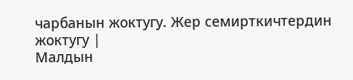чарбанын жоктугу. Жер семирткичтердин жоктугу |
Малдын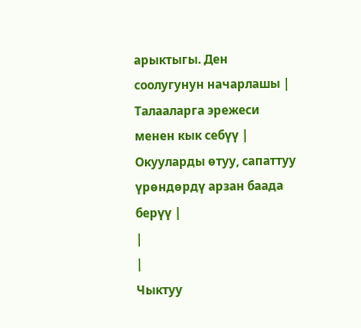арыктыгы. Ден соолугунун начарлашы |
Талааларга эрежеси менен кык себүү |
Окууларды өтуу, сапаттуу үрөндөрдү арзан баада берүү |
|
|
Чыктуу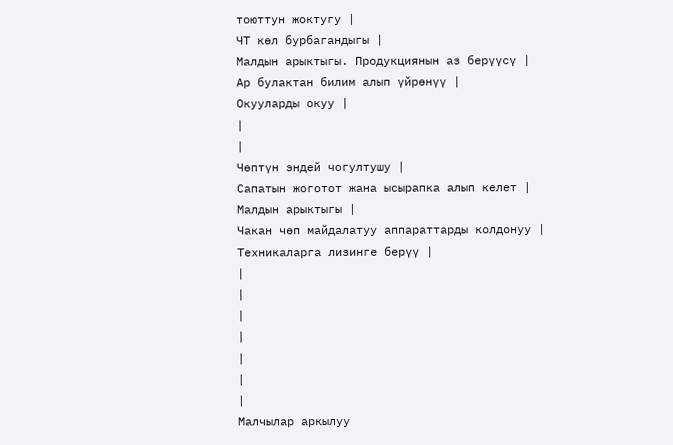тоюттун жоктугу |
ЧТ көл бурбагандыгы |
Малдын арыктыгы. Продукциянын аз берүүсү |
Ар булактан билим алып үйрөнүү |
Окууларды окуу |
|
|
Чөптүн эндей чогултушу |
Сапатын жоготот жана ысырапка алып келет |
Малдын арыктыгы |
Чакан чөп майдалатуу аппараттарды колдонуу |
Техникаларга лизинге берүү |
|
|
|
|
|
|
|
Малчылар аркылуу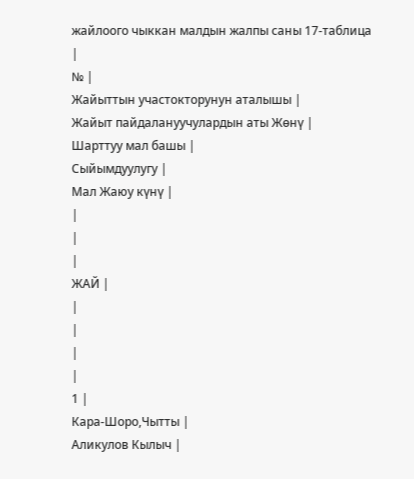жайлоого чыккан малдын жалпы саны 17-таблица
|
№ |
Жайыттын участокторунун аталышы |
Жайыт пайдалануучулардын аты Жөнү |
Шарттуу мал башы |
Сыйымдуулугу |
Мал Жаюу күнү |
|
|
|
ЖАЙ |
|
|
|
|
1 |
Кара-Шоро,Чытты |
Аликулов Кылыч |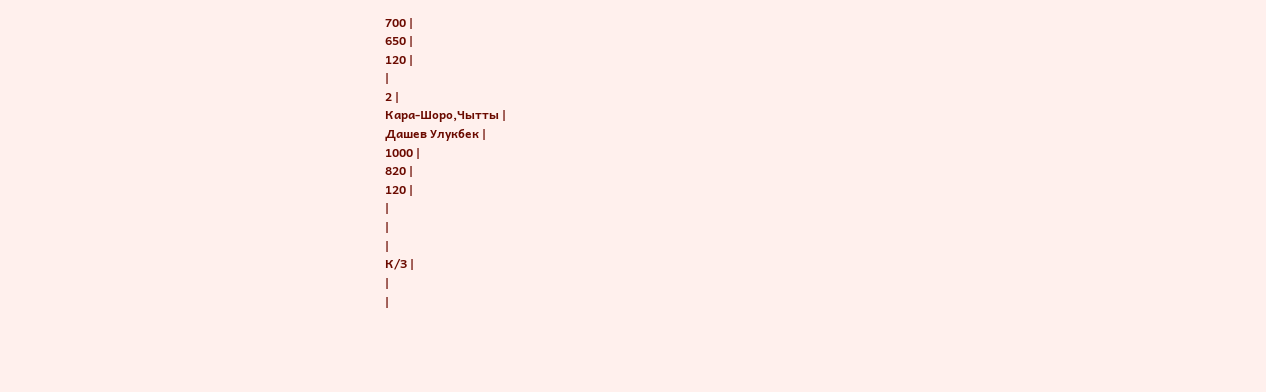700 |
650 |
120 |
|
2 |
Кара-Шоро,Чытты |
Дашев Улукбек |
1000 |
820 |
120 |
|
|
|
К/З |
|
|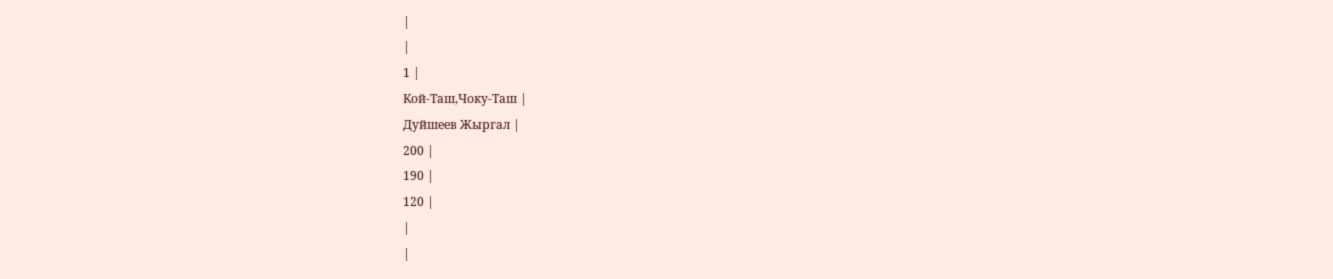|
|
1 |
Кой-Таш,Чоку-Таш |
Дуйшеев Жыргал |
200 |
190 |
120 |
|
|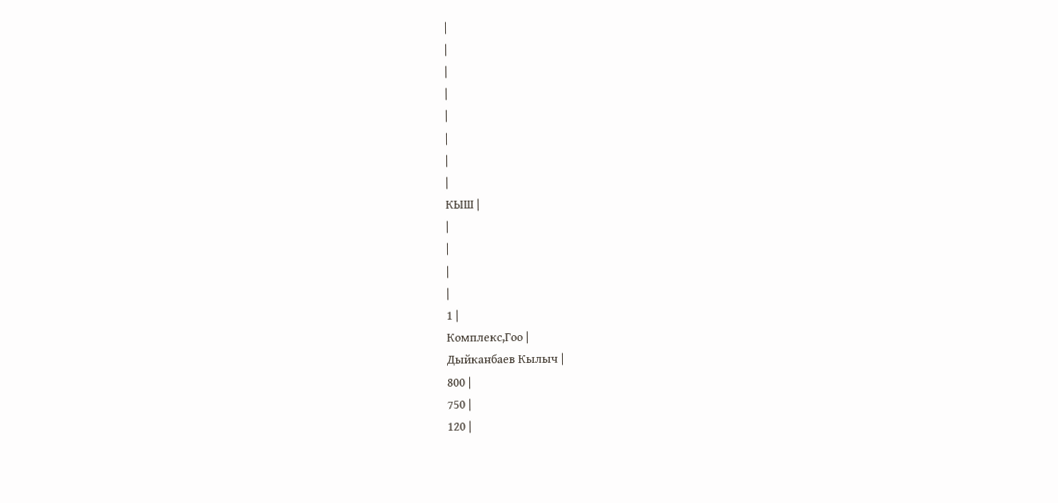|
|
|
|
|
|
|
|
КЫШ |
|
|
|
|
1 |
Комплекс,Гоо |
Дыйканбаев Кылыч |
800 |
750 |
120 |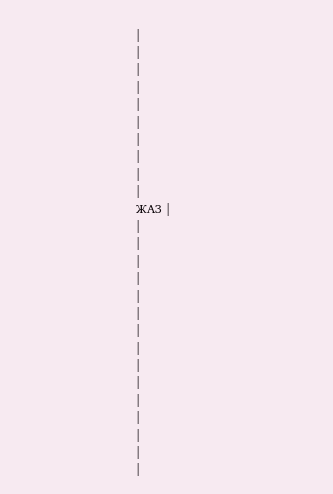|
|
|
|
|
|
|
|
|
|
ЖАЗ |
|
|
|
|
|
|
|
|
|
|
|
|
|
|
|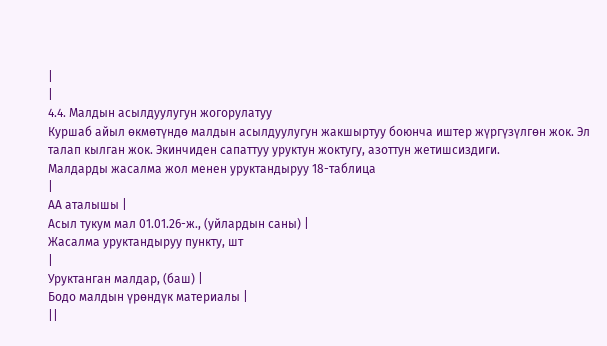|
|
4.4. Малдын асылдуулугун жогорулатуу
Куршаб айыл өкмөтүндө малдын асылдуулугун жакшыртуу боюнча иштер жүргүзүлгөн жок. Эл талап кылган жок. Экинчиден сапаттуу уруктун жоктугу, азоттун жетишсиздиги.
Малдарды жасалма жол менен уруктандыруу 18-таблица
|
АА аталышы |
Асыл тукум мал 01.01.26-ж., (уйлардын саны) |
Жасалма уруктандыруу пункту, шт
|
Уруктанган малдар, (баш) |
Бодо малдын үрөндүк материалы |
||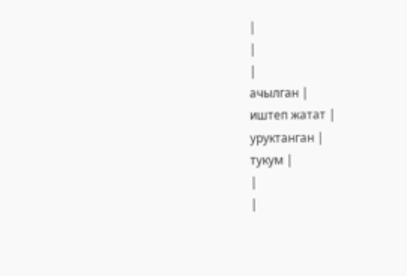|
|
|
ачылган |
иштеп жатат |
уруктанган |
тукум |
|
|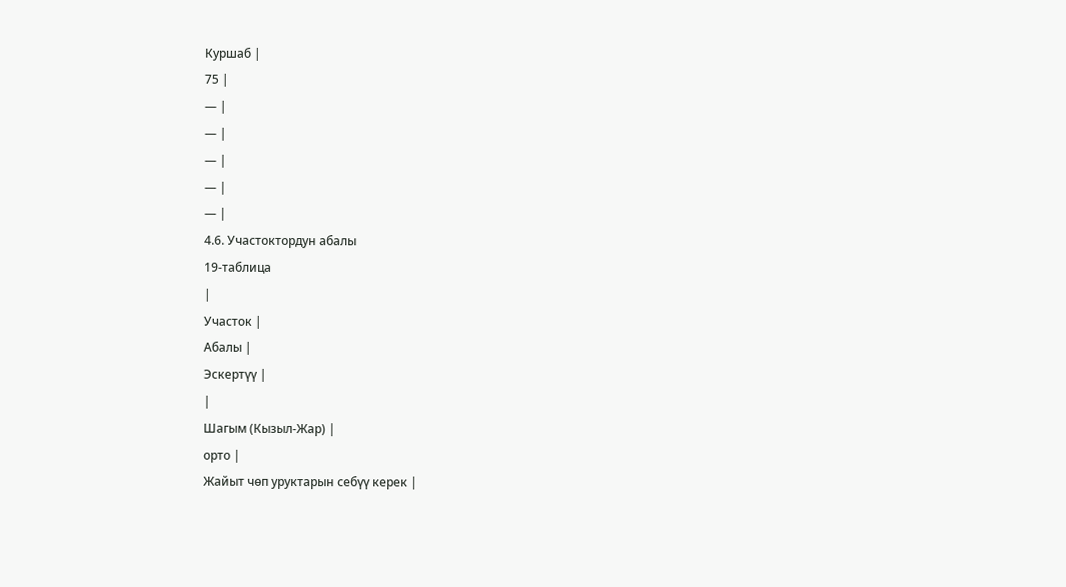Куршаб |
75 |
— |
— |
— |
— |
— |
4.6. Участоктордун абалы
19-таблица
|
Участок |
Абалы |
Эскертүү |
|
Шагым (Кызыл-Жар) |
орто |
Жайыт чөп уруктарын себүү керек |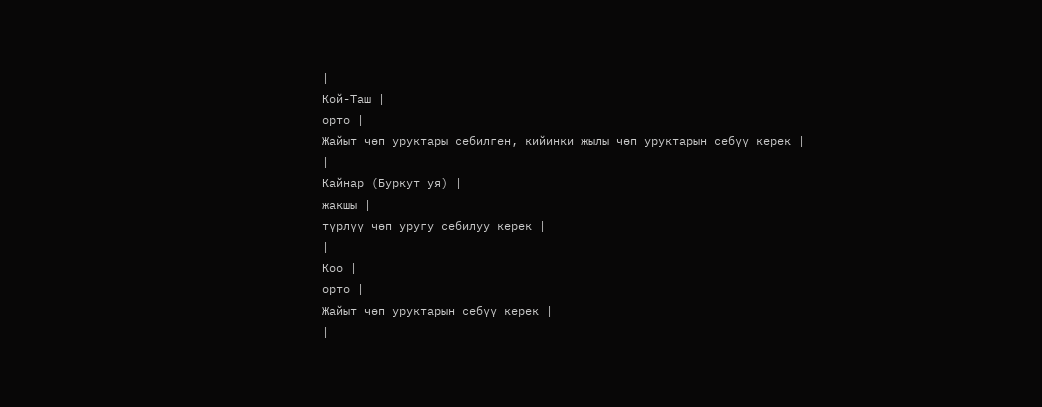|
Кой-Таш |
орто |
Жайыт чөп уруктары себилген, кийинки жылы чөп уруктарын себүү керек |
|
Кайнар (Буркут уя) |
жакшы |
түрлүү чөп уругу себилуу керек |
|
Коо |
орто |
Жайыт чөп уруктарын себүү керек |
|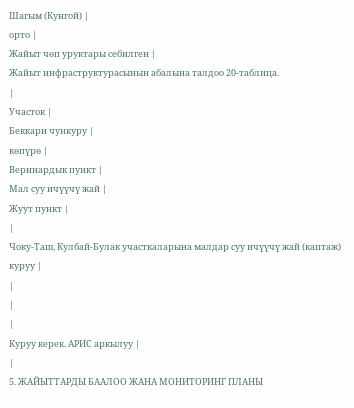Шагым (Кунгой) |
орто |
Жайыт чөп уруктары себилген |
Жайыт инфраструктурасынын абалына талдоо 20-таблица.
|
Участок |
Беккари чункуру |
көпүрө |
Веринардык пункт |
Мал суу ичүүчү жай |
Жуут пункт |
|
Чоку-Таш, Кулбай-Булак участкаларына малдар суу ичүүчү жай (каптаж) куруу |
|
|
|
Куруу керек. АРИС аркылуу |
|
5. ЖАЙЫТТАРДЫ БААЛОО ЖАНА МОНИТОРИНГ ПЛАНЫ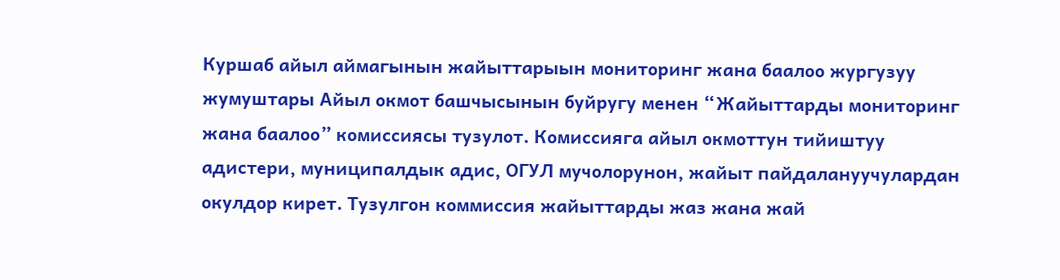Куршаб айыл аймагынын жайыттарыын мониторинг жана баалоо жургузуу жумуштары Айыл окмот башчысынын буйругу менен “Жайыттарды мониторинг жана баалоо” комиссиясы тузулот. Комиссияга айыл окмоттун тийиштуу адистери, муниципалдык адис, ОГУЛ мучолорунон, жайыт пайдалануучулардан окулдор кирет. Тузулгон коммиссия жайыттарды жаз жана жай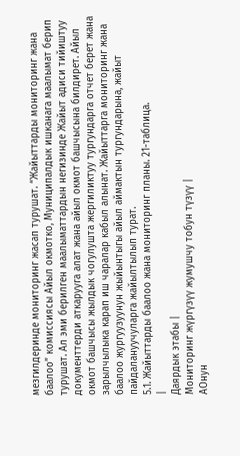мезгилдеринде мониторинг жасап турушат. “Жайыттарды мониторинг жана баалоо” комиссиясы Айыл окмотко, Муниципалдык ишканага маалымат берип турушат. Ал эми берилген маалыматтардын негизинде Жайыт адиси тийиштуу документтерди аткарууга алат жана айыл окмот башчысына билдирет. Айыл окмот башчысы жылдык чогулушта жергиликтуу тургундарга отчет берет жана зарылчылыка карап иш чаралар кабыл алынат. Жайыттарга мониторинг жана баалоо жургуузуунун жыйынтыгы айыл аймактын тургундарына, жайыт пайдалануучуларга жайылтылып турат.
5.1. Жайыттарды баалоо жана мониторинг планы. 21-таблица.
|
Даярдык этабы |
Мониторинг жүргүзүү жумушчу тобун түзүү |
АОнун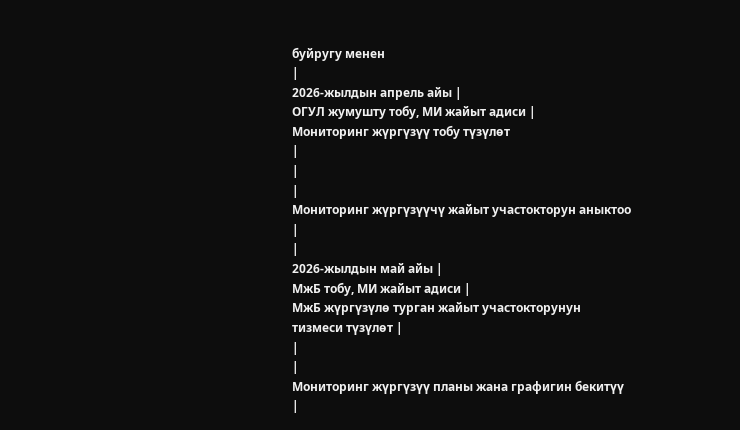буйругу менен
|
2026-жылдын апрель айы |
ОГУЛ жумушту тобу, МИ жайыт адиси |
Мониторинг жүргүзүү тобу түзүлөт
|
|
|
Мониторинг жүргүзүүчү жайыт участокторун аныктоо |
|
2026-жылдын май айы |
МжБ тобу, МИ жайыт адиси |
МжБ жүргүзүлө турган жайыт участокторунун тизмеси түзүлөт |
|
|
Мониторинг жүргүзүү планы жана графигин бекитүү |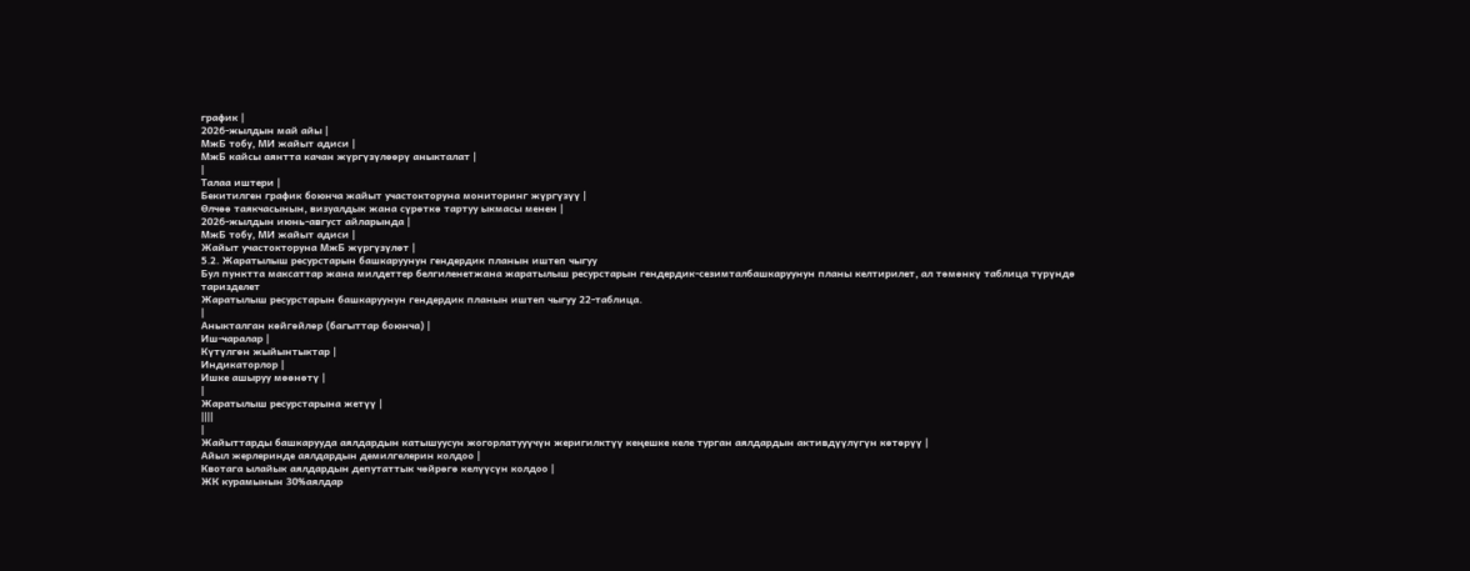график |
2026-жылдын май айы |
МжБ тобу, МИ жайыт адиси |
МжБ кайсы аянтта качан жүргүзүлөөрү аныкталат |
|
Талаа иштери |
Бекитилген график боюнча жайыт участокторуна мониторинг жүргүзүү |
Өлчөө таякчасынын, визуалдык жана сүрөткө тартуу ыкмасы менен |
2026-жылдын июнь-август айларында |
МжБ тобу, МИ жайыт адиси |
Жайыт участокторуна МжБ жүргүзүлөт |
5.2. Жаратылыш ресурстарын башкаруунун гендердик планын иштеп чыгуу
Бул пунктта максаттар жана милдеттер белгиленетжана жаратылыш ресурстарын гендердик-сезимталбашкаруунун планы келтирилет, ал төмөнкү таблица түрүндө таризделет
Жаратылыш ресурстарын башкаруунун гендердик планын иштеп чыгуу 22-таблица.
|
Аныкталган көйгөйлөр (багыттар боюнча) |
Иш-чаралар |
Күтүлгөн жыйынтыктар |
Индикаторлор |
Ишке ашыруу мөөнөтү |
|
Жаратылыш ресурстарына жетүү |
||||
|
Жайыттарды башкарууда аялдардын катышуусун жогорлатууүчүн жеригилктүү кеңешке келе турган аялдардын активдүүлүгүн көтөрүү |
Айыл жерлеринде аялдардын демилгелерин колдоо |
Квотага ылайык аялдардын депутаттык чөйрөгө келүүсүн колдоо |
ЖК курамынын 30%аялдар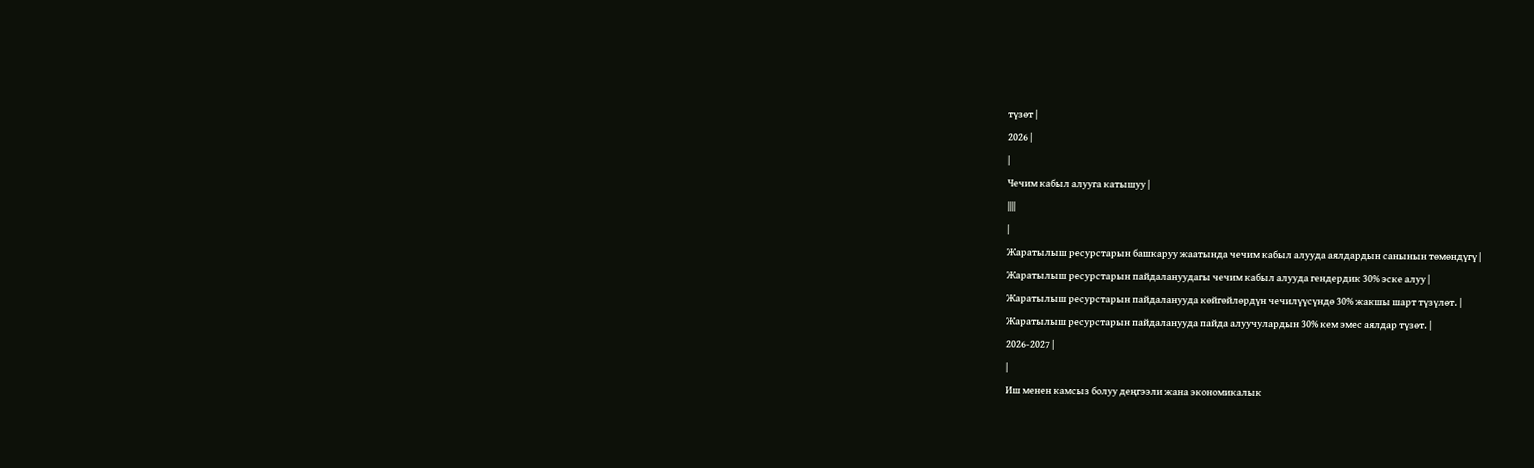түзөт |
2026 |
|
Чечим кабыл алууга катышуу |
||||
|
Жаратылыш ресурстарын башкаруу жаатында чечим кабыл алууда аялдардын санынын төмөндүгү |
Жаратылыш ресурстарын пайдалануудагы чечим кабыл алууда гендердик 30% эске алуу |
Жаратылыш ресурстарын пайдаланууда көйгөйлөрдүн чечилүүсүндө 30% жакшы шарт түзүлөт. |
Жаратылыш ресурстарын пайдаланууда пайда алуучулардын 30% кем эмес аялдар түзөт. |
2026-2027 |
|
Иш менен камсыз болуу деңгээли жана экономикалык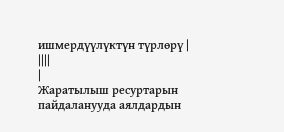ишмердүүлүктүн түрлөрү |
||||
|
Жаратылыш ресуртарын пайдаланууда аялдардын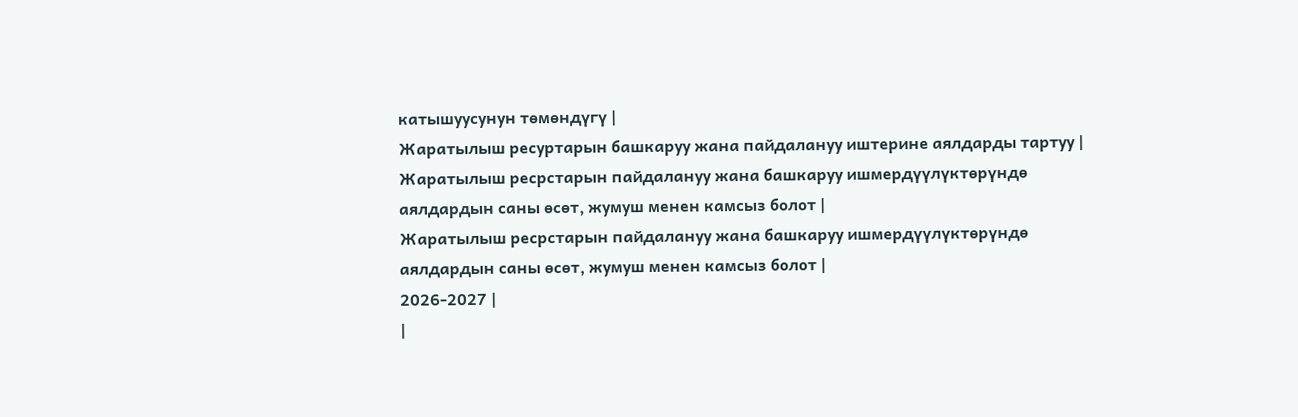катышуусунун төмөндүгү |
Жаратылыш ресуртарын башкаруу жана пайдалануу иштерине аялдарды тартуу |
Жаратылыш ресрстарын пайдалануу жана башкаруу ишмердүүлүктөрүндө аялдардын саны өсөт, жумуш менен камсыз болот |
Жаратылыш ресрстарын пайдалануу жана башкаруу ишмердүүлүктөрүндө аялдардын саны өсөт, жумуш менен камсыз болот |
2026-2027 |
|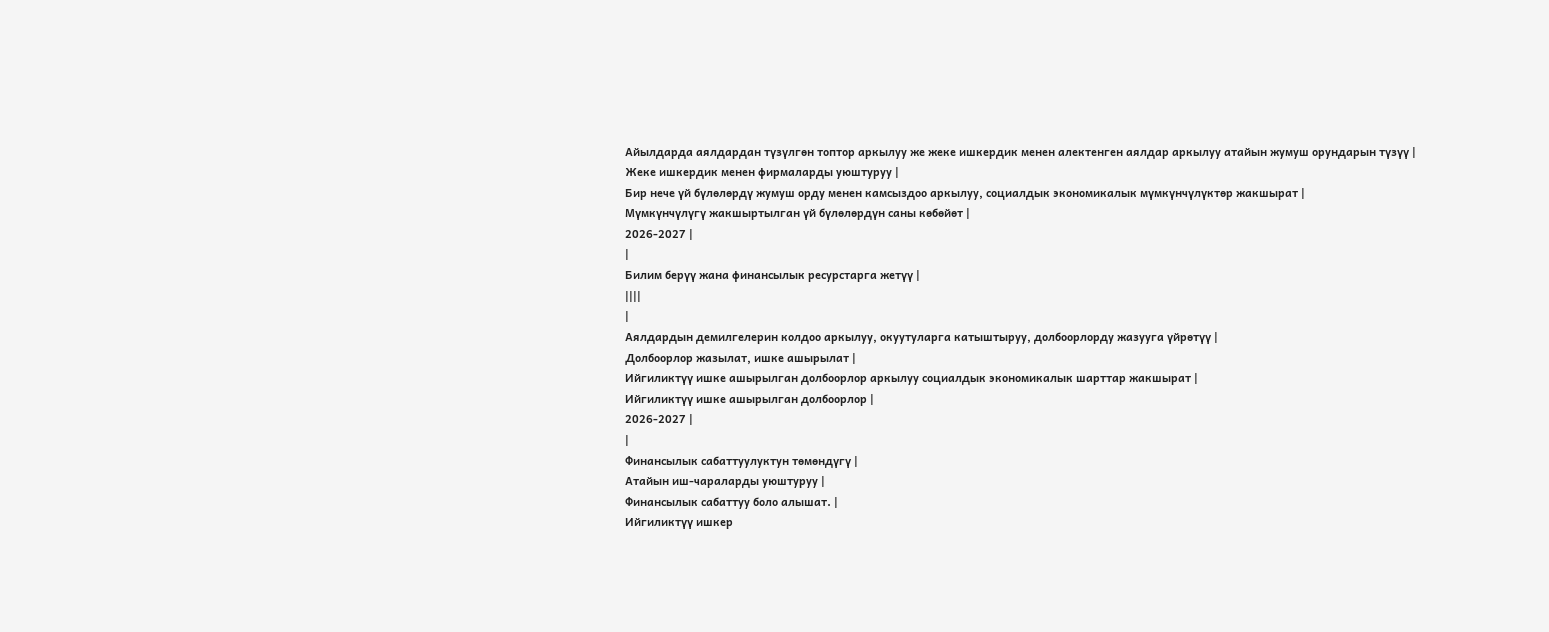Айылдарда аялдардан түзүлгөн топтор аркылуу же жеке ишкердик менен алектенген аялдар аркылуу атайын жумуш орундарын түзүү |
Жеке ишкердик менен фирмаларды уюштуруу |
Бир нече үй бүлөлөрдү жумуш орду менен камсыздоо аркылуу, социалдык экономикалык мүмкүнчүлүктөр жакшырат |
Мүмкүнчүлүгү жакшыртылган үй бүлөлөрдүн саны көбөйөт |
2026-2027 |
|
Билим берүү жана финансылык ресурстарга жетүү |
||||
|
Аялдардын демилгелерин колдоо аркылуу, окуутуларга катыштыруу, долбоорлорду жазууга үйрөтүү |
Долбоорлор жазылат, ишке ашырылат |
Ийгиликтүү ишке ашырылган долбоорлор аркылуу социалдык экономикалык шарттар жакшырат |
Ийгиликтүү ишке ашырылган долбоорлор |
2026-2027 |
|
Финансылык сабаттуулуктун төмөндүгү |
Атайын иш-чараларды уюштуруу |
Финансылык сабаттуу боло алышат. |
Ийгиликтүү ишкер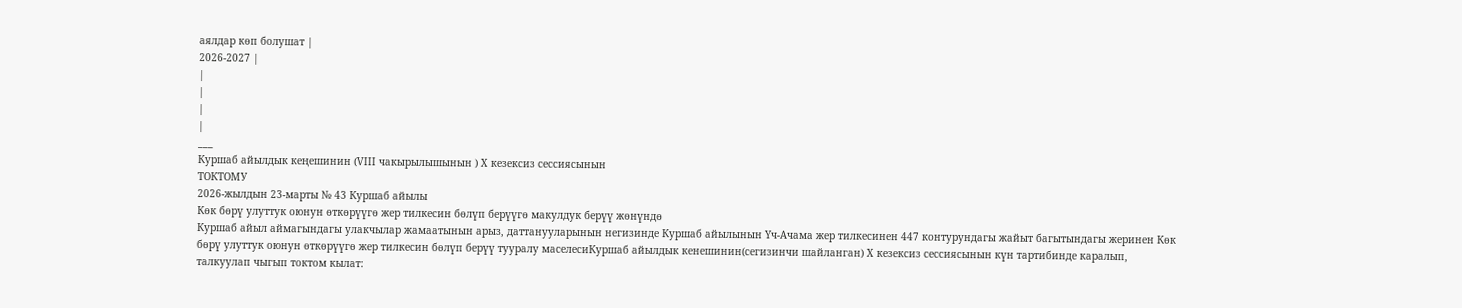аялдар көп болушат |
2026-2027 |
|
|
|
|
___
Куршаб айылдык кеңешинин (VIII чакырылышынын ) Х кезексиз сессиясынын
ТОКТОМУ
2026-жылдын 23-марты № 43 Куршаб айылы
Көк бөрү улуттук оюнун өткөрүүгө жер тилкесин бөлүп берүүгө макулдук берүү жөнүндө
Куршаб айыл аймагындагы улакчылар жамаатынын арыз, даттанууларынын негизинде Куршаб айылынын Үч-Ачама жер тилкесинен 447 контурундагы жайыт багытындагы жеринен Көк бөрү улуттук оюнун өткөрүүгө жер тилкесин бөлүп берүү тууралу маселесиКуршаб айылдык кенешинин(сегизинчи шайланган) Х кезексиз сессиясынын күн тартибинде каралып, талкуулап чыгып токтом кылат: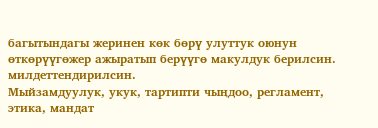багытындагы жеринен көк бөрү улуттук оюнун өткөрүүгөжер ажыратып берүүгө макулдук берилсин.
милдеттендирилсин.
Мыйзамдуулук, укук, тартипти чыңдоо, регламент, этика, мандат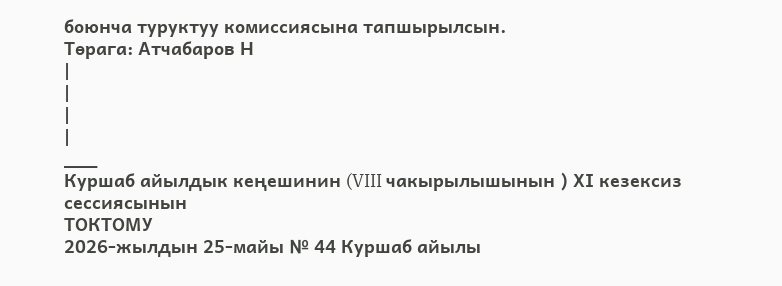боюнча туруктуу комиссиясына тапшырылсын.
Төрага: Атчабаров Н
|
|
|
|
___
Куршаб айылдык кеңешинин (VIII чакырылышынын ) ХI кезексиз сессиясынын
ТОКТОМУ
2026-жылдын 25-майы № 44 Куршаб айылы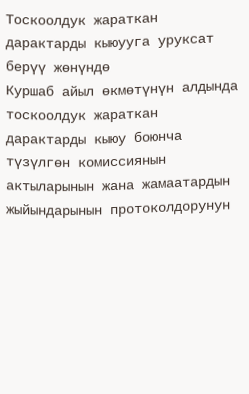Тоскоолдук жараткан дарактарды кыюууга уруксат берүү жөнүндө
Куршаб айыл өкмөтүнүн алдында тоскоолдук жараткан дарактарды кыюу боюнча түзүлгөн комиссиянын актыларынын жана жамаатардын жыйындарынын протоколдорунун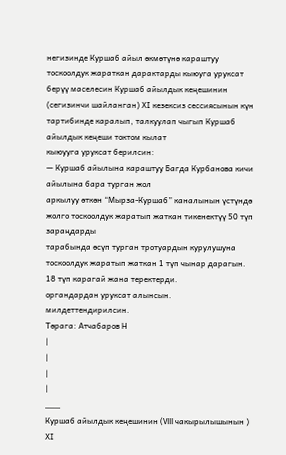негизинде Куршаб айыл өкмөтүнө караштуу тоскоолдук жараткан дарактарды кыюуга уруксат берүү маселесин Куршаб айылдык кеңешинин (сегизинчи шайланган) ХI кезексиз сессиясынын күн тартибинде каралып, талкуулап чыгып Куршаб айылдык кеңеши токтом кылат
кыюууга уруксат берилсин:
— Куршаб айылына караштуу Багда Курбанова кичи айылына бара турган жол
аркылуу өткөн “Мырза-Куршаб” каналынын үстүндө жолго тоскоолдук жаратып жаткан тикенектүү 50 түп зараңдарды
тарабында өсүп турган тротуардын курулушуна тоскоолдук жаратып жаткан 1 түп чынар дарагын.
18 түп карагай жана теректерди.
органдардан уруксат алынсын.
милдеттендирилсин.
Төрага: Атчабаров Н
|
|
|
|
___
Куршаб айылдык кеңешинин (VIII чакырылышынын ) ХI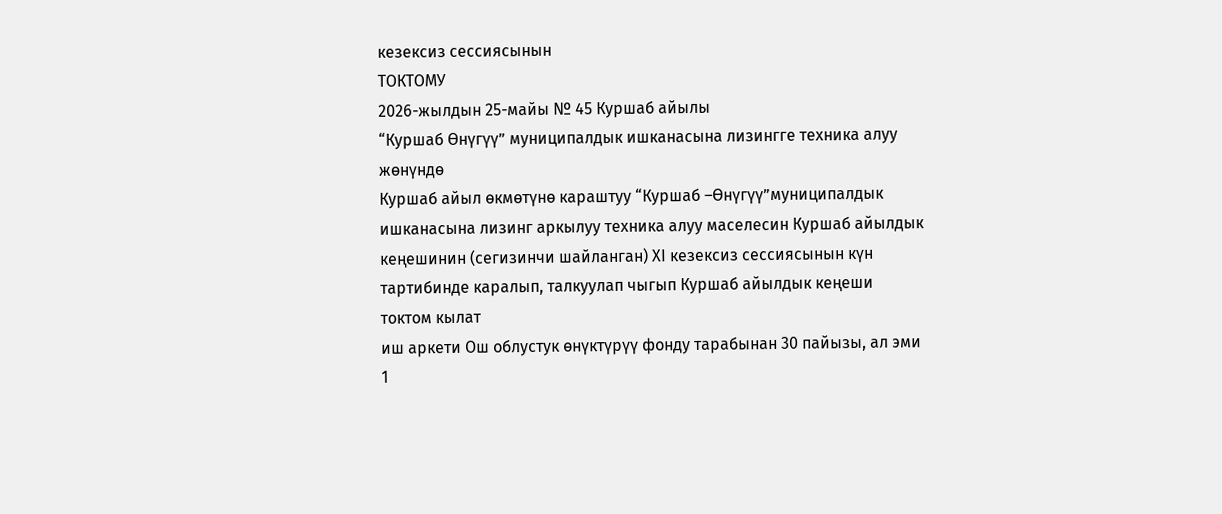кезексиз сессиясынын
ТОКТОМУ
2026-жылдын 25-майы № 45 Куршаб айылы
“Куршаб Өнүгүү” муниципалдык ишканасына лизингге техника алуу жөнүндө
Куршаб айыл өкмөтүнө караштуу “Куршаб –Өнүгүү”муниципалдык ишканасына лизинг аркылуу техника алуу маселесин Куршаб айылдык кеңешинин (сегизинчи шайланган) ХI кезексиз сессиясынын күн тартибинде каралып, талкуулап чыгып Куршаб айылдык кеңеши токтом кылат
иш аркети Ош облустук өнүктүрүү фонду тарабынан 30 пайызы, ал эми 1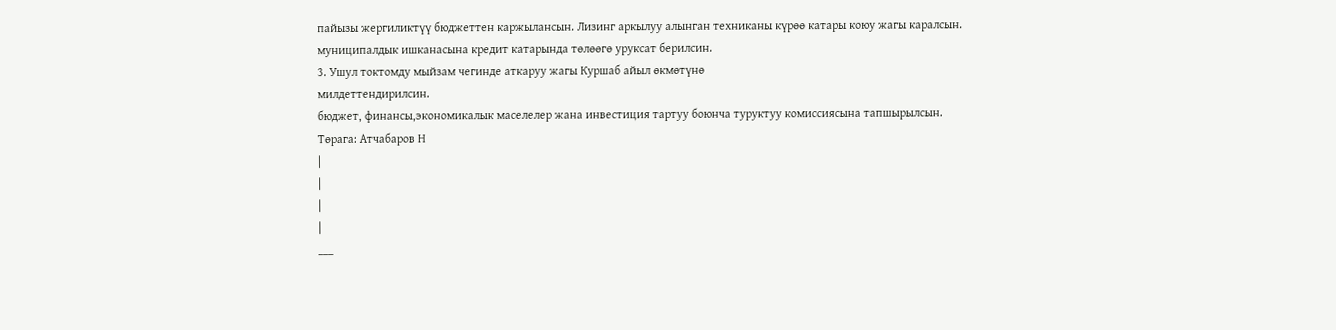пайызы жергиликтүү бюджеттен каржылансын. Лизинг аркылуу алынган техниканы күрөө катары коюу жагы каралсын.
муниципалдык ишканасына кредит катарында төлөөгө уруксат берилсин.
3. Ушул токтомду мыйзам чегинде аткаруу жагы Куршаб айыл өкмөтүнө
милдеттендирилсин.
бюджет, финансы,экономикалык маселелер жана инвестиция тартуу боюнча туруктуу комиссиясына тапшырылсын.
Төрага: Атчабаров Н
|
|
|
|
___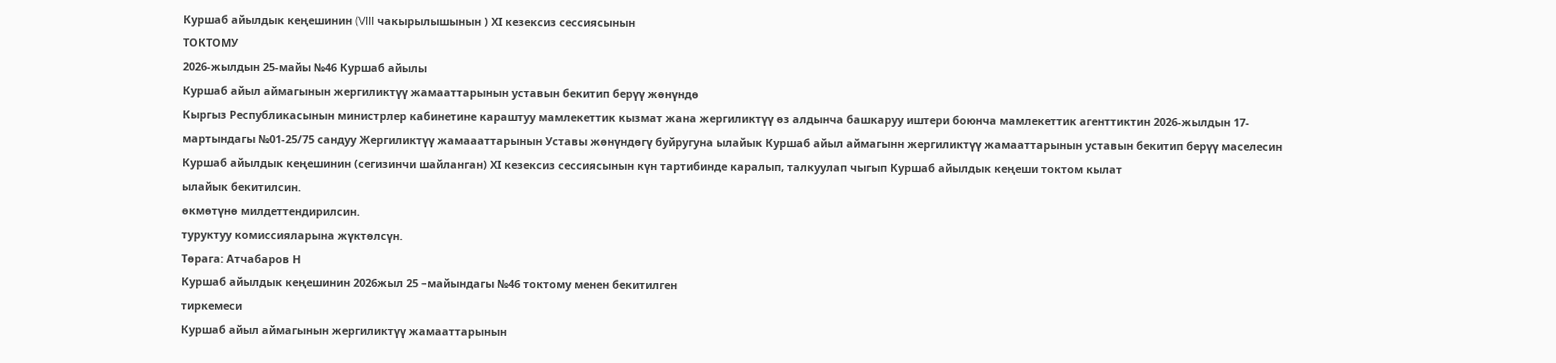Куршаб айылдык кеңешинин (VIII чакырылышынын ) ХI кезексиз сессиясынын
ТОКТОМУ
2026-жылдын 25-майы №46 Куршаб айылы
Куршаб айыл аймагынын жергиликтүү жамааттарынын уставын бекитип берүү жөнүндө
Кыргыз Республикасынын министрлер кабинетине караштуу мамлекеттик кызмат жана жергиликтүү өз алдынча башкаруу иштери боюнча мамлекеттик агенттиктин 2026-жылдын 17-мартындагы №01-25/75 сандуу Жергиликтүү жамаааттарынын Уставы жөнүндөгү буйругуна ылайык Куршаб айыл аймагынн жергиликтүү жамааттарынын уставын бекитип берүү маселесин Куршаб айылдык кеңешинин (сегизинчи шайланган) ХI кезексиз сессиясынын күн тартибинде каралып, талкуулап чыгып Куршаб айылдык кеңеши токтом кылат
ылайык бекитилсин.
өкмөтүнө милдеттендирилсин.
туруктуу комиссияларына жүктөлсүн.
Төрага: Атчабаров Н
Куршаб айылдык кеңешинин 2026жыл 25 –майындагы №46 токтому менен бекитилген
тиркемеси
Куршаб айыл аймагынын жергиликтүү жамааттарынын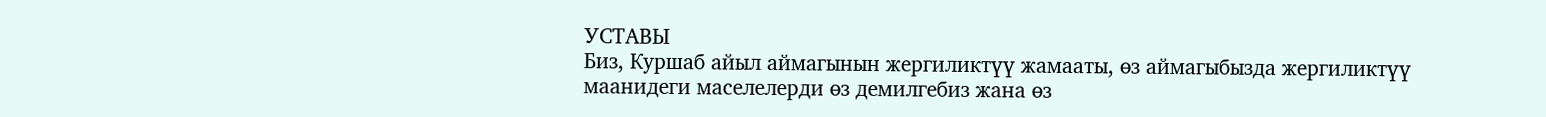УСТАВЫ
Биз, Куршаб айыл аймагынын жергиликтүү жамааты, өз аймагыбызда жергиликтүү маанидеги маселелерди өз демилгебиз жана өз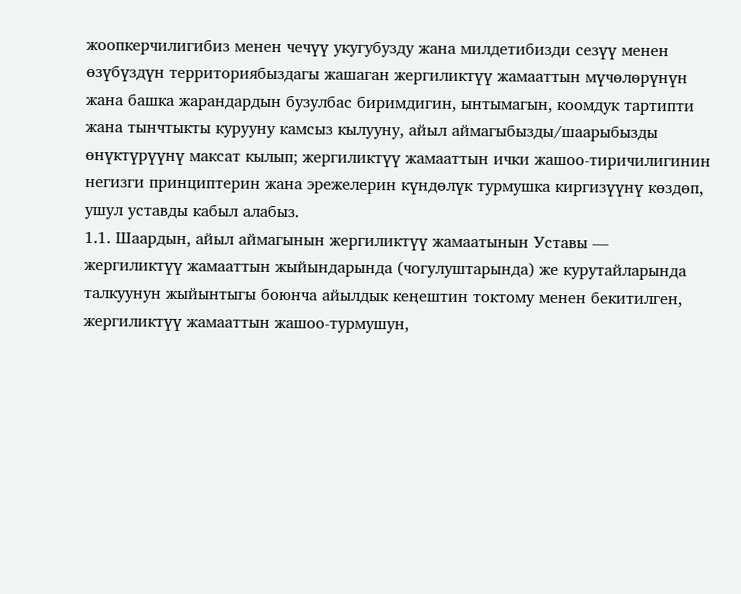жоопкерчилигибиз менен чечүү укугубузду жана милдетибизди сезүү менен өзүбүздүн территориябыздагы жашаган жергиликтүү жамааттын мүчөлөрүнүн жана башка жарандардын бузулбас биримдигин, ынтымагын, коомдук тартипти жана тынчтыкты курууну камсыз кылууну, айыл аймагыбызды/шаарыбызды өнүктүрүүнү максат кылып; жергиликтүү жамааттын ички жашоо-тиричилигинин негизги принциптерин жана эрежелерин күндөлүк турмушка киргизүүнү көздөп, ушул уставды кабыл алабыз.
1.1. Шаардын, айыл аймагынын жергиликтүү жамаатынын Уставы — жергиликтүү жамааттын жыйындарында (чогулуштарында) же курутайларында талкуунун жыйынтыгы боюнча айылдык кеңештин токтому менен бекитилген, жергиликтүү жамааттын жашоо-турмушун,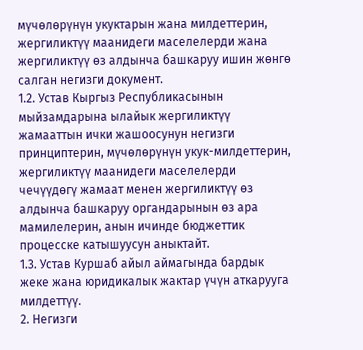мүчөлөрүнүн укуктарын жана милдеттерин, жергиликтүү маанидеги маселелерди жана жергиликтүү өз алдынча башкаруу ишин жөнгө салган негизги документ.
1.2. Устав Кыргыз Республикасынын мыйзамдарына ылайык жергиликтүү жамааттын ички жашоосунун негизги принциптерин, мүчөлөрүнүн укук-милдеттерин, жергиликтүү маанидеги маселелерди чечүүдөгү жамаат менен жергиликтүү өз алдынча башкаруу органдарынын өз ара мамилелерин, анын ичинде бюджеттик процесске катышуусун аныктайт.
1.3. Устав Куршаб айыл аймагында бардык жеке жана юридикалык жактар үчүн аткарууга милдеттүү.
2. Негизги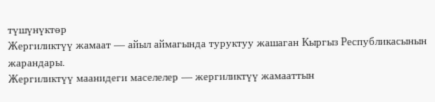түшүнүктөр
Жергиликтүү жамаат — айыл аймагында туруктуу жашаган Кыргыз Республикасынын жарандары.
Жергиликтүү маанидеги маселелер — жергиликтүү жамааттын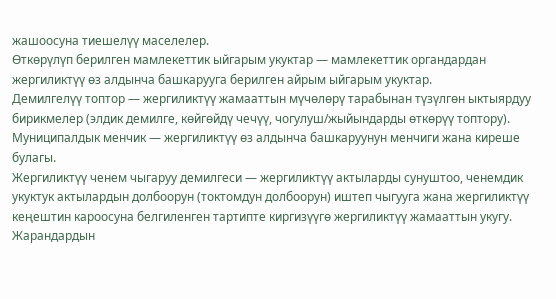жашоосуна тиешелүү маселелер.
Өткөрүлүп берилген мамлекеттик ыйгарым укуктар — мамлекеттик органдардан жергиликтүү өз алдынча башкарууга берилген айрым ыйгарым укуктар.
Демилгелүү топтор — жергиликтүү жамааттын мүчөлөрү тарабынан түзүлгөн ыктыярдуу бирикмелер (элдик демилге, көйгөйдү чечүү, чогулуш/жыйындарды өткөрүү топтору).
Муниципалдык менчик — жергиликтүү өз алдынча башкаруунун менчиги жана киреше булагы.
Жергиликтүү ченем чыгаруу демилгеси — жергиликтүү актыларды сунуштоо, ченемдик укуктук актылардын долбоорун (токтомдун долбоорун) иштеп чыгууга жана жергиликтүү кеңештин кароосуна белгиленген тартипте киргизүүгө жергиликтүү жамааттын укугу.
Жарандардын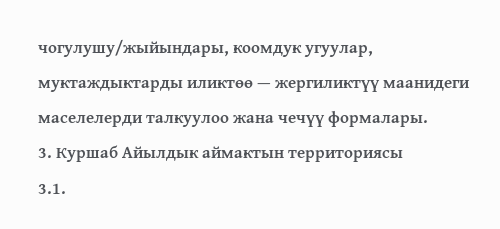чогулушу/жыйындары, коомдук угуулар, муктаждыктарды иликтөө — жергиликтүү маанидеги маселелерди талкуулоо жана чечүү формалары.
3. Куршаб Айылдык аймактын территориясы
3.1.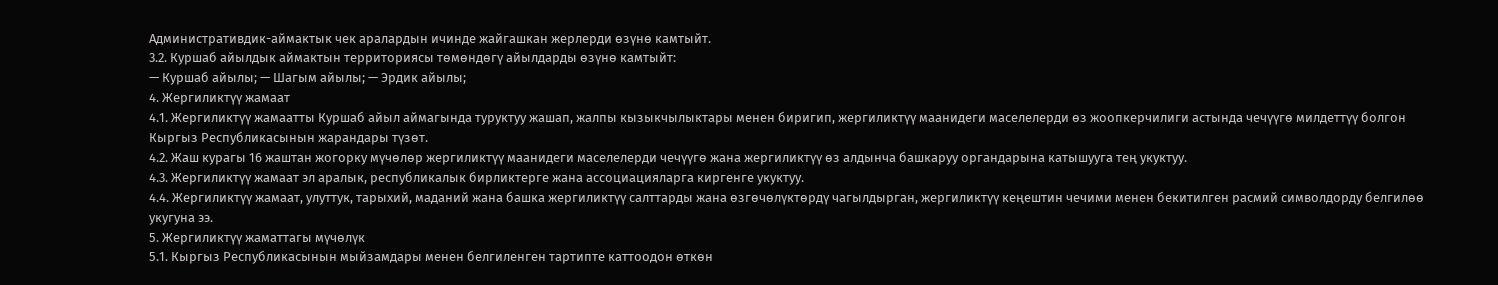Административдик-аймактык чек аралардын ичинде жайгашкан жерлерди өзүнө камтыйт.
3.2. Куршаб айылдык аймактын территориясы төмөндөгү айылдарды өзүнө камтыйт:
— Куршаб айылы; — Шагым айылы; — Эрдик айылы;
4. Жергиликтүү жамаат
4.1. Жергиликтүү жамаатты Куршаб айыл аймагында туруктуу жашап, жалпы кызыкчылыктары менен биригип, жергиликтүү маанидеги маселелерди өз жоопкерчилиги астында чечүүгө милдеттүү болгон Кыргыз Республикасынын жарандары түзөт.
4.2. Жаш курагы 16 жаштан жогорку мүчөлөр жергиликтүү маанидеги маселелерди чечүүгө жана жергиликтүү өз алдынча башкаруу органдарына катышууга тең укуктуу.
4.3. Жергиликтүү жамаат эл аралык, республикалык бирликтерге жана ассоциацияларга киргенге укуктуу.
4.4. Жергиликтүү жамаат, улуттук, тарыхий, маданий жана башка жергиликтүү салттарды жана өзгөчөлүктөрдү чагылдырган, жергиликтүү кеңештин чечими менен бекитилген расмий символдорду белгилөө укугуна ээ.
5. Жергиликтүү жаматтагы мүчөлүк
5.1. Кыргыз Республикасынын мыйзамдары менен белгиленген тартипте каттоодон өткөн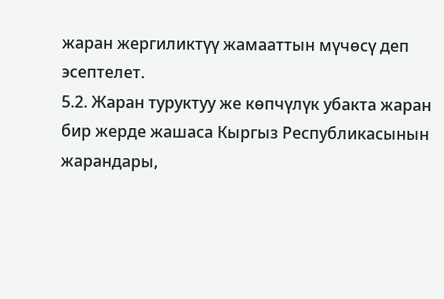жаран жергиликтүү жамааттын мүчөсү деп эсептелет.
5.2. Жаран туруктуу же көпчүлүк убакта жаран бир жерде жашаса Кыргыз Республикасынын жарандары,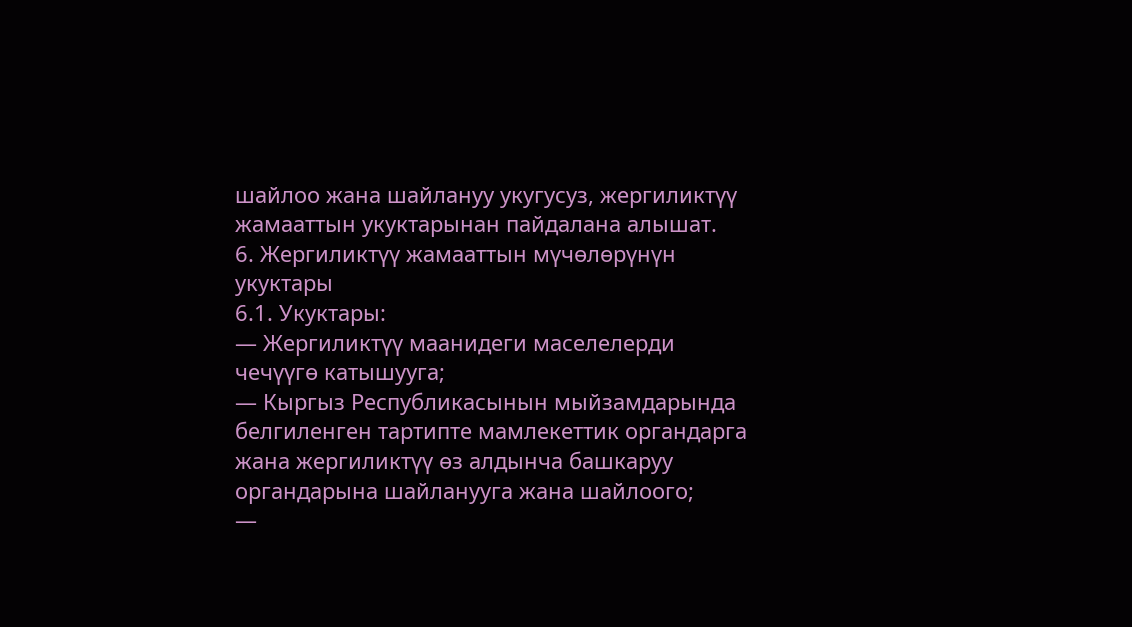шайлоо жана шайлануу укугусуз, жергиликтүү жамааттын укуктарынан пайдалана алышат.
6. Жергиликтүү жамааттын мүчөлөрүнүн укуктары
6.1. Укуктары:
— Жергиликтүү маанидеги маселелерди чечүүгө катышууга;
— Кыргыз Республикасынын мыйзамдарында белгиленген тартипте мамлекеттик органдарга жана жергиликтүү өз алдынча башкаруу органдарына шайланууга жана шайлоого;
—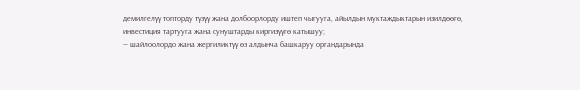демилгелүү топторду түзүү жана долбоорлорду иштеп чыгууга, айылдын муктаждыктарын изилдөөгө, инвестиция тартууга жана сунуштарды киргизүүгө катышуу;
— шайлоолордо жана жергиликтүү өз алдынча башкаруу органдарында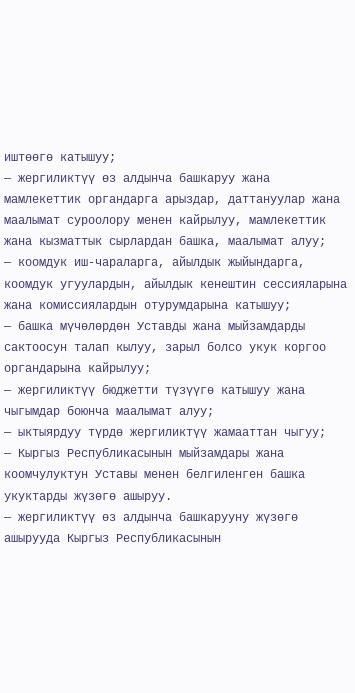иштөөгө катышуу;
— жергиликтүү өз алдынча башкаруу жана мамлекеттик органдарга арыздар, даттануулар жана маалымат суроолору менен кайрылуу, мамлекеттик жана кызматтык сырлардан башка, маалымат алуу;
— коомдук иш-чараларга, айылдык жыйындарга, коомдук угуулардын, айылдык кенештин сессияларына жана комиссиялардын отурумдарына катышуу;
— башка мүчөлөрдөн Уставды жана мыйзамдарды сактоосун талап кылуу, зарыл болсо укук коргоо органдарына кайрылуу;
— жергиликтүү бюджетти түзүүгө катышуу жана чыгымдар боюнча маалымат алуу;
— ыктыярдуу түрдө жергиликтүү жамааттан чыгуу;
— Кыргыз Республикасынын мыйзамдары жана коомчулуктун Уставы менен белгиленген башка укуктарды жүзөгө ашыруу.
— жергиликтүү өз алдынча башкарууну жүзөгө ашырууда Кыргыз Республикасынын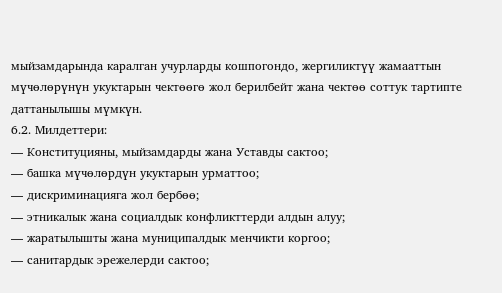мыйзамдарында каралган учурларды кошпогондо, жергиликтүү жамааттын мүчөлөрүнүн укуктарын чектөөгө жол берилбейт жана чектөө соттук тартипте даттанылышы мүмкүн.
6.2. Милдеттери:
— Конституцияны, мыйзамдарды жана Уставды сактоо;
— башка мүчөлөрдүн укуктарын урматтоо;
— дискриминацияга жол бербөө;
— этникалык жана социалдык конфликттерди алдын алуу;
— жаратылышты жана муниципалдык менчикти коргоо;
— санитардык эрежелерди сактоо;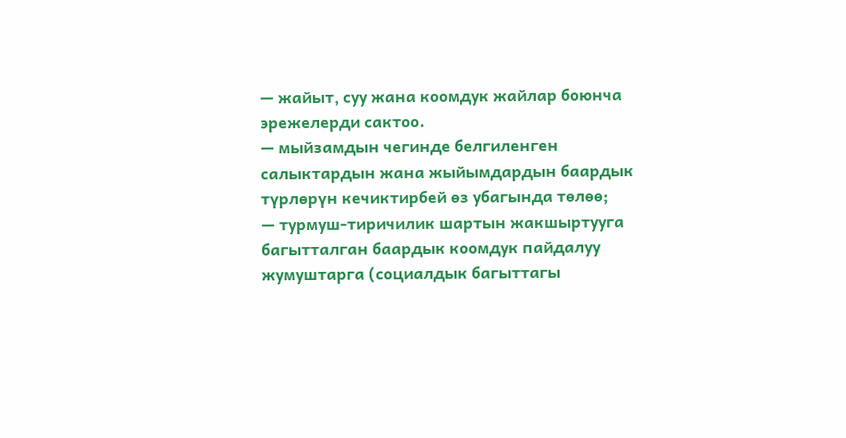— жайыт, суу жана коомдук жайлар боюнча эрежелерди сактоо.
— мыйзамдын чегинде белгиленген салыктардын жана жыйымдардын баардык түрлөрүн кечиктирбей өз убагында төлөө;
— турмуш-тиричилик шартын жакшыртууга багытталган баардык коомдук пайдалуу жумуштарга (социалдык багыттагы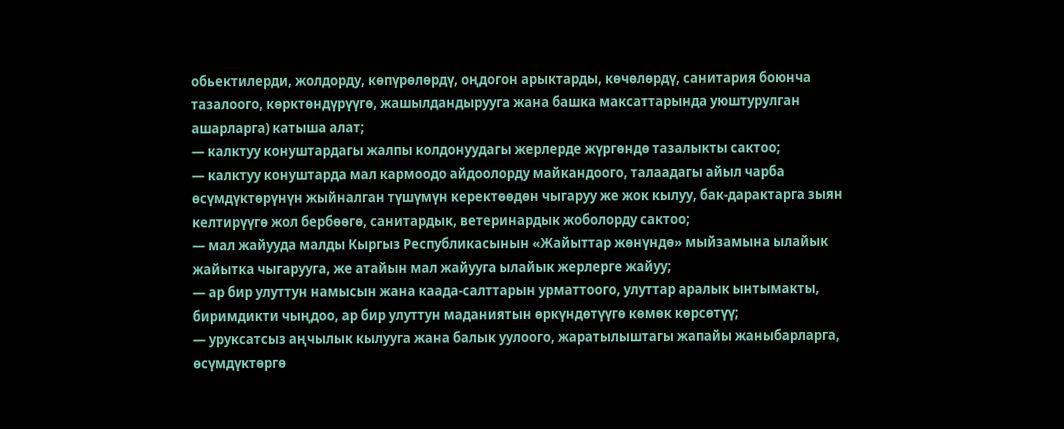обьектилерди, жолдорду, көпүрөлөрдү, оңдогон арыктарды, көчөлөрдү, санитария боюнча тазалоого, көрктөндүрүүгө, жашылдандырууга жана башка максаттарында уюштурулган ашарларга) катыша алат;
— калктуу конуштардагы жалпы колдонуудагы жерлерде жүргөндө тазалыкты сактоо;
— калктуу конуштарда мал кармоодо айдоолорду майкандоого, талаадагы айыл чарба өсүмдүктөрүнүн жыйналган түшүмүн керектөөдөн чыгаруу же жок кылуу, бак-дарактарга зыян келтирүүгө жол бербөөгө, санитардык, ветеринардык жоболорду сактоо;
— мал жайууда малды Кыргыз Республикасынын «Жайыттар жөнүндө» мыйзамына ылайык жайытка чыгарууга, же атайын мал жайууга ылайык жерлерге жайуу;
— ар бир улуттун намысын жана каада-салттарын урматтоого, улуттар аралык ынтымакты, биримдикти чыңдоо, ар бир улуттун маданиятын өркүндөтүүгө көмөк көрсөтүү;
— уруксатсыз аңчылык кылууга жана балык уулоого, жаратылыштагы жапайы жаныбарларга, өсүмдүктөргө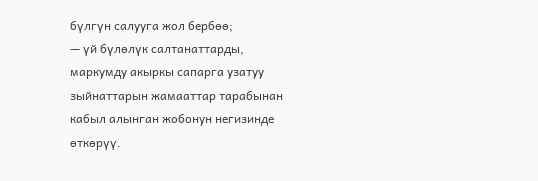бүлгүн салууга жол бербөө;
— үй бүлөлүк салтанаттарды, маркумду акыркы сапарга узатуу зыйнаттарын жамааттар тарабынан кабыл алынган жобонун негизинде өткөрүү.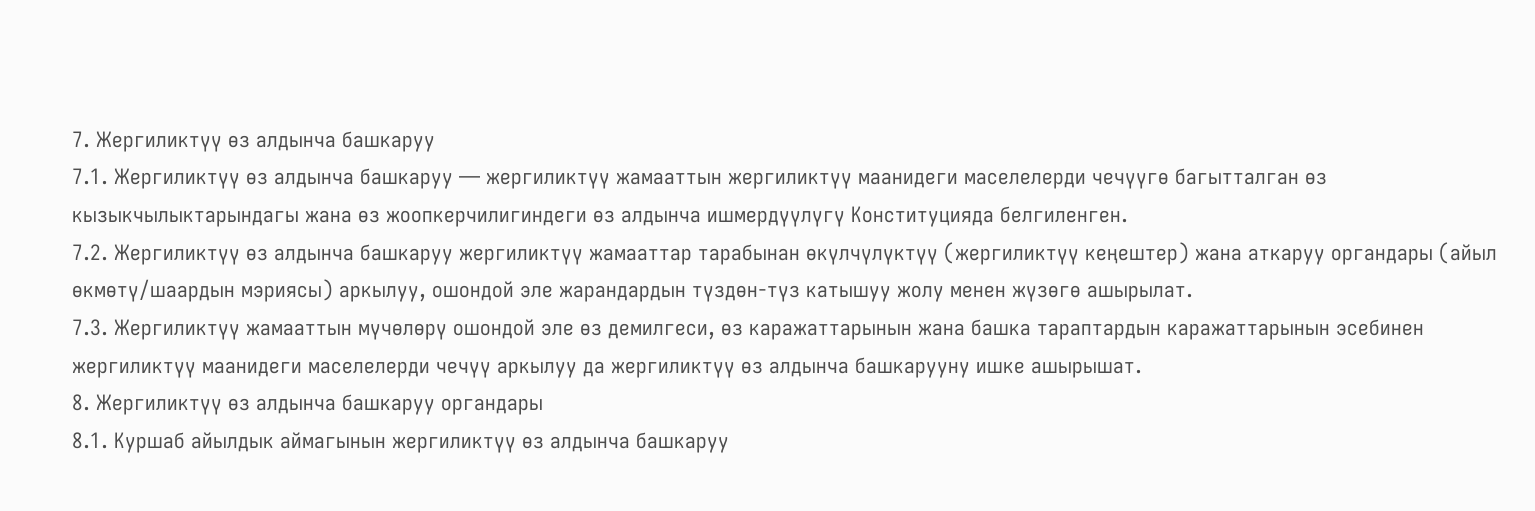7. Жергиликтүү өз алдынча башкаруу
7.1. Жергиликтүү өз алдынча башкаруу — жергиликтүү жамааттын жергиликтүү маанидеги маселелерди чечүүгө багытталган өз кызыкчылыктарындагы жана өз жоопкерчилигиндеги өз алдынча ишмердүүлүгү Конституцияда белгиленген.
7.2. Жергиликтүү өз алдынча башкаруу жергиликтүү жамааттар тарабынан өкүлчүлүктүү (жергиликтүү кеңештер) жана аткаруу органдары (айыл өкмөтү/шаардын мэриясы) аркылуу, ошондой эле жарандардын түздөн-түз катышуу жолу менен жүзөгө ашырылат.
7.3. Жергиликтүү жамааттын мүчөлөрү ошондой эле өз демилгеси, өз каражаттарынын жана башка тараптардын каражаттарынын эсебинен жергиликтүү маанидеги маселелерди чечүү аркылуу да жергиликтүү өз алдынча башкарууну ишке ашырышат.
8. Жергиликтүү өз алдынча башкаруу органдары
8.1. Куршаб айылдык аймагынын жергиликтүү өз алдынча башкаруу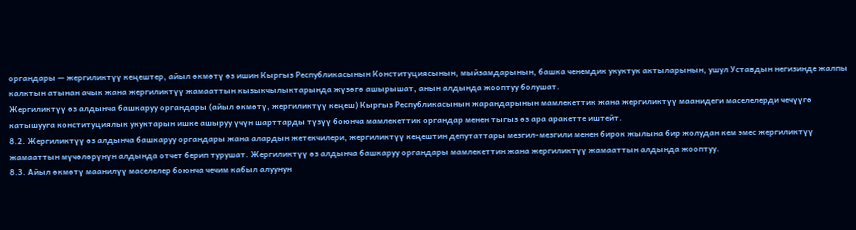органдары — жергиликтүү кеңештер, айыл өкмөтү өз ишин Кыргыз Республикасынын Конституциясынын, мыйзамдарынын, башка ченемдик укуктук актыларынын, ушул Уставдын негизинде жалпы калктын атынан ачык жана жергиликтүү жамааттын кызыкчылыктарында жүзөгө ашырышат, анын алдында жооптуу болушат.
Жергиликтүү өз алдынча башкаруу органдары (айыл өкмөтү, жергиликтүү кеңеш) Кыргыз Республикасынын жарандарынын мамлекеттик жана жергиликтүү маанидеги маселелерди чечүүгө катышууга конституциялык укуктарын ишке ашыруу үчүн шарттарды түзүү боюнча мамлекеттик органдар менен тыгыз өз ара аракетте иштейт.
8.2. Жергиликтүү өз алдынча башкаруу органдары жана алардын жетекчилери, жергиликтүү кеңештин депутаттары мезгил-мезгили менен бирок жылына бир жолудан кем эмес жергиликтүү жамааттын мүчөлөрүнүн алдында отчет берип турушат. Жергиликтүү өз алдынча башкаруу органдары мамлекеттин жана жергиликтүү жамааттын алдында жооптуу.
8.3. Айыл өкмөтү маанилүү маселелер боюнча чечим кабыл алуунун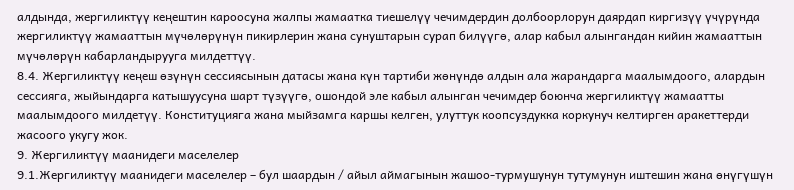алдында, жергиликтүү кеңештин кароосуна жалпы жамаатка тиешелүү чечимдердин долбоорлорун даярдап киргизүү үчүрүнда жергиликтүү жамааттын мүчөлөрүнүн пикирлерин жана сунуштарын сурап билүүгө, алар кабыл алынгандан кийин жамааттын мүчөлөрүн кабарландырууга милдеттүү.
8.4. Жергиликтүү кеңеш өзүнүн сессиясынын датасы жана күн тартиби жөнүндө алдын ала жарандарга маалымдоого, алардын сессияга, жыйындарга катышуусуна шарт түзүүгө, ошондой эле кабыл алынган чечимдер боюнча жергиликтүү жамаатты маалымдоого милдетүү. Конституцияга жана мыйзамга каршы келген, улуттук коопсуздукка коркунуч келтирген аракеттерди жасоого укугу жок.
9. Жергиликтүү маанидеги маселелер
9.1.Жергиликтүү маанидеги маселелер – бул шаардын / айыл аймагынын жашоо-турмушунун тутумунун иштешин жана өнүгүшүн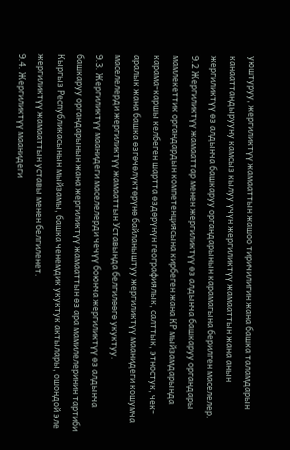уюштуруу, жергиликтүү жамааттын жашоо тиричилигин жана башка таламдарын канааттандырууну камсыз кылуу үчүн жергиликтүү жамааттын жана анын жергиликтүү өз алдынча башкаруу органдарынын карамагына берилген маселелер.
9.2 Жергиликтүү жамааттар менен жергиликтүү өз алдынча башкаруу органдары мамлекеттик органдардын компетенциясына кирбеген жана КР мыйзамдарында карама-каршы келбеген шартта өздөрүнүн географиялык, салттык, этностук, чек-аралык жана башка өзгөчөлүктөрүнө байланыштуу жергиликтүү маанидеги кошумча маселелерди жергиликтүү жамааттын Уставында белгилөөгө укуктуу.
9.3. Жергиликтүү маанидеги маселелерди чечүү боюнча жергиликтүү өз алдынча башкаруу органдарынын жана жергиликтүү жамааттын өз ара мамилелеринин тартиби Кыргыз Республикасынын мыйзамы, башка ченемдик укуктук актылары, ошондой эле жергиликтүү жамааттын уставы менен белгиленет.
9.4. Жергиликтүү маанидеги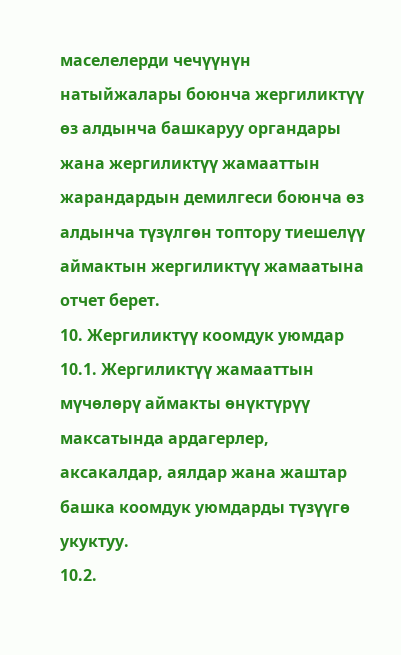маселелерди чечүүнүн натыйжалары боюнча жергиликтүү өз алдынча башкаруу органдары жана жергиликтүү жамааттын жарандардын демилгеси боюнча өз алдынча түзүлгөн топтору тиешелүү аймактын жергиликтүү жамаатына отчет берет.
10. Жергиликтүү коомдук уюмдар
10.1. Жергиликтүү жамааттын мүчөлөрү аймакты өнүктүрүү максатында ардагерлер, аксакалдар, аялдар жана жаштар башка коомдук уюмдарды түзүүгө укуктуу.
10.2.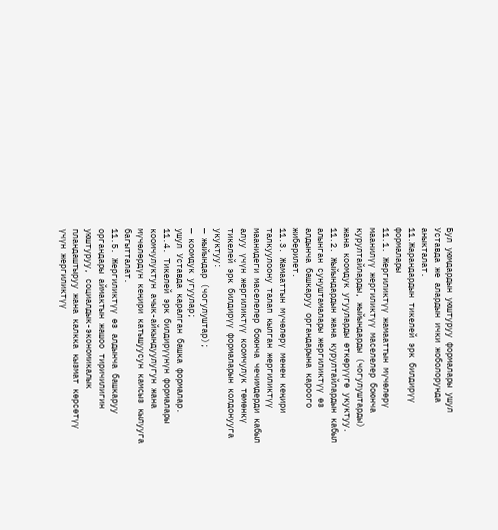Бул уюмдардын уюштуруу формалары ушул Уставда же алардын ички жоболорунда аныкталат.
11.Жарандардын тикелей эрк билдирүү формалары
11.1. Жергиликтүү жамааттын мүчөлөрү маанилүү жергиликтүү маселелер боюнча курултайларды, жыйындарды (чогулуштарды) жана коомдук угууларды өткөрүүгө укуктуу.
11.2. Жыйындардын жана курултайлардын кабыл алынган сунуштамалары жергиликтүү өз алдынча башкаруу органдарына кароого жиберилет.
11.3. Жамааттын мүчөлөрү менен кеңири талкуулоону талап кылган жергиликтүү маанидеги маселелер боюнча чечимдерди кабыл алуу үчүн жергиликтүү коомчулук төмөнкү тикелей эрк билдирүү формаларын колдонууга укуктуу:
— жыйындар (чогулуштар);
— коомдук угуулар;
ушул Уставда каралган башка формалар.
11.4. Тикелей эрк билдирүүнүн формалары коомчулуктун ачык-айкындуулугун жана мүчөлөрдүн кеңири катышуусун камсыз кылууга багытталат.
11.5. Жергиликтүү өз алдынча башкаруу органдары аймактын жашоо тиричилигин уюштуруу, социалдык-экономикалык пландаштыруу жана калкка кызмат көрсөтүү үчүн жергиликтүү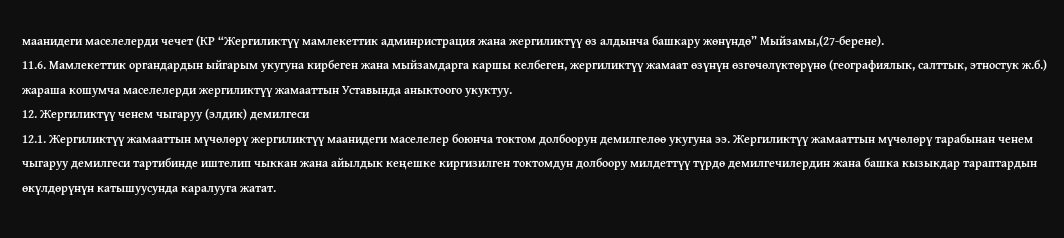маанидеги маселелерди чечет (КР “Жергиликтүү мамлекеттик админристрация жана жергиликтүү өз алдынча башкару жөнүндө” Мыйзамы,(27-берене).
11.6. Мамлекеттик органдардын ыйгарым укугуна кирбеген жана мыйзамдарга каршы келбеген, жергиликтүү жамаат өзүнүн өзгөчөлүктөрүнө (географиялык, салттык, этностук ж.б.) жараша кошумча маселелерди жергиликтүү жамааттын Уставында аныктоого укуктуу.
12. Жергиликтүү ченем чыгаруу (элдик) демилгеси
12.1. Жергиликтүү жамааттын мүчөлөрү жергиликтүү маанидеги маселелер боюнча токтом долбоорун демилгелөө укугуна ээ. Жергиликтүү жамааттын мүчөлөрү тарабынан ченем чыгаруу демилгеси тартибинде иштелип чыккан жана айылдык кеңешке киргизилген токтомдун долбоору милдеттүү түрдө демилгечилердин жана башка кызыкдар тараптардын өкүлдөрүнүн катышуусунда каралууга жатат.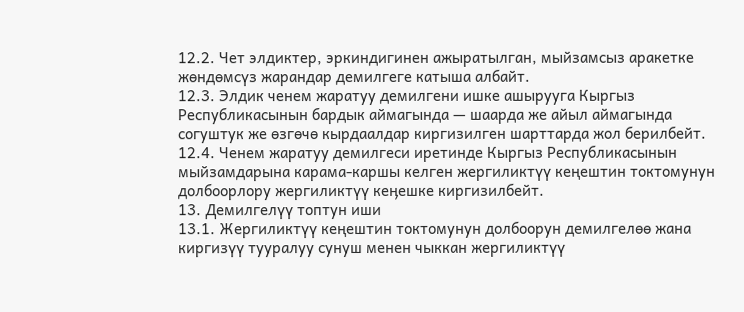12.2. Чет элдиктер, эркиндигинен ажыратылган, мыйзамсыз аракетке жөндөмсүз жарандар демилгеге катыша албайт.
12.3. Элдик ченем жаратуу демилгени ишке ашырууга Кыргыз Республикасынын бардык аймагында — шаарда же айыл аймагында согуштук же өзгөчө кырдаалдар киргизилген шарттарда жол берилбейт.
12.4. Ченем жаратуу демилгеси иретинде Кыргыз Республикасынын мыйзамдарына карама-каршы келген жергиликтүү кеңештин токтомунун долбоорлору жергиликтүү кеӊешке киргизилбейт.
13. Демилгелүү топтун иши
13.1. Жергиликтүү кеңештин токтомунун долбоорун демилгелөө жана киргизүү тууралуу сунуш менен чыккан жергиликтүү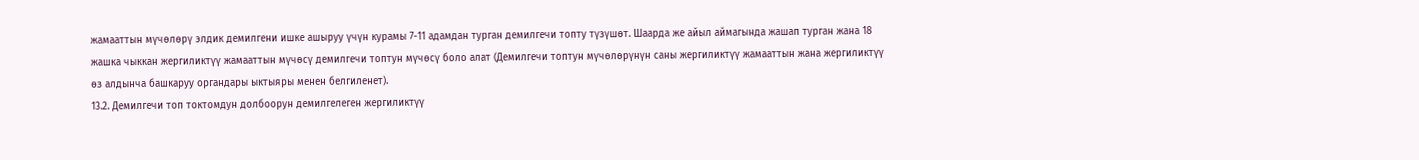жамааттын мүчөлөрү элдик демилгени ишке ашыруу үчүн курамы 7-11 адамдан турган демилгечи топту түзүшөт. Шаарда же айыл аймагында жашап турган жана 18 жашка чыккан жергиликтүү жамааттын мүчөсү демилгечи топтун мүчөсү боло алат (Демилгечи топтун мүчөлөрүнүн саны жергиликтүү жамааттын жана жергиликтүү өз алдынча башкаруу органдары ыктыяры менен белгиленет).
13.2. Демилгечи топ токтомдун долбоорун демилгелеген жергиликтүү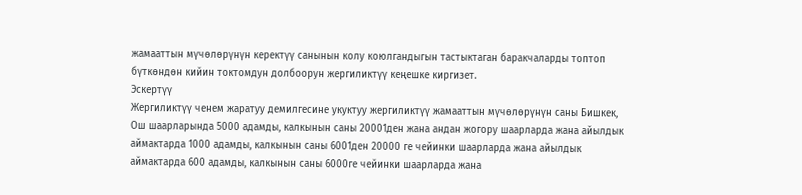жамааттын мүчөлөрүнүн керектүү санынын колу коюлгандыгын тастыктаган баракчаларды топтоп бүткөндөн кийин токтомдун долбоорун жергиликтүү кеңешке киргизет.
Эскертүү
Жергиликтүү ченем жаратуу демилгесине укуктуу жергиликтүү жамааттын мүчөлөрүнүн саны Бишкек, Ош шаарларында 5000 адамды, калкынын саны 20001ден жана андан жогору шаарларда жана айылдык аймактарда 1000 адамды, калкынын саны 6001ден 20000 ге чейинки шаарларда жана айылдык аймактарда 600 адамды, калкынын саны 6000ге чейинки шаарларда жана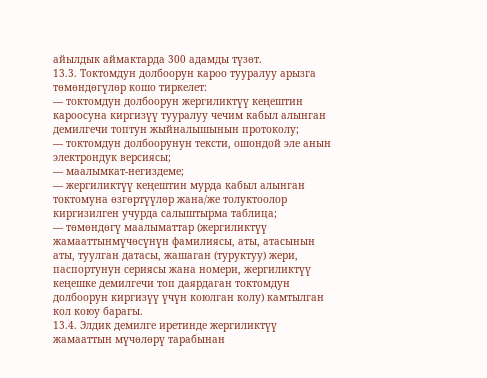айылдык аймактарда 300 адамды түзөт.
13.3. Токтомдун долбоорун кароо тууралуу арызга төмөндөгүлөр кошо тиркелет:
— токтомдун долбоорун жергиликтүү кеңештин кароосуна киргизүү тууралуу чечим кабыл алынган демилгечи топтун жыйналышынын протоколу;
— токтомдун долбоорунун тексти, ошондой эле анын электрондук версиясы;
— маалымкат-негиздеме;
— жергиликтүү кеңештин мурда кабыл алынган токтомуна өзгөртүүлөр жана/же толуктоолор киргизилген учурда салыштырма таблица;
— төмөндөгү маалыматтар (жергиликтүү жамааттынмүчөсүнүн фамилиясы, аты, атасынын аты, туулган датасы, жашаган (туруктуу) жери, паспортунун сериясы жана номери, жергиликтүү кеңешке демилгечи топ даярдаган токтомдун долбоорун киргизүү үчүн коюлган колу) камтылган кол коюу барагы.
13.4. Элдик демилге иретинде жергиликтүү жамааттын мүчөлөрү тарабынан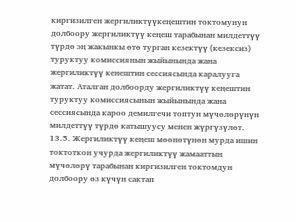киргизилген жергиликтүүкеңештин токтомунун долбоору жергиликтүү кеңеш тарабынан милдеттүү түрдө эң жакынкы өтө турган кезектүү (кезексиз) туруктуу комиссиянын жыйынында жана жергиликтүү кенештин сессиясында каралууга жатат. Аталган долбоорду жергиликтүү кеңештин туруктуу комиссиясынын жыйынында жана сессиясында кароо демилгечи топтун мүчөлөрүнүн милдеттүү түрдө катышуусу менен жүргүзүлөт.
13.5. Жергиликтүү кеңеш мөөнөтүнөн мурда ишин токтоткон учурда жергиликтүү жамааттын мүчөлөрү тарабынан киргизилген токтомдун долбоору өз күчүн сактап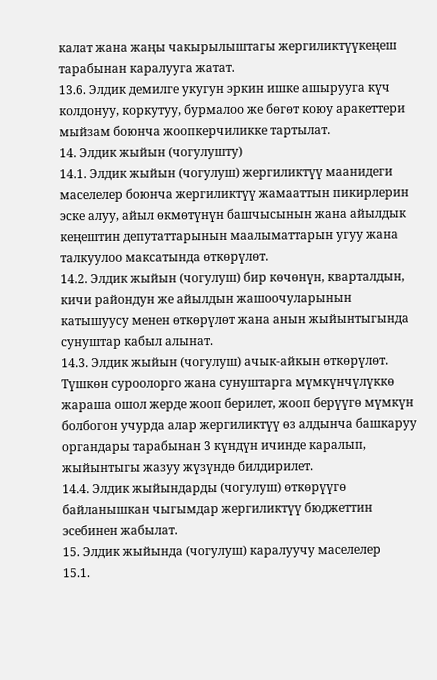калат жана жаңы чакырылыштагы жергиликтүүкеңеш тарабынан каралууга жатат.
13.6. Элдик демилге укугун эркин ишке ашырууга күч колдонуу, коркутуу, бурмалоо же бөгөт коюу аракеттери мыйзам боюнча жоопкерчиликке тартылат.
14. Элдик жыйын (чогулушту)
14.1. Элдик жыйын (чогулуш) жергиликтүү маанидеги маселелер боюнча жергиликтүү жамааттын пикирлерин эске алуу, айыл өкмөтүнүн башчысынын жана айылдык кеңештин депутаттарынын маалыматтарын угуу жана талкуулоо максатында өткөрүлөт.
14.2. Элдик жыйын (чогулуш) бир көчөнүн, кварталдын, кичи райондун же айылдын жашоочуларынын катышуусу менен өткөрүлөт жана анын жыйынтыгында сунуштар кабыл алынат.
14.3. Элдик жыйын (чогулуш) ачык-айкын өткөрүлөт. Түшкөн суроолорго жана сунуштарга мүмкүнчүлүккө жараша ошол жерде жооп берилет, жооп берүүгө мүмкүн болбогон учурда алар жергиликтүү өз алдынча башкаруу органдары тарабынан 3 күндүн ичинде каралып, жыйынтыгы жазуу жүзүндө билдирилет.
14.4. Элдик жыйындарды (чогулуш) өткөрүүгө байланышкан чыгымдар жергиликтүү бюджеттин эсебинен жабылат.
15. Элдик жыйында (чогулуш) каралуучу маселелер
15.1.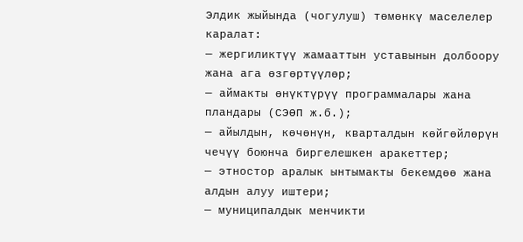Элдик жыйында (чогулуш) төмөнкү маселелер каралат:
— жергиликтүү жамааттын уставынын долбоору жана ага өзгөртүүлөр;
— аймакты өнүктүрүү программалары жана пландары (СЭӨП ж.б.);
— айылдын, көчөнүн, кварталдын көйгөйлөрүн чечүү боюнча биргелешкен аракеттер;
— этностор аралык ынтымакты бекемдөө жана алдын алуу иштери;
— муниципалдык менчикти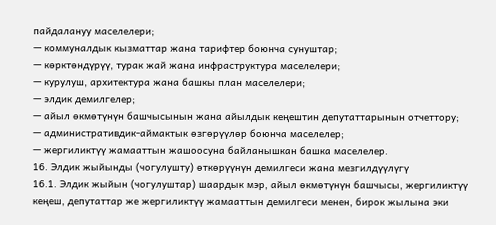пайдалануу маселелери;
— коммуналдык кызматтар жана тарифтер боюнча сунуштар;
— көрктөндүрүү, турак жай жана инфраструктура маселелери;
— курулуш, архитектура жана башкы план маселелери;
— элдик демилгелер;
— айыл өкмөтүнүн башчысынын жана айылдык кеңештин депутаттарынын отчеттору;
— административдик-аймактык өзгөрүүлөр боюнча маселелер;
— жергиликтүү жамааттын жашоосуна байланышкан башка маселелер.
16. Элдик жыйынды (чогулушту) өткөрүүнүн демилгеси жана мезгилдүүлүгү
16.1. Элдик жыйын (чогулуштар) шаардык мэр, айыл өкмөтүнүн башчысы, жергиликтүү кеңеш, депутаттар же жергиликтүү жамааттын демилгеси менен, бирок жылына эки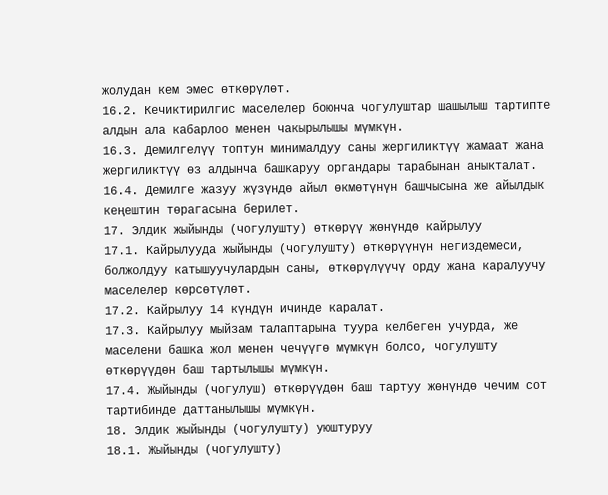жолудан кем эмес өткөрүлөт.
16.2. Кечиктирилгис маселелер боюнча чогулуштар шашылыш тартипте алдын ала кабарлоо менен чакырылышы мүмкүн.
16.3. Демилгелүү топтун минималдуу саны жергиликтүү жамаат жана жергиликтүү өз алдынча башкаруу органдары тарабынан аныкталат.
16.4. Демилге жазуу жүзүндө айыл өкмөтүнүн башчысына же айылдык кеңештин төрагасына берилет.
17. Элдик жыйынды (чогулушту) өткөрүү жөнүндө кайрылуу
17.1. Кайрылууда жыйынды (чогулушту) өткөрүүнүн негиздемеси, болжолдуу катышуучулардын саны, өткөрүлүүчү орду жана каралуучу маселелер көрсөтүлөт.
17.2. Кайрылуу 14 күндүн ичинде каралат.
17.3. Кайрылуу мыйзам талаптарына туура келбеген учурда, же маселени башка жол менен чечүүгө мүмкүн болсо, чогулушту өткөрүүдөн баш тартылышы мүмкүн.
17.4. Жыйынды (чогулуш) өткөрүүдөн баш тартуу жөнүндө чечим сот тартибинде даттанылышы мүмкүн.
18. Элдик жыйынды (чогулушту) уюштуруу
18.1. Жыйынды (чогулушту)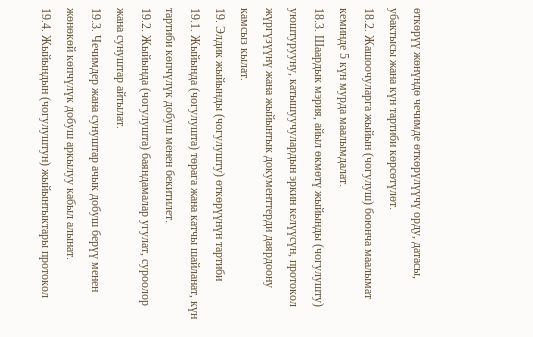өткөрүү жөнүндө чечимде өткөрүлүүчү орду, датасы, убактысы жана күн тартиби көрсөтүлөт.
18.2. Жашоочуларга жыйын (чогулуш) боюнча маалымат кеминде 5 күн мурда маалымдалат.
18.3. Шаардык мэрия, айыл өкмөтү жыйынды (чогулушту) уюштурууну, катышуучулардын эркин келүүсүн, протокол жүргүзүүнү жана жыйынтык документтерди даярдоону камсыз кылат.
19. Элдик жыйынды (чогулушту) өткөрүүнүн тартиби
19.1. Жыйында (чогулушта) төрага жана катчы шайланат, күн тартиби көпчүлүк добуш менен бекитилет.
19.2. Жыйында (чогулушта) баяндамалар угулат, суроолор жана сунуштар айтылат.
19.3. Чечимдер жана сунуштар ачык добуш берүү менен жөнөкөй көпчүлүк добуш аркылуу кабыл алынат.
19.4. Жыйындын (чогулуштун) жыйынтыктары протокол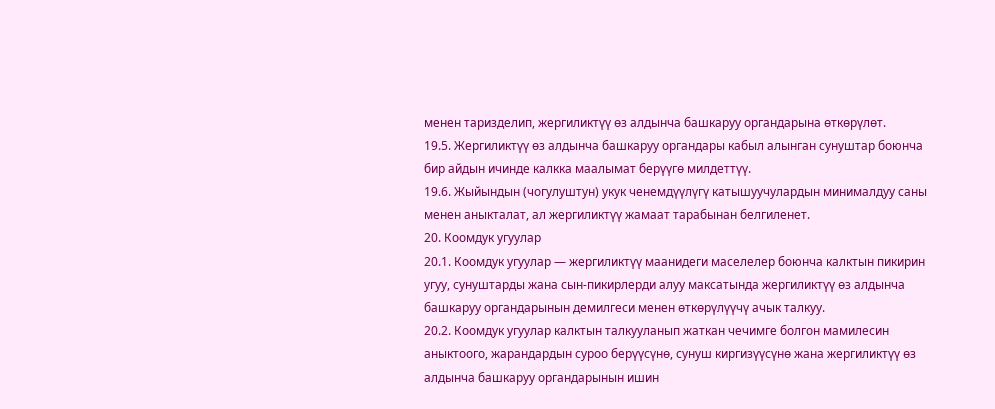менен таризделип, жергиликтүү өз алдынча башкаруу органдарына өткөрүлөт.
19.5. Жергиликтүү өз алдынча башкаруу органдары кабыл алынган сунуштар боюнча бир айдын ичинде калкка маалымат берүүгө милдеттүү.
19.6. Жыйындын (чогулуштун) укук ченемдүүлүгү катышуучулардын минималдуу саны менен аныкталат, ал жергиликтүү жамаат тарабынан белгиленет.
20. Коомдук угуулар
20.1. Коомдук угуулар — жергиликтүү маанидеги маселелер боюнча калктын пикирин угуу, сунуштарды жана сын-пикирлерди алуу максатында жергиликтүү өз алдынча башкаруу органдарынын демилгеси менен өткөрүлүүчү ачык талкуу.
20.2. Коомдук угуулар калктын талкууланып жаткан чечимге болгон мамилесин аныктоого, жарандардын суроо берүүсүнө, сунуш киргизүүсүнө жана жергиликтүү өз алдынча башкаруу органдарынын ишин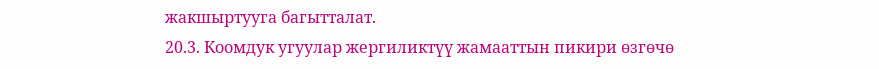жакшыртууга багытталат.
20.3. Коомдук угуулар жергиликтүү жамааттын пикири өзгөчө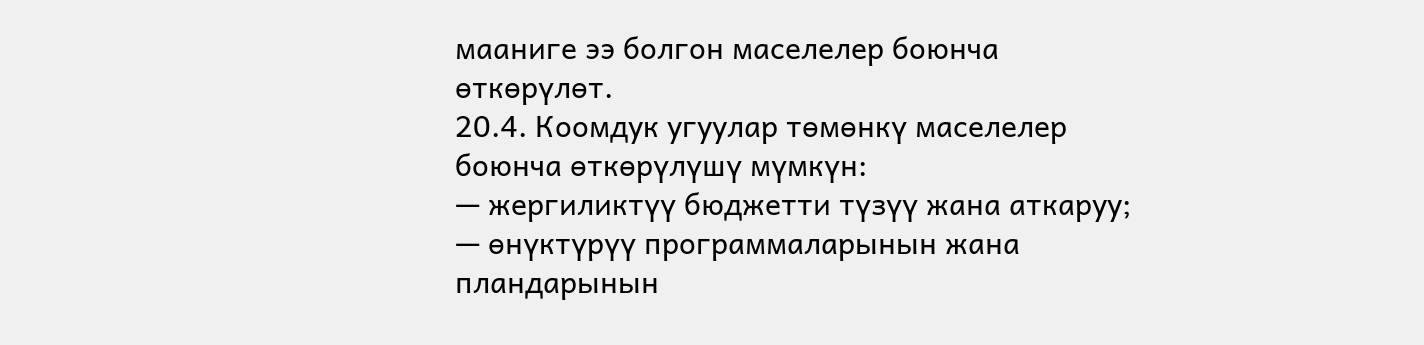мааниге ээ болгон маселелер боюнча өткөрүлөт.
20.4. Коомдук угуулар төмөнкү маселелер боюнча өткөрүлүшү мүмкүн:
— жергиликтүү бюджетти түзүү жана аткаруу;
— өнүктүрүү программаларынын жана пландарынын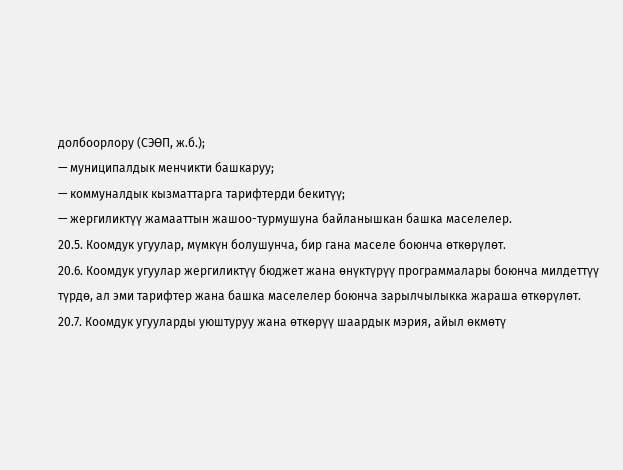долбоорлору (СЭӨП, ж.б.);
— муниципалдык менчикти башкаруу;
— коммуналдык кызматтарга тарифтерди бекитүү;
— жергиликтүү жамааттын жашоо-турмушуна байланышкан башка маселелер.
20.5. Коомдук угуулар, мүмкүн болушунча, бир гана маселе боюнча өткөрүлөт.
20.6. Коомдук угуулар жергиликтүү бюджет жана өнүктүрүү программалары боюнча милдеттүү түрдө, ал эми тарифтер жана башка маселелер боюнча зарылчылыкка жараша өткөрүлөт.
20.7. Коомдук угууларды уюштуруу жана өткөрүү шаардык мэрия, айыл өкмөтү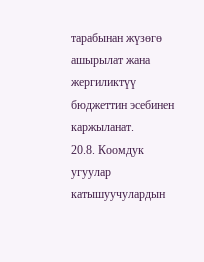тарабынан жүзөгө ашырылат жана жергиликтүү бюджеттин эсебинен каржыланат.
20.8. Коомдук угуулар катышуучулардын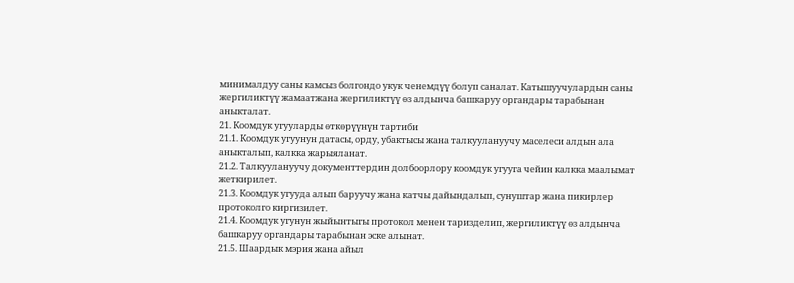минималдуу саны камсыз болгондо укук ченемдүү болуп саналат. Катышуучулардын саны жергиликтүү жамаатжана жергиликтүү өз алдынча башкаруу органдары тарабынан аныкталат.
21. Коомдук угууларды өткөрүүнүн тартиби
21.1. Коомдук угуунун датасы, орду, убактысы жана талкуулануучу маселеси алдын ала аныкталып, калкка жарыяланат.
21.2. Талкуулануучу документтердин долбоорлору коомдук угууга чейин калкка маалымат жеткирилет.
21.3. Коомдук угууда алып баруучу жана катчы дайындалып, сунуштар жана пикирлер протоколго киргизилет.
21.4. Коомдук угунун жыйынтыгы протокол менен таризделип, жергиликтүү өз алдынча башкаруу органдары тарабынан эске алынат.
21.5. Шаардык мэрия жана айыл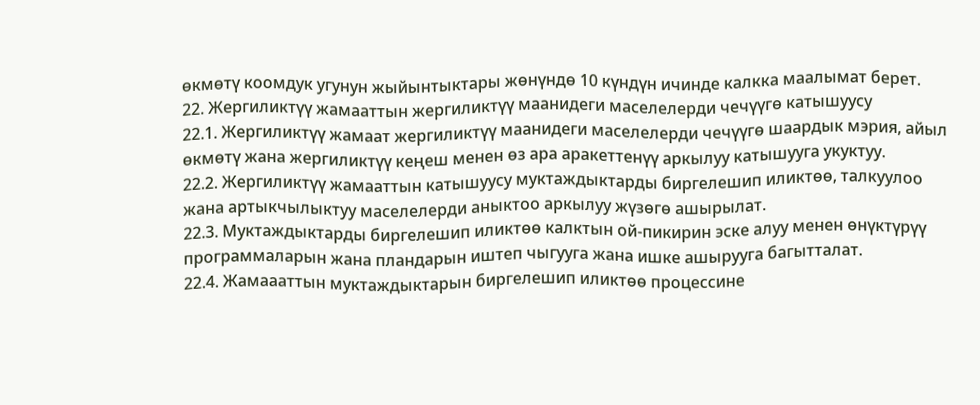өкмөтү коомдук угунун жыйынтыктары жөнүндө 10 күндүн ичинде калкка маалымат берет.
22. Жергиликтүү жамааттын жергиликтүү маанидеги маселелерди чечүүгө катышуусу
22.1. Жергиликтүү жамаат жергиликтүү маанидеги маселелерди чечүүгө шаардык мэрия, айыл өкмөтү жана жергиликтүү кеңеш менен өз ара аракеттенүү аркылуу катышууга укуктуу.
22.2. Жергиликтүү жамааттын катышуусу муктаждыктарды биргелешип иликтөө, талкуулоо жана артыкчылыктуу маселелерди аныктоо аркылуу жүзөгө ашырылат.
22.3. Муктаждыктарды биргелешип иликтөө калктын ой-пикирин эске алуу менен өнүктүрүү программаларын жана пландарын иштеп чыгууга жана ишке ашырууга багытталат.
22.4. Жамаааттын муктаждыктарын биргелешип иликтөө процессине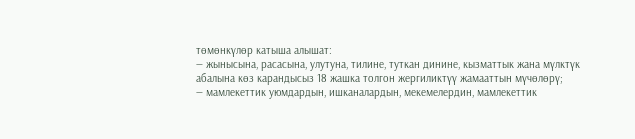төмөнкүлөр катыша алышат:
— жынысына, расасына, улутуна, тилине, туткан динине, кызматтык жана мүлктүк абалына көз карандысыз 18 жашка толгон жергиликтүү жамааттын мүчөлөрү;
— мамлекеттик уюмдардын, ишканалардын, мекемелердин, мамлекеттик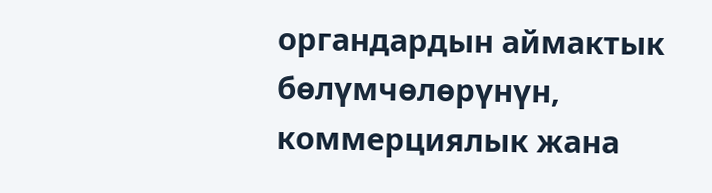органдардын аймактык бөлүмчөлөрүнүн, коммерциялык жана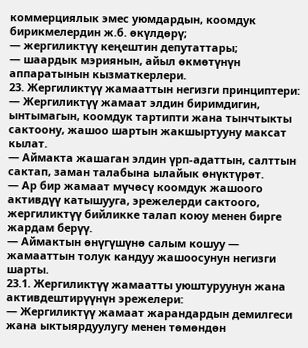коммерциялык эмес уюмдардын, коомдук бирикмелердин ж.б. өкүлдөрү;
— жергиликтүү кеңештин депутаттары;
— шаардык мэриянын, айыл өкмөтүнүн аппаратынын кызматкерлери.
23. Жергиликтүү жамааттын негизги принциптери:
— Жергиликтүү жамаат элдин биримдигин, ынтымагын, коомдук тартипти жана тынчтыкты сактоону, жашоо шартын жакшыртууну максат кылат.
— Аймакта жашаган элдин үрп-адаттын, салттын сактап, заман талабына ылайык өнүктүрөт.
— Ар бир жамаат мүчөсү коомдук жашоого активдүү катышууга, эрежелерди сактоого, жергиликтүү бийликке талап коюу менен бирге жардам берүү.
— Аймактын өнүгүшүнө салым кошуу — жамааттын толук кандуу жашоосунун негизги шарты.
23.1. Жергиликтүү жамаатты уюштуруунун жана активдештирүүнүн эрежелери:
— Жергиликтүү жамаат жарандардын демилгеси жана ыктыярдуулугу менен төмөндөн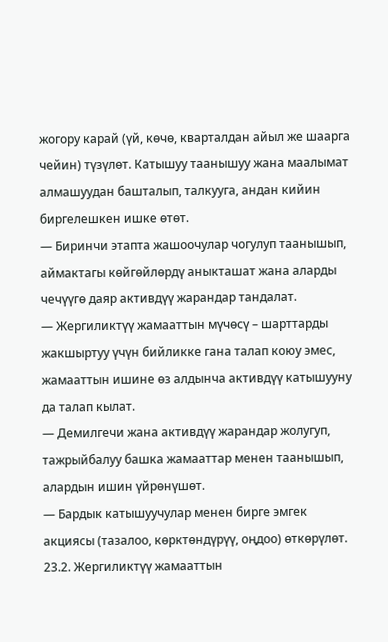жогору карай (үй, көчө, кварталдан айыл же шаарга чейин) түзүлөт. Катышуу таанышуу жана маалымат алмашуудан башталып, талкууга, андан кийин биргелешкен ишке өтөт.
— Биринчи этапта жашоочулар чогулуп таанышып, аймактагы көйгөйлөрдү аныкташат жана аларды чечүүгө даяр активдүү жарандар тандалат.
— Жергиликтүү жамааттын мүчөсү – шарттарды жакшыртуу үчүн бийликке гана талап коюу эмес, жамааттын ишине өз алдынча активдүү катышууну да талап кылат.
— Демилгечи жана активдүү жарандар жолугуп, тажрыйбалуу башка жамааттар менен таанышып, алардын ишин үйрөнүшөт.
— Бардык катышуучулар менен бирге эмгек акциясы (тазалоо, көрктөндүрүү, оңдоо) өткөрүлөт.
23.2. Жергиликтүү жамааттын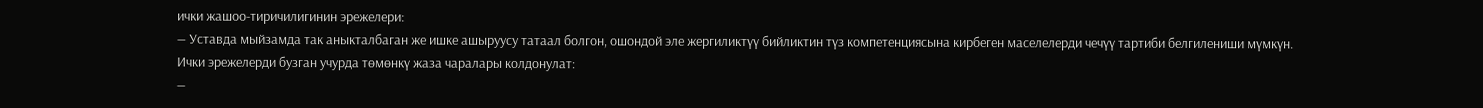ички жашоо-тиричилигинин эрежелери:
— Уставда мыйзамда так аныкталбаган же ишке ашыруусу татаал болгон, ошондой эле жергиликтүү бийликтин түз компетенциясына кирбеген маселелерди чечүү тартиби белгилениши мүмкүн.
Ички эрежелерди бузган учурда төмөнкү жаза чаралары колдонулат:
—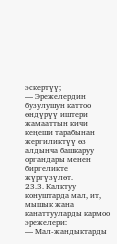эскертүү;
— Эрежелердин бузулушун каттоо өндүрүү иштери жамааттын кичи кеңеши тарабынан жергиликтүү өз алдынча башкаруу органдары менен биргеликте жүргүзүлөт.
23.3. Калктуу конуштарда мал, ит, мышык жана канаттууларды кармоо эрежелери:
— Мал-жандыктарды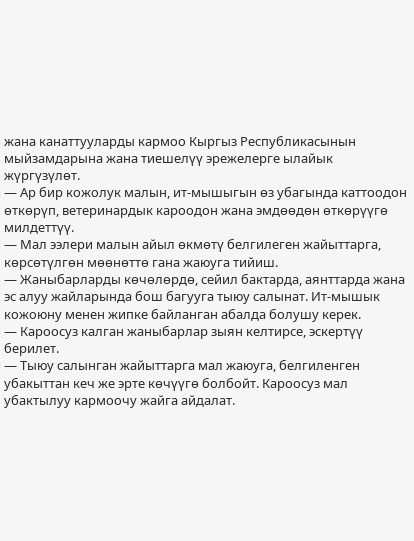жана канаттууларды кармоо Кыргыз Республикасынын мыйзамдарына жана тиешелүү эрежелерге ылайык жүргүзүлөт.
— Ар бир кожолук малын, ит-мышыгын өз убагында каттоодон өткөрүп, ветеринардык кароодон жана эмдөөдөн өткөрүүгө милдеттүү.
— Мал ээлери малын айыл өкмөтү белгилеген жайыттарга, көрсөтүлгөн мөөнөттө гана жаюуга тийиш.
— Жаныбарларды көчөлөрдө, сейил бактарда, аянттарда жана эс алуу жайларында бош багууга тыюу салынат. Ит-мышык кожоюну менен жипке байланган абалда болушу керек.
— Кароосуз калган жаныбарлар зыян келтирсе, эскертүү берилет.
— Тыюу салынган жайыттарга мал жаюуга, белгиленген убакыттан кеч же эрте көчүүгө болбойт. Кароосуз мал убактылуу кармоочу жайга айдалат.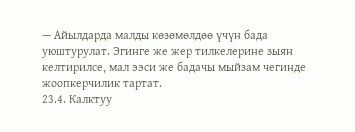— Айылдарда малды көзөмөлдөө үчүн бада уюштурулат. Эгинге же жер тилкелерине зыян келтирилсе, мал ээси же бадачы мыйзам чегинде жоопкерчилик тартат.
23.4. Калктуу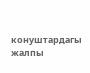конуштардагы жалпы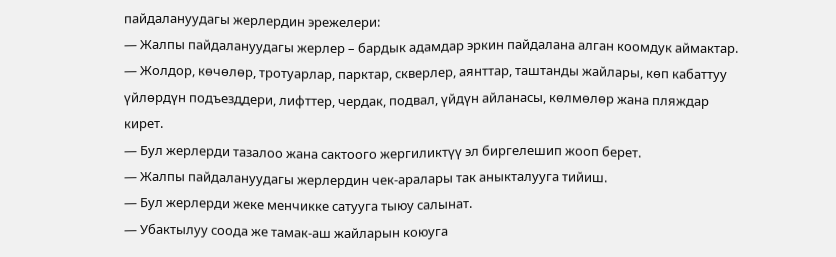пайдалануудагы жерлердин эрежелери:
— Жалпы пайдалануудагы жерлер – бардык адамдар эркин пайдалана алган коомдук аймактар.
— Жолдор, көчөлөр, тротуарлар, парктар, скверлер, аянттар, таштанды жайлары, көп кабаттуу үйлөрдүн подъезддери, лифттер, чердак, подвал, үйдүн айланасы, көлмөлөр жана пляждар кирет.
— Бул жерлерди тазалоо жана сактоого жергиликтүү эл биргелешип жооп берет.
— Жалпы пайдалануудагы жерлердин чек-аралары так аныкталууга тийиш.
— Бул жерлерди жеке менчикке сатууга тыюу салынат.
— Убактылуу соода же тамак-аш жайларын коюуга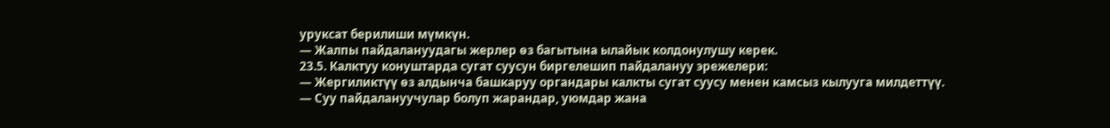уруксат берилиши мүмкүн.
— Жалпы пайдалануудагы жерлер өз багытына ылайык колдонулушу керек.
23.5. Калктуу конуштарда сугат суусун биргелешип пайдалануу эрежелери:
— Жергиликтүү өз алдынча башкаруу органдары калкты сугат суусу менен камсыз кылууга милдеттүү.
— Суу пайдалануучулар болуп жарандар, уюмдар жана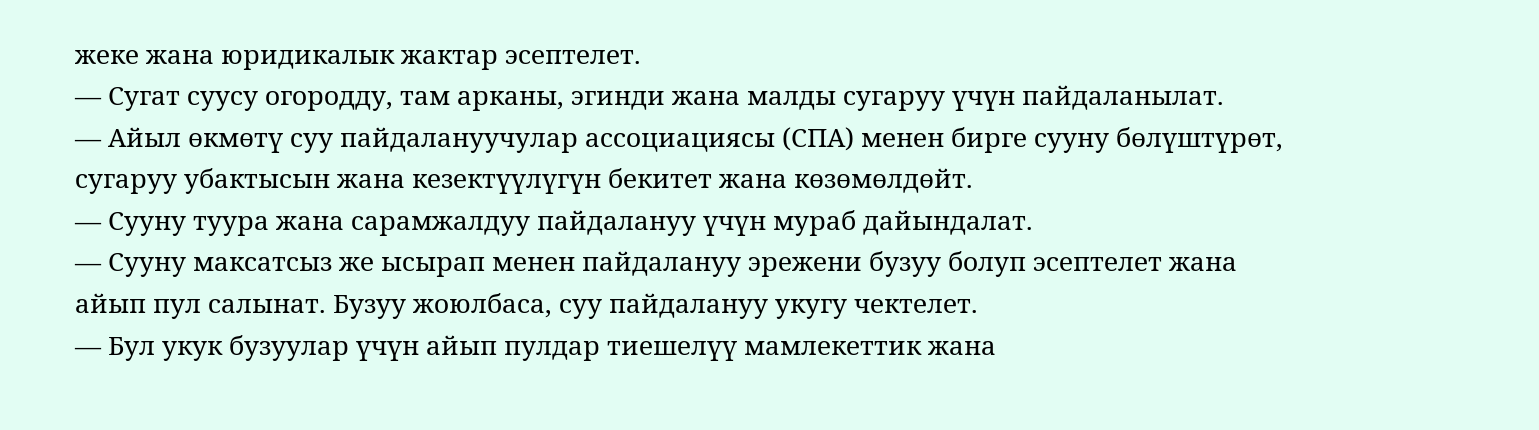жеке жана юридикалык жактар эсептелет.
— Сугат суусу огородду, там арканы, эгинди жана малды сугаруу үчүн пайдаланылат.
— Айыл өкмөтү суу пайдалануучулар ассоциациясы (СПА) менен бирге сууну бөлүштүрөт, сугаруу убактысын жана кезектүүлүгүн бекитет жана көзөмөлдөйт.
— Сууну туура жана сарамжалдуу пайдалануу үчүн мураб дайындалат.
— Сууну максатсыз же ысырап менен пайдалануу эрежени бузуу болуп эсептелет жана айып пул салынат. Бузуу жоюлбаса, суу пайдалануу укугу чектелет.
— Бул укук бузуулар үчүн айып пулдар тиешелүү мамлекеттик жана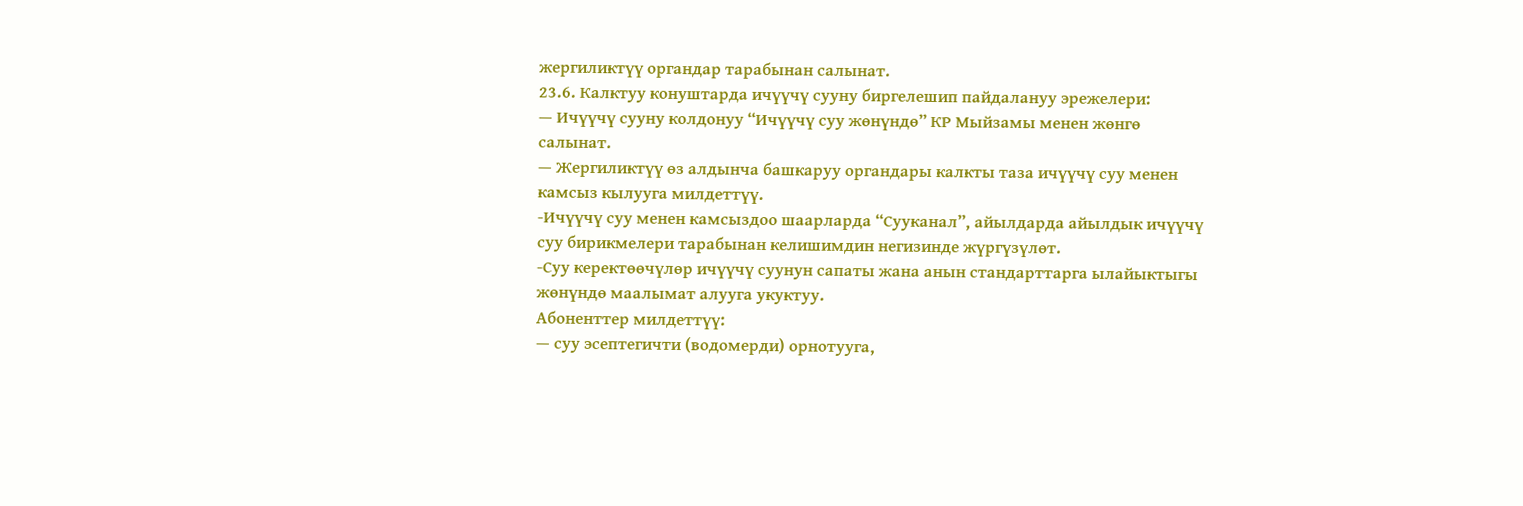жергиликтүү органдар тарабынан салынат.
23.6. Калктуу конуштарда ичүүчү сууну биргелешип пайдалануу эрежелери:
— Ичүүчү сууну колдонуу “Ичүүчү суу жөнүндө” КР Мыйзамы менен жөнгө салынат.
— Жергиликтүү өз алдынча башкаруу органдары калкты таза ичүүчү суу менен камсыз кылууга милдеттүү.
-Ичүүчү суу менен камсыздоо шаарларда “Сууканал”, айылдарда айылдык ичүүчү суу бирикмелери тарабынан келишимдин негизинде жүргүзүлөт.
-Суу керектөөчүлөр ичүүчү суунун сапаты жана анын стандарттарга ылайыктыгы жөнүндө маалымат алууга укуктуу.
Абоненттер милдеттүү:
— суу эсептегичти (водомерди) орнотууга,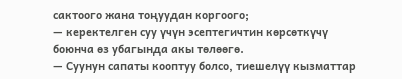сактоого жана тоңуудан коргоого;
— керектелген суу үчүн эсептегичтин көрсөткүчү боюнча өз убагында акы төлөөгө.
— Суунун сапаты кооптуу болсо, тиешелүү кызматтар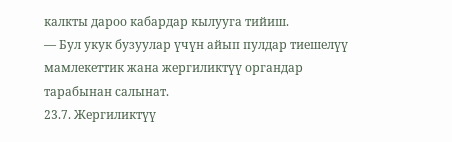калкты дароо кабардар кылууга тийиш.
— Бул укук бузуулар үчүн айып пулдар тиешелүү мамлекеттик жана жергиликтүү органдар тарабынан салынат.
23.7. Жергиликтүү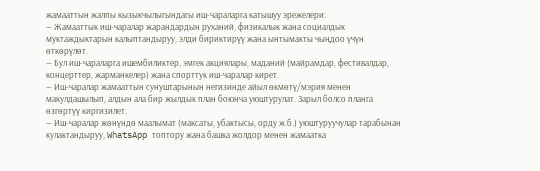жамааттын жалпы кызыкчылыгындагы иш-чараларга катышуу эрежелери:
— Жамааттык иш-чаралар жарандардын руханий, физикалык жана социалдык муктаждыктарын калыптандыруу, элди бириктирүү жана ынтымакты чыңдоо үчүн өткөрүлөт.
— Бул иш-чараларга ишембиликтер, эмгек акциялары, маданий (майрамдар, фестивалдар, концерттер, жарманкелер) жана спорттук иш-чаралар кирет.
— Иш-чаралар жамааттын сунуштарынын негизинде айыл өкмөтү/мэрия менен макулдашылып, алдын ала бир жылдык план боюнча уюштурулат. Зарыл болсо планга өзгөртүү киргизилет.
— Иш-чаралар жөнүндө маалымат (максаты, убактысы, орду ж.б.) уюштуруучулар тарабынан кулактандыруу, WhatsApp топтору жана башка жолдор менен жамаатка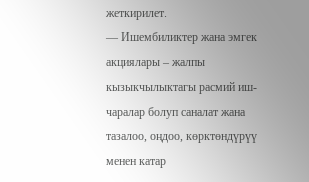жеткирилет.
— Ишембиликтер жана эмгек акциялары – жалпы кызыкчылыктагы расмий иш-чаралар болуп саналат жана тазалоо, оңдоо, көрктөндүрүү менен катар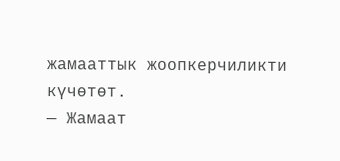жамааттык жоопкерчиликти күчөтөт.
— Жамаат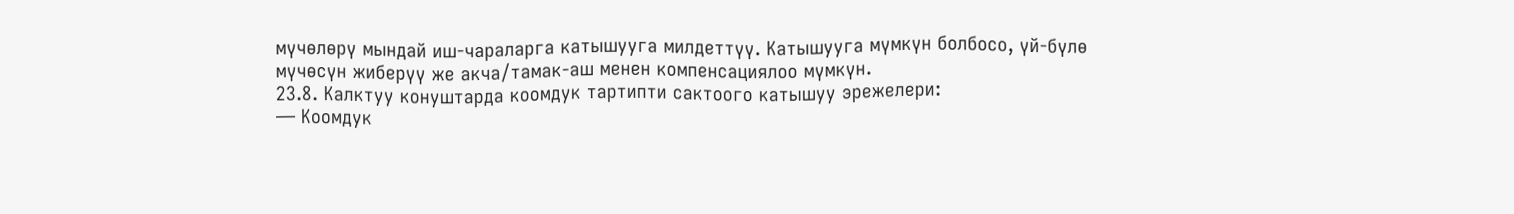мүчөлөрү мындай иш-чараларга катышууга милдеттүү. Катышууга мүмкүн болбосо, үй-бүлө мүчөсүн жиберүү же акча/тамак-аш менен компенсациялоо мүмкүн.
23.8. Калктуу конуштарда коомдук тартипти сактоого катышуу эрежелери:
— Коомдук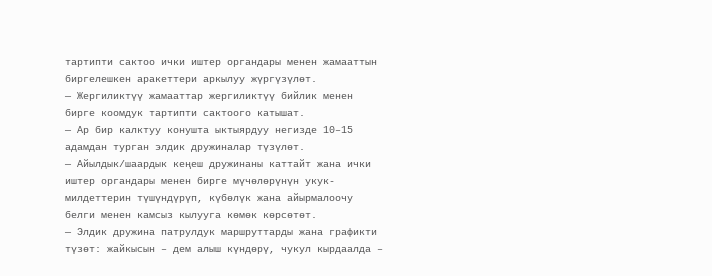тартипти сактоо ички иштер органдары менен жамааттын биргелешкен аракеттери аркылуу жүргүзүлөт.
— Жергиликтүү жамааттар жергиликтүү бийлик менен бирге коомдук тартипти сактоого катышат.
— Ар бир калктуу конушта ыктыярдуу негизде 10–15 адамдан турган элдик дружиналар түзүлөт.
— Айылдык/шаардык кеңеш дружинаны каттайт жана ички иштер органдары менен бирге мүчөлөрүнүн укук-милдеттерин түшүндүрүп, күбөлүк жана айырмалоочу белги менен камсыз кылууга көмөк көрсөтөт.
— Элдик дружина патрулдук маршруттарды жана графикти түзөт: жайкысын – дем алыш күндөрү, чукул кырдаалда –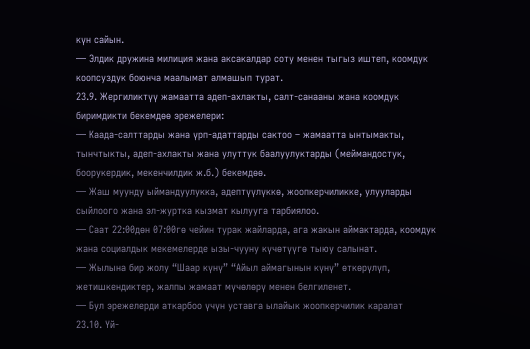күн сайын.
— Элдик дружина милиция жана аксакалдар соту менен тыгыз иштеп, коомдук коопсуздук боюнча маалымат алмашып турат.
23.9. Жергиликтүү жамаатта адеп-ахлакты, салт-санааны жана коомдук биримдикти бекемдөө эрежелери:
— Каада-салттарды жана үрп-адаттарды сактоо – жамаатта ынтымакты, тынчтыкты, адеп-ахлакты жана улуттук баалуулуктарды (меймандостук, боорукердик, мекенчилдик ж.б.) бекемдөө.
— Жаш муунду ыймандуулукка, адептүүлүккө, жоопкерчиликке, улууларды сыйлоого жана эл-журтка кызмат кылууга тарбиялоо.
— Саат 22:00дөн 07:00гө чейин турак жайларда, ага жакын аймактарда, коомдук жана социалдык мекемелерде ызы-чууну күчөтүүгө тыюу салынат.
— Жылына бир жолу “Шаар күнү” “Айыл аймагынын күнү” өткөрүлүп, жетишкендиктер, жалпы жамаат мүчөлөрү менен белгиленет.
— Бул эрежелерди аткарбоо үчүн уставга ылайык жоопкерчилик каралат
23.10. Үй-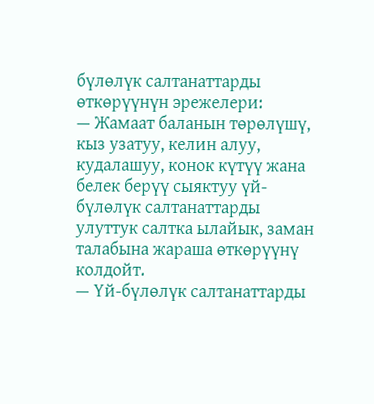бүлөлүк салтанаттарды өткөрүүнүн эрежелери:
— Жамаат баланын төрөлүшү, кыз узатуу, келин алуу, кудалашуу, конок күтүү жана белек берүү сыяктуу үй-бүлөлүк салтанаттарды улуттук салтка ылайык, заман талабына жараша өткөрүүнү колдойт.
— Үй-бүлөлүк салтанаттарды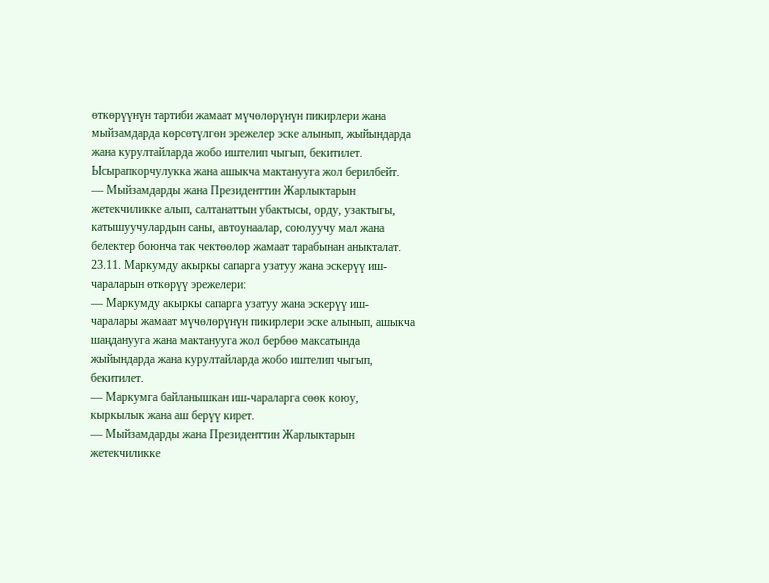өткөрүүнүн тартиби жамаат мүчөлөрүнүн пикирлери жана мыйзамдарда көрсөтүлгөн эрежелер эске алынып, жыйындарда жана курултайларда жобо иштелип чыгып, бекитилет. Ысырапкорчулукка жана ашыкча мактанууга жол берилбейт.
— Мыйзамдарды жана Президенттин Жарлыктарын жетекчиликке алып, салтанаттын убактысы, орду, узактыгы, катышуучулардын саны, автоунаалар, союлуучу мал жана белектер боюнча так чектөөлөр жамаат тарабынан аныкталат.
23.11. Маркумду акыркы сапарга узатуу жана эскерүү иш-чараларын өткөрүү эрежелери:
— Маркумду акыркы сапарга узатуу жана эскерүү иш-чаралары жамаат мүчөлөрүнүн пикирлери эске алынып, ашыкча шаңданууга жана мактанууга жол бербөө максатында жыйындарда жана курултайларда жобо иштелип чыгып, бекитилет.
— Маркумга байланышкан иш-чараларга сөөк коюу, кыркылык жана аш берүү кирет.
— Мыйзамдарды жана Президенттин Жарлыктарын жетекчиликке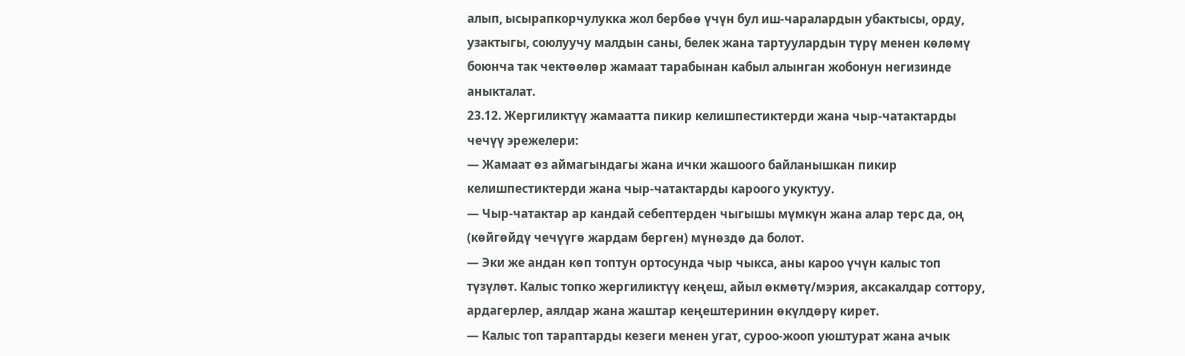алып, ысырапкорчулукка жол бербөө үчүн бул иш-чаралардын убактысы, орду, узактыгы, союлуучу малдын саны, белек жана тартуулардын түрү менен көлөмү боюнча так чектөөлөр жамаат тарабынан кабыл алынган жобонун негизинде аныкталат.
23.12. Жергиликтүү жамаатта пикир келишпестиктерди жана чыр-чатактарды чечүү эрежелери:
— Жамаат өз аймагындагы жана ички жашоого байланышкан пикир келишпестиктерди жана чыр-чатактарды кароого укуктуу.
— Чыр-чатактар ар кандай себептерден чыгышы мүмкүн жана алар терс да, оң (көйгөйдү чечүүгө жардам берген) мүнөздө да болот.
— Эки же андан көп топтун ортосунда чыр чыкса, аны кароо үчүн калыс топ түзүлөт. Калыс топко жергиликтүү кеңеш, айыл өкмөтү/мэрия, аксакалдар соттору, ардагерлер, аялдар жана жаштар кеңештеринин өкүлдөрү кирет.
— Калыс топ тараптарды кезеги менен угат, суроо-жооп уюштурат жана ачык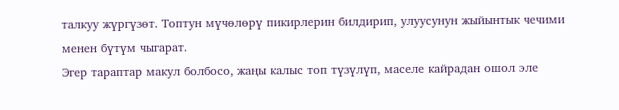талкуу жүргүзөт. Топтун мүчөлөрү пикирлерин билдирип, улуусунун жыйынтык чечими менен бүтүм чыгарат.
Эгер тараптар макул болбосо, жаңы калыс топ түзүлүп, маселе кайрадан ошол эле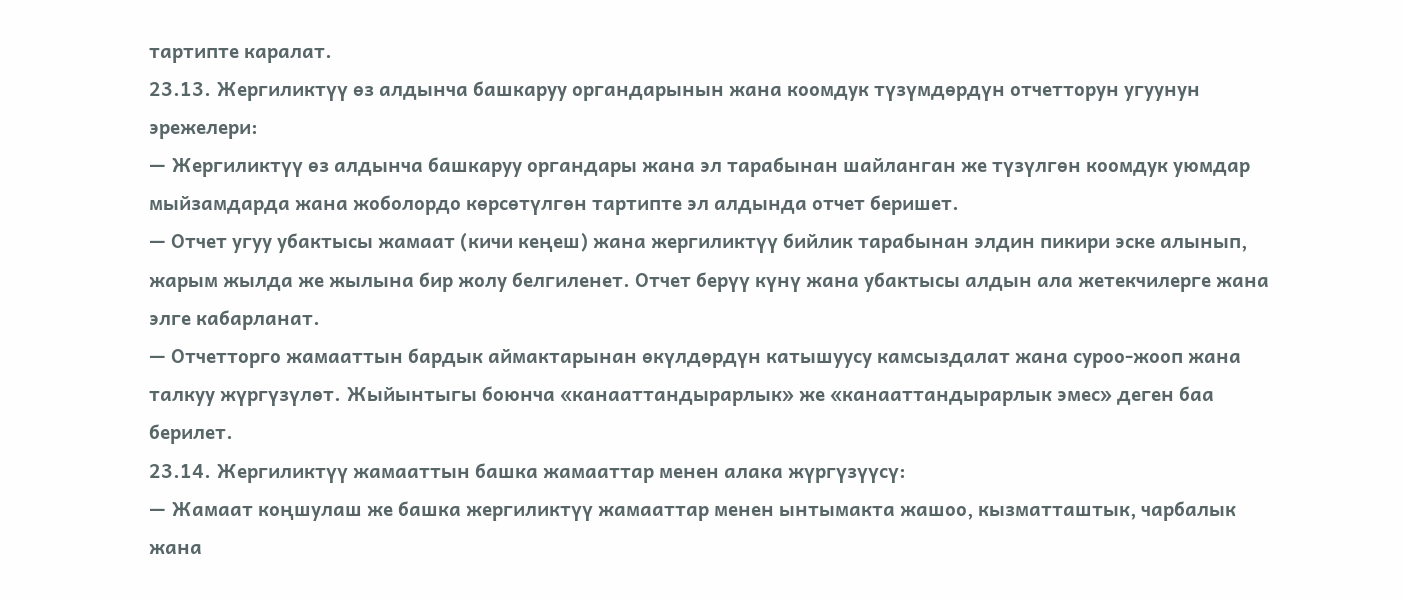тартипте каралат.
23.13. Жергиликтүү өз алдынча башкаруу органдарынын жана коомдук түзүмдөрдүн отчетторун угуунун эрежелери:
— Жергиликтүү өз алдынча башкаруу органдары жана эл тарабынан шайланган же түзүлгөн коомдук уюмдар мыйзамдарда жана жоболордо көрсөтүлгөн тартипте эл алдында отчет беришет.
— Отчет угуу убактысы жамаат (кичи кеңеш) жана жергиликтүү бийлик тарабынан элдин пикири эске алынып, жарым жылда же жылына бир жолу белгиленет. Отчет берүү күнү жана убактысы алдын ала жетекчилерге жана элге кабарланат.
— Отчетторго жамааттын бардык аймактарынан өкүлдөрдүн катышуусу камсыздалат жана суроо-жооп жана талкуу жүргүзүлөт. Жыйынтыгы боюнча «канааттандырарлык» же «канааттандырарлык эмес» деген баа берилет.
23.14. Жергиликтүү жамааттын башка жамааттар менен алака жүргүзүүсү:
— Жамаат коңшулаш же башка жергиликтүү жамааттар менен ынтымакта жашоо, кызматташтык, чарбалык жана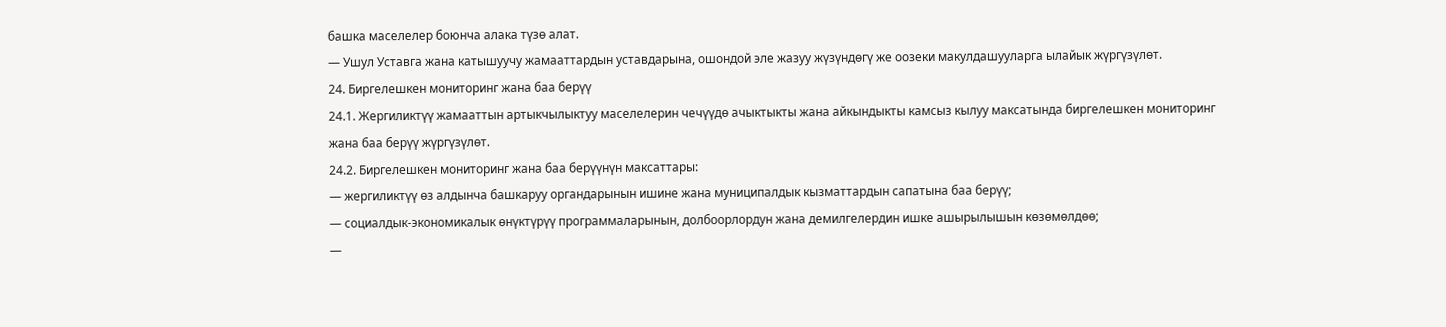башка маселелер боюнча алака түзө алат.
— Ушул Уставга жана катышуучу жамааттардын уставдарына, ошондой эле жазуу жүзүндөгү же оозеки макулдашууларга ылайык жүргүзүлөт.
24. Биргелешкен мониторинг жана баа берүү
24.1. Жергиликтүү жамааттын артыкчылыктуу маселелерин чечүүдө ачыктыкты жана айкындыкты камсыз кылуу максатында биргелешкен мониторинг жана баа берүү жүргүзүлөт.
24.2. Биргелешкен мониторинг жана баа берүүнүн максаттары:
— жергиликтүү өз алдынча башкаруу органдарынын ишине жана муниципалдык кызматтардын сапатына баа берүү;
— социалдык-экономикалык өнүктүрүү программаларынын, долбоорлордун жана демилгелердин ишке ашырылышын көзөмөлдөө;
—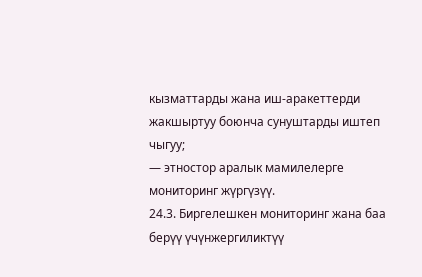кызматтарды жана иш-аракеттерди жакшыртуу боюнча сунуштарды иштеп чыгуу;
— этностор аралык мамилелерге мониторинг жүргүзүү.
24.3. Биргелешкен мониторинг жана баа берүү үчүнжергиликтүү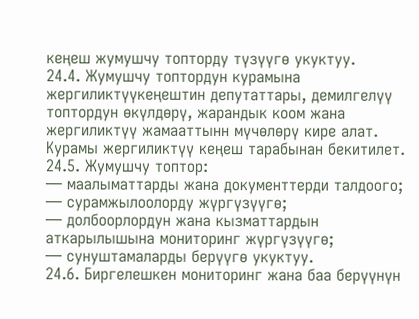кеңеш жумушчу топторду түзүүгө укуктуу.
24.4. Жумушчу топтордун курамына жергиликтүүкеңештин депутаттары, демилгелүү топтордун өкүлдөрү, жарандык коом жана жергиликтүү жамааттынн мүчөлөрү кире алат. Курамы жергиликтүү кеңеш тарабынан бекитилет.
24.5. Жумушчу топтор:
— маалыматтарды жана документтерди талдоого;
— сурамжылоолорду жүргүзүүгө;
— долбоорлордун жана кызматтардын аткарылышына мониторинг жүргүзүүгө;
— сунуштамаларды берүүгө укуктуу.
24.6. Биргелешкен мониторинг жана баа берүүнүн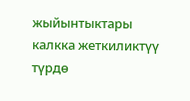жыйынтыктары калкка жеткиликтүү түрдө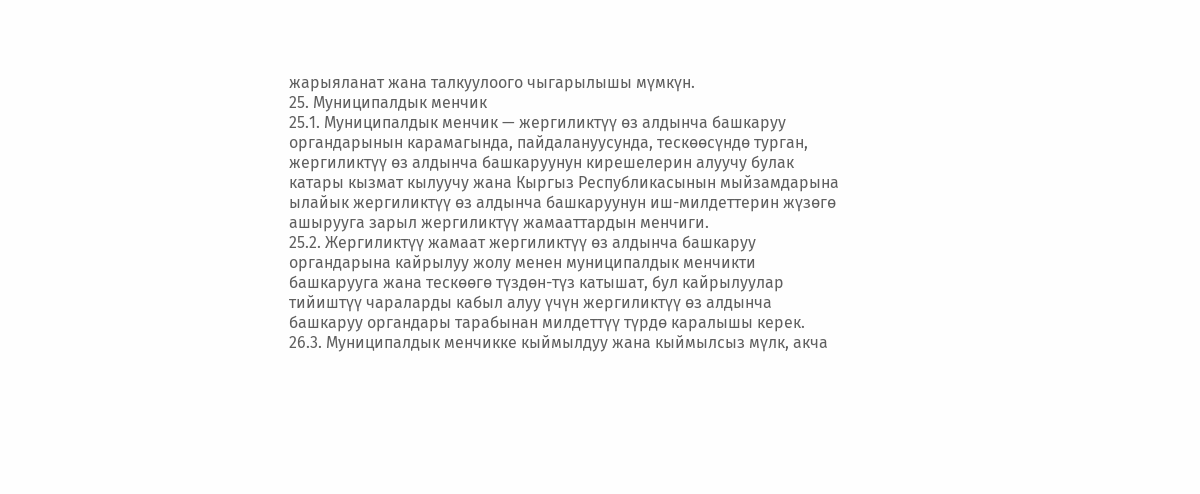жарыяланат жана талкуулоого чыгарылышы мүмкүн.
25. Муниципалдык менчик
25.1. Муниципалдык менчик — жергиликтүү өз алдынча башкаруу органдарынын карамагында, пайдалануусунда, тескөөсүндө турган, жергиликтүү өз алдынча башкаруунун кирешелерин алуучу булак катары кызмат кылуучу жана Кыргыз Республикасынын мыйзамдарына ылайык жергиликтүү өз алдынча башкаруунун иш-милдеттерин жүзөгө ашырууга зарыл жергиликтүү жамааттардын менчиги.
25.2. Жергиликтүү жамаат жергиликтүү өз алдынча башкаруу органдарына кайрылуу жолу менен муниципалдык менчикти башкарууга жана тескөөгө түздөн-түз катышат, бул кайрылуулар тийиштүү чараларды кабыл алуу үчүн жергиликтүү өз алдынча башкаруу органдары тарабынан милдеттүү түрдө каралышы керек.
26.3. Муниципалдык менчикке кыймылдуу жана кыймылсыз мүлк, акча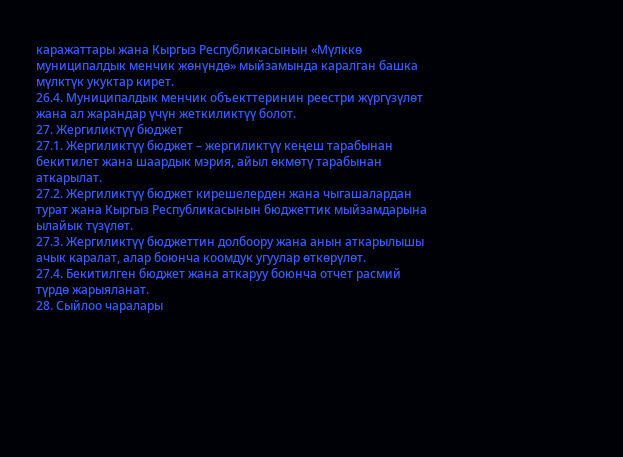каражаттары жана Кыргыз Республикасынын «Мүлккө муниципалдык менчик жөнүндө» мыйзамында каралган башка мүлктүк укуктар кирет.
26.4. Муниципалдык менчик объекттеринин реестри жүргүзүлөт жана ал жарандар үчүн жеткиликтүү болот.
27. Жергиликтүү бюджет
27.1. Жергиликтүү бюджет – жергиликтүү кеңеш тарабынан бекитилет жана шаардык мэрия, айыл өкмөтү тарабынан аткарылат.
27.2. Жергиликтүү бюджет кирешелерден жана чыгашалардан турат жана Кыргыз Республикасынын бюджеттик мыйзамдарына ылайык түзүлөт.
27.3. Жергиликтүү бюджеттин долбоору жана анын аткарылышы ачык каралат, алар боюнча коомдук угуулар өткөрүлөт.
27.4. Бекитилген бюджет жана аткаруу боюнча отчет расмий түрдө жарыяланат.
28. Сыйлоо чаралары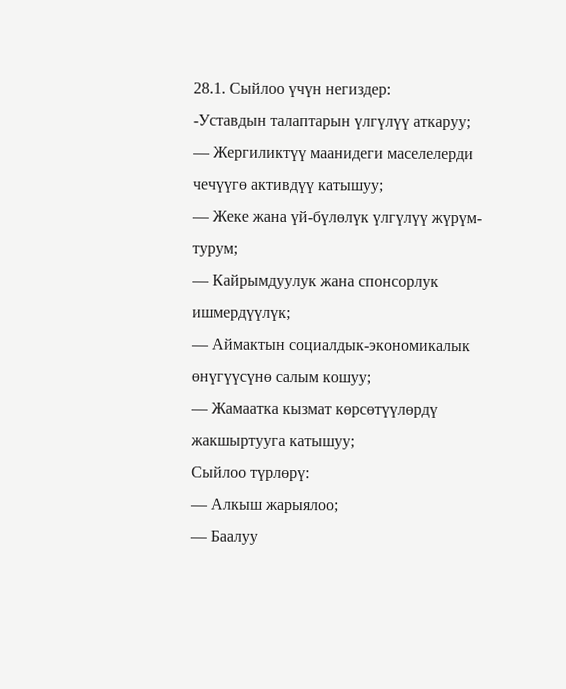28.1. Сыйлоо үчүн негиздер:
-Уставдын талаптарын үлгүлүү аткаруу;
— Жергиликтүү маанидеги маселелерди чечүүгө активдүү катышуу;
— Жеке жана үй-бүлөлүк үлгүлүү жүрүм-турум;
— Кайрымдуулук жана спонсорлук ишмердүүлүк;
— Аймактын социалдык-экономикалык өнүгүүсүнө салым кошуу;
— Жамаатка кызмат көрсөтүүлөрдү жакшыртууга катышуу;
Сыйлоо түрлөрү:
— Алкыш жарыялоо;
— Баалуу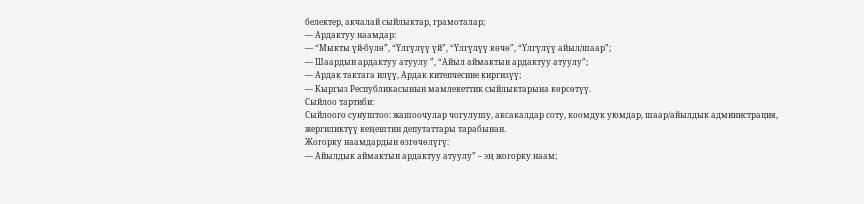белектер, акчалай сыйлыктар, грамоталар;
— Ардактуу наамдар:
— “Мыкты үй-бүлө”, “Үлгүлүү үй”, “Үлгүлүү көчө”, “Үлгүлүү айыл/шаар”;
— Шаардын ардактуу атуулу ”, “Айыл аймактын ардактуу атуулу”;
— Ардак тактага илүү, Ардак китепчесине киргизүү;
— Кыргыз Республикасынын мамлекеттик сыйлыктарына көрсөтүү.
Сыйлоо тартиби:
Сыйлоого сунуштоо: жашоочулар чогулушу, аксакалдар соту, коомдук уюмдар, шаар/айылдык администрация, жергиликтүү кеңештин депутаттары тарабынан.
Жогорку наамдардын өзгөчөлүгү:
— Айылдык аймактын ардактуу атуулу” – эң жогорку наам;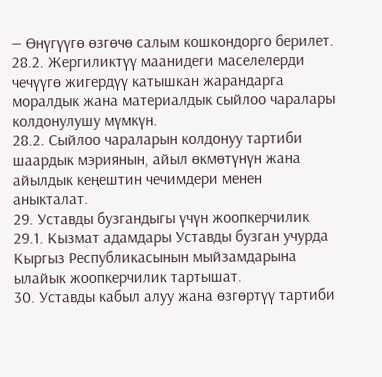— Өнүгүүгө өзгөчө салым кошкондорго берилет.
28.2. Жергиликтүү маанидеги маселелерди чечүүгө жигердүү катышкан жарандарга моралдык жана материалдык сыйлоо чаралары колдонулушу мүмкүн.
28.2. Сыйлоо чараларын колдонуу тартиби шаардык мэриянын, айыл өкмөтүнүн жана айылдык кеңештин чечимдери менен аныкталат.
29. Уставды бузгандыгы үчүн жоопкерчилик
29.1. Кызмат адамдары Уставды бузган учурда Кыргыз Республикасынын мыйзамдарына ылайык жоопкерчилик тартышат.
30. Уставды кабыл алуу жана өзгөртүү тартиби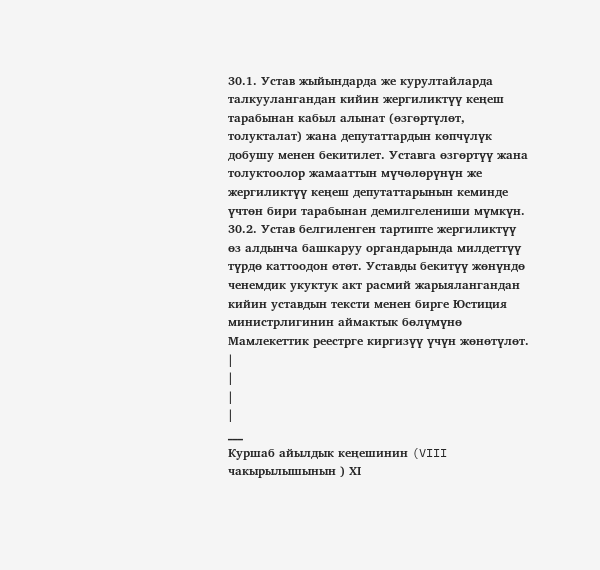30.1. Устав жыйындарда же курултайларда талкуулангандан кийин жергиликтүү кеңеш тарабынан кабыл алынат (өзгөртүлөт, толукталат) жана депутаттардын көпчүлүк добушу менен бекитилет. Уставга өзгөртүү жана толуктоолор жамааттын мүчөлөрүнүн же жергиликтүү кеңеш депутаттарынын кеминде үчтөн бири тарабынан демилгелениши мүмкүн.
30.2. Устав белгиленген тартипте жергиликтүү өз алдынча башкаруу органдарында милдеттүү түрдө каттоодон өтөт. Уставды бекитүү жөнүндө ченемдик укуктук акт расмий жарыялангандан кийин уставдын тексти менен бирге Юстиция министрлигинин аймактык бөлүмүнө Мамлекеттик реестрге киргизүү үчүн жөнөтүлөт.
|
|
|
|
___
Куршаб айылдык кеңешинин (VIII чакырылышынын ) ХI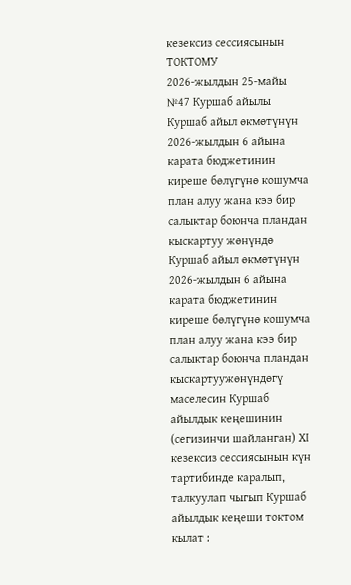кезексиз сессиясынын
ТОКТОМУ
2026-жылдын 25-майы №47 Куршаб айылы
Куршаб айыл өкмөтүнүн 2026-жылдын 6 айына карата бюджетинин киреше бөлүгүнө кошумча план алуу жана кээ бир салыктар боюнча пландан кыскартуу жөнүндө
Куршаб айыл өкмөтүнүн 2026-жылдын 6 айына карата бюджетинин киреше бөлүгүнө кошумча план алуу жана кээ бир салыктар боюнча пландан кыскартуужөнүндөгү маселесин Куршаб айылдык кеңешинин (сегизинчи шайланган) ХI кезексиз сессиясынын күн тартибинде каралып, талкуулап чыгып Куршаб айылдык кеңеши токтом кылат :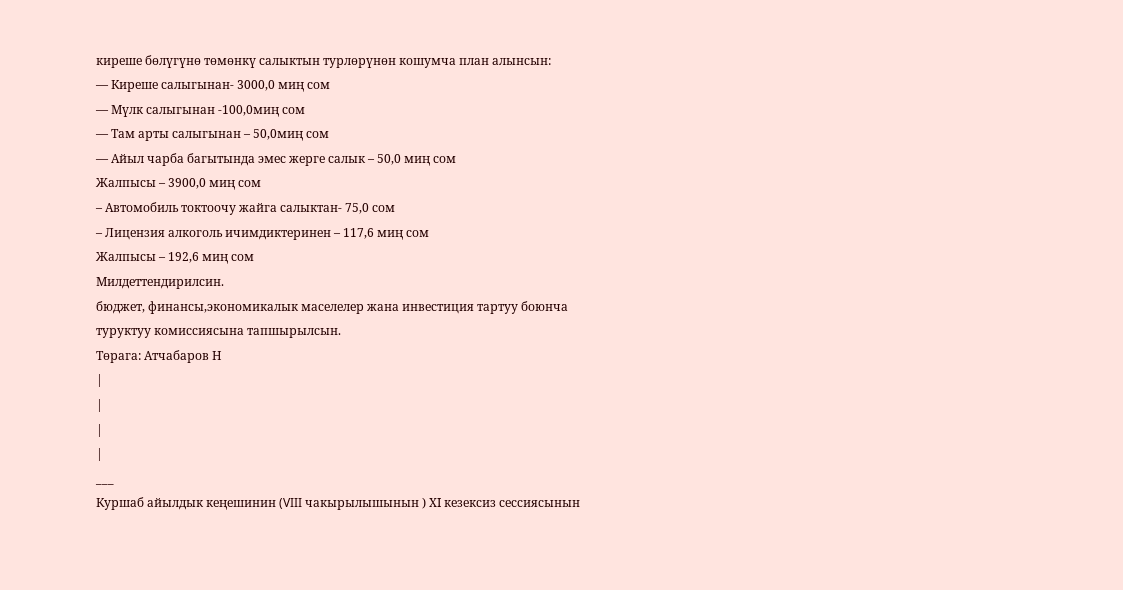киреше бөлүгүнө төмөнкү салыктын турлөрүнөн кошумча план алынсын:
— Киреше салыгынан- 3000,0 миң сом
— Мүлк салыгынан -100,0миң сом
— Там арты салыгынан – 50,0миң сом
— Айыл чарба багытында эмес жерге салык – 50,0 миң сом
Жалпысы – 3900,0 миң сом
– Автомобиль токтоочу жайга салыктан- 75,0 сом
– Лицензия алкоголь ичимдиктеринен – 117,6 миң сом
Жалпысы – 192,6 миң сом
Милдеттендирилсин.
бюджет, финансы,экономикалык маселелер жана инвестиция тартуу боюнча туруктуу комиссиясына тапшырылсын.
Төрага: Атчабаров Н
|
|
|
|
___
Куршаб айылдык кеңешинин (VIII чакырылышынын ) ХI кезексиз сессиясынын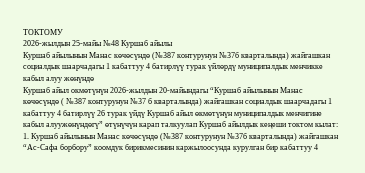ТОКТОМУ
2026-жылдын 25-майы №48 Куршаб айылы
Куршаб айылынын Манас көчөсүндө (№387 контурунун №37б кварталында) жайгашкан социалдык шаарчадагы 1 кабаттуу 4 батирлүү турак үйлөрдү муниципалдык менчикке кабыл алуу жөнүндө
Куршаб айыл окмөтүнүн 2026-жылдын 20-майындагы “Куршаб айылынын Манас көчөсүндө ( №387 контурунун №37 б кварталында) жайгашкан социалдык шаарчадагы 1 кабаттуу 4 батирлүү 26 турак үйдү Куршаб айыл өкмөтүнүн муниципалдык менчигине кабыл алуужөнүндөгү” өтүнүчүн карап талкуулап Куршаб айылдык кеңеши токтом кылат:
1. Куршаб айылынын Манас көчөсүндө (№387 контурунун №37б кварталында) жайгашкан “Ас-Сафа борбору” коомдук бирикмесинин каржылоосунда курулган бир кабаттуу 4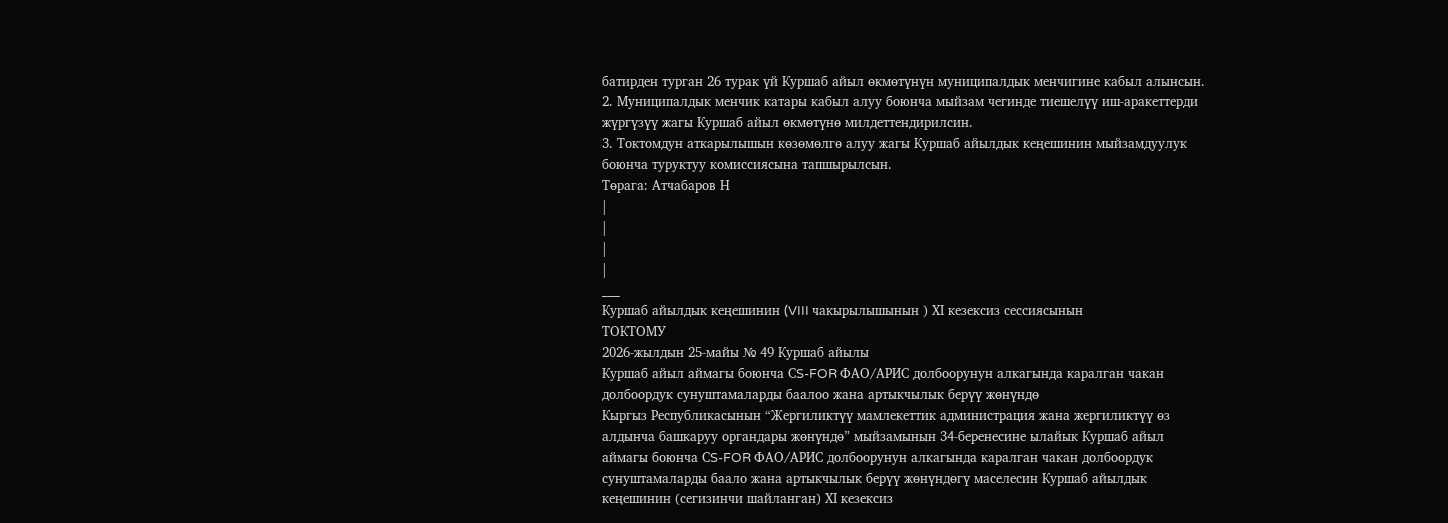батирден турган 26 турак үй Куршаб айыл өкмөтүнүн муниципалдык менчигине кабыл алынсын.
2. Муниципалдык менчик катары кабыл алуу боюнча мыйзам чегинде тиешелүү иш-аракеттерди жүргүзүү жагы Куршаб айыл өкмөтүнө милдеттендирилсин.
3. Токтомдун аткарылышын көзөмөлгө алуу жагы Куршаб айылдык кеңешинин мыйзамдуулук боюнча туруктуу комиссиясына тапшырылсын.
Төрага: Атчабаров Н
|
|
|
|
___
Куршаб айылдык кеңешинин (VIII чакырылышынын ) ХI кезексиз сессиясынын
ТОКТОМУ
2026-жылдын 25-майы № 49 Куршаб айылы
Куршаб айыл аймагы боюнча СS-FOR ФАО/АРИС долбоорунун алкагында каралган чакан долбоордук сунуштамаларды баалоо жана артыкчылык берүү жөнүндө
Кыргыз Республикасынын “Жергиликтүү мамлекеттик администрация жана жергиликтүү өз алдынча башкаруу органдары жөнүндө” мыйзамынын 34-беренесине ылайык Куршаб айыл аймагы боюнча СS-FOR ФАО/АРИС долбоорунун алкагында каралган чакан долбоордук сунуштамаларды баало жана артыкчылык берүү жөнүндөгү маселесин Куршаб айылдык кеңешинин (сегизинчи шайланган) ХI кезексиз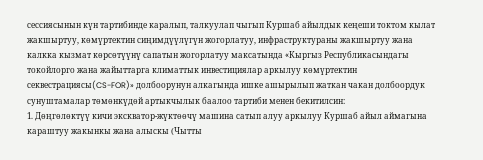сессиясынын күн тартибинде каралып, талкуулап чыгып Куршаб айылдык кеңеши токтом кылат
жакшыртуу, көмүртектин сиңимдүүлүгүн жогорлатуу, инфраструктураны жакшыртуу жана калкка кызмат көрсөтүүнү сапатын жогорлатуу максатында «Кыргыз Республикасындагы токойлорго жана жайыттарга климаттык инвестициялар аркылуу көмүртектин секвестрациясы(CS-FOR)» долбоорунун алкагында ишке ашырылып жаткан чакан долбоордук сунуштамалар төмөнкүдөй артыкчылык баалоо тартиби менен бекитилсин:
1. Дөңгөлөктүү кичи экскватор-жүктөөчү машина сатып алуу аркылуу Куршаб айыл аймагына караштуу жакынкы жана алыскы (Чытты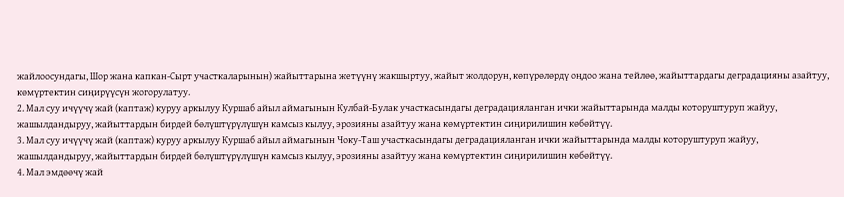жайлоосундагы, Шор жана капкан-Сырт участкаларынын) жайыттарына жетүүнү жакшыртуу, жайыт жолдорун, көпүрөлөрдү оңдоо жана тейлөө, жайыттардагы деградацияны азайтуу, көмүртектин сиңирүүсүн жогорулатуу.
2. Мал суу ичүүчү жай (каптаж) куруу аркылуу Куршаб айыл аймагынын Кулбай-Булак участкасындагы деградацияланган ички жайыттарында малды которуштуруп жайуу, жашылдандыруу, жайыттардын бирдей бөлүштүрүлүшүн камсыз кылуу, эрозияны азайтуу жана көмүртектин сиңирилишин көбөйтүү.
3. Мал суу ичүүчү жай (каптаж) куруу аркылуу Куршаб айыл аймагынын Чоку-Таш участкасындагы деградацияланган ички жайыттарында малды которуштуруп жайуу, жашылдандыруу, жайыттардын бирдей бөлүштүрүлүшүн камсыз кылуу, эрозияны азайтуу жана көмүртектин сиңирилишин көбөйтүү.
4. Мал эмдөөчү жай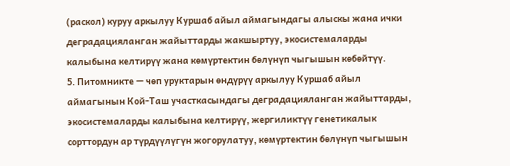(раскол) куруу аркылуу Куршаб айыл аймагындагы алыскы жана ички деградацияланган жайыттарды жакшыртуу, экосистемаларды калыбына келтирүү жана көмүртектин бөлүнүп чыгышын көбөйтүү.
5. Питомникте — чөп уруктарын өндүрүү аркылуу Куршаб айыл аймагынын Кой-Таш участкасындагы деградацияланган жайыттарды, экосистемаларды калыбына келтирүү, жергиликтүү генетикалык сорттордун ар түрдүүлүгүн жогорулатуу, көмүртектин бөлүнүп чыгышын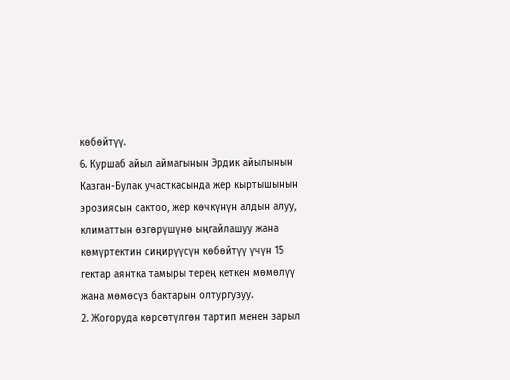көбөйтүү.
6. Куршаб айыл аймагынын Эрдик айылынын Казган-Булак участкасында жер кыртышынын эрозиясын сактоо, жер көчкүнүн алдын алуу, климаттын өзгөрүшүнө ыңгайлашуу жана көмүртектин сиңирүүсүн көбөйтүү үчүн 15 гектар аянтка тамыры терең кеткен мөмөлүү жана мөмөсүз бактарын олтургузуу.
2. Жогоруда көрсөтүлгөн тартип менен зарыл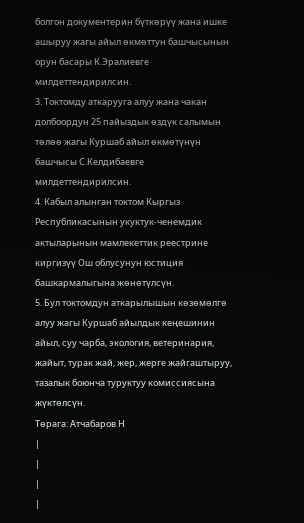болгон документерин бүткөрүү жана ишке ашыруу жагы айыл өкмөттун башчысынын орун басары К.Эралиевге милдеттендирилсин.
3. Токтомду аткарууга алуу жана чакан долбоордун 25 пайыздык өздүк салымын төлөө жагы Куршаб айыл өкмөтүнүн башчысы С.Келдибаевге милдеттендирилсин.
4. Кабыл алынган токтом Кыргыз Республикасынын укуктук-ченемдик актыларынын мамлекеттик реестрине киргизүү Ош облусунун юстиция башкармалыгына жөнөтүлсүн.
5. Бул токтомдун аткарылышын көзөмөлгө алуу жагы Куршаб айылдык кеңешинин айыл, суу чарба, экология, ветеринария, жайыт, турак жай, жер, жерге жайгаштыруу, тазалык боюнча туруктуу комиссиясына жүктөлсүн.
Төрага: Атчабаров Н
|
|
|
|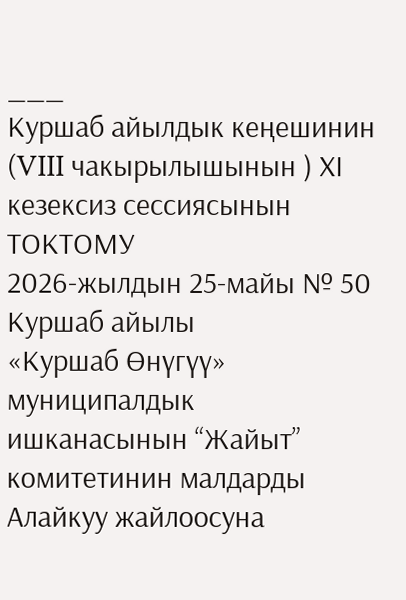___
Куршаб айылдык кеңешинин (VIII чакырылышынын ) ХI кезексиз сессиясынын
ТОКТОМУ
2026-жылдын 25-майы № 50 Куршаб айылы
«Куршаб Өнүгүү» муниципалдык ишканасынын “Жайыт” комитетинин малдарды Алайкуу жайлоосуна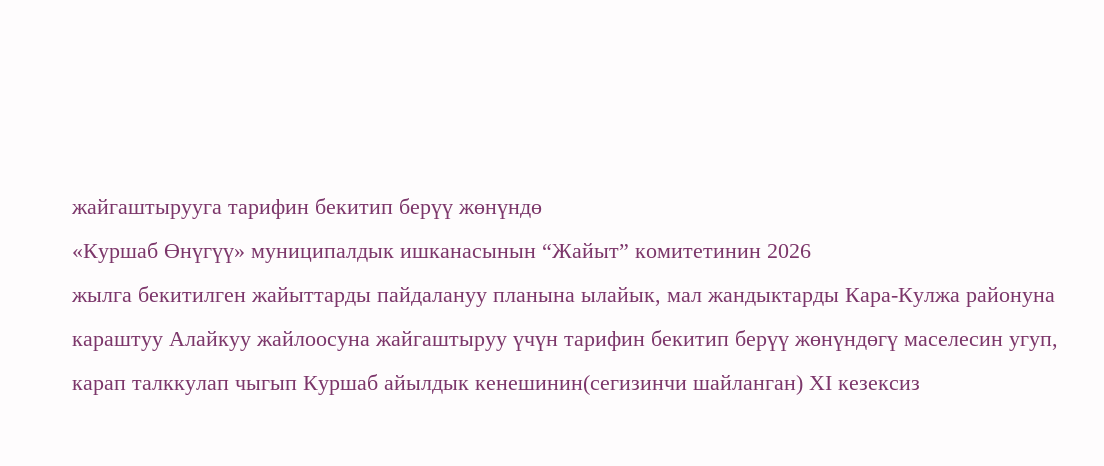жайгаштырууга тарифин бекитип берүү жөнүндө
«Куршаб Өнүгүү» муниципалдык ишканасынын “Жайыт” комитетинин 2026
жылга бекитилген жайыттарды пайдалануу планына ылайык, мал жандыктарды Кара-Кулжа районуна караштуу Алайкуу жайлоосуна жайгаштыруу үчүн тарифин бекитип берүү жөнүндөгү маселесин угуп, карап талккулап чыгып Куршаб айылдык кенешинин(сегизинчи шайланган) ХI кезексиз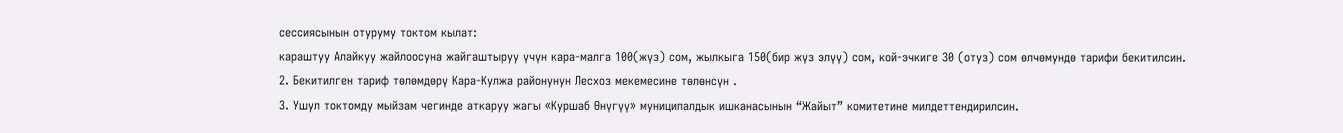сессиясынын отуруму токтом кылат:
караштуу Алайкуу жайлоосуна жайгаштыруу үчүн кара-малга 100(жүз) сом, жылкыга 150(бир жүз элүү) сом, кой-эчкиге 30 (отуз) сом өлчөмундө тарифи бекитилсин.
2. Бекитилген тариф төлөмдөрү Кара-Кулжа районунун Лесхоз мекемесине төлөнсүн .
3. Ушул токтомду мыйзам чегинде аткаруу жагы «Куршаб Өнүгүү» муниципалдык ишканасынын “Жайыт” комитетине милдеттендирилсин.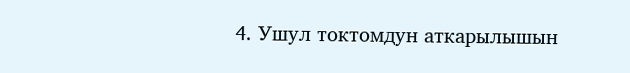4. Ушул токтомдун аткарылышын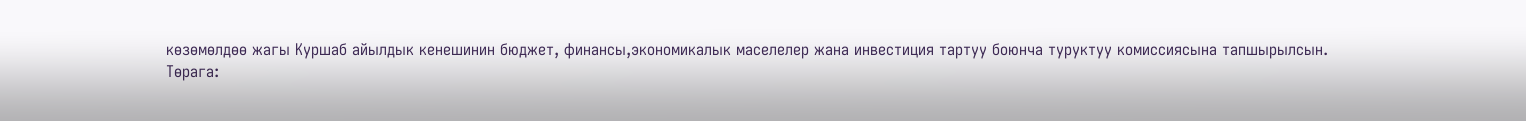көзөмөлдөө жагы Куршаб айылдык кенешинин бюджет, финансы,экономикалык маселелер жана инвестиция тартуу боюнча туруктуу комиссиясына тапшырылсын.
Төрага: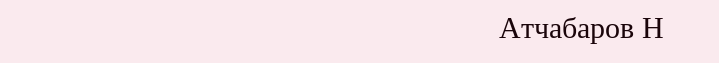Атчабаров Н